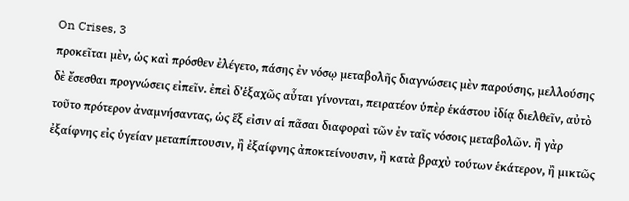On Crises, 3
προκεῖται μὲν, ὡς καὶ πρόσθεν ἐλέγετο, πάσης ἐν νόσῳ μεταβολῆς διαγνώσεις μὲν παρούσης, μελλούσης δὲ ἔσεσθαι προγνώσεις εἰπεῖν. ἐπεὶ δ’ἑξαχῶς αὗται γίνονται, πειρατέον ὑπὲρ ἑκάστου ἰδίᾳ διελθεῖν, αὐτὸ τοῦτο πρότερον ἀναμνήσαντας, ὡς ἕξ εἰσιν αἱ πᾶσαι διαφοραὶ τῶν ἐν ταῖς νόσοις μεταβολῶν. ἢ γὰρ ἐξαίφνης εἰς ὑγείαν μεταπίπτουσιν, ἢ ἐξαίφνης ἀποκτείνουσιν, ἢ κατὰ βραχὺ τούτων ἑκάτερον, ἢ μικτῶς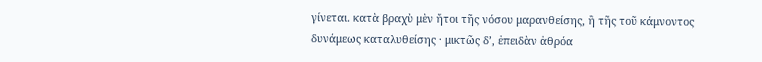γίνεται. κατὰ βραχὺ μὲν ἤτοι τῆς νόσου μαρανθείσης, ἢ τῆς τοῦ κάμνοντος δυνάμεως καταλυθείσης · μικτῶς δ’, ἐπειδὰν ἀθρόα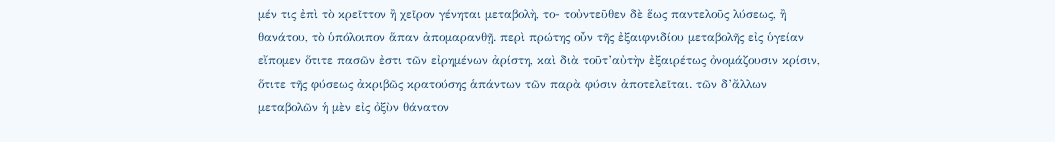μέν τις ἐπὶ τὸ κρεῖττον ἢ χεῖρον γένηται μεταβολὴ, το- τοὐντεῦθεν δὲ ἕως παντελοῦς λύσεως, ἢ θανάτου, τὸ ὑπόλοιπον ἅπαν ἀπομαρανθῇ. περὶ πρώτης οὖν τῆς ἐξαιφνιδίου μεταβολῆς εἰς ὑγείαν εἴπομεν ὅτιτε πασῶν ἐστι τῶν εἰρημένων ἀρίστη, καὶ διὰ τοῦτ’αὐτὴν ἐξαιρέτως ὀνομάζουσιν κρίσιν, ὅτιτε τῆς φύσεως ἀκριβῶς κρατούσης ἁπάντων τῶν παρὰ φύσιν ἀποτελεῖται. τῶν δ’ἄλλων μεταβολῶν ἡ μὲν εἰς ὀξὺν θάνατον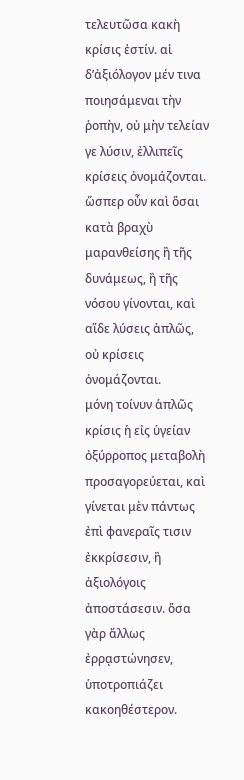τελευτῶσα κακὴ κρίσις ἐστίν. αἱ δ’ἀξιόλογον μέν τινα ποιησάμεναι τὴν ῥοπὴν, οὐ μὴν τελείαν γε λύσιν, ἐλλιπεῖς κρίσεις ὀνομάζονται. ὥσπερ οὖν καὶ ὅσαι κατὰ βραχὺ μαρανθείσης ἢ τῆς δυνάμεως, ἢ τῆς νόσου γίνονται, καὶ αἵδε λύσεις ἁπλῶς, οὐ κρίσεις ὀνομάζονται.
μόνη τοίνυν ἁπλῶς κρίσις ἡ εἰς ὑγείαν ὀξύρροπος μεταβολὴ προσαγορεύεται, καὶ γίνεται μὲν πάντως ἐπὶ φανεραῖς τισιν ἐκκρίσεσιν, ἢ ἀξιολόγοις ἀποστάσεσιν. ὅσα γὰρ ἄλλως ἐρρᾳστώνησεν, ὑποτροπιάζει κακοηθέστερον.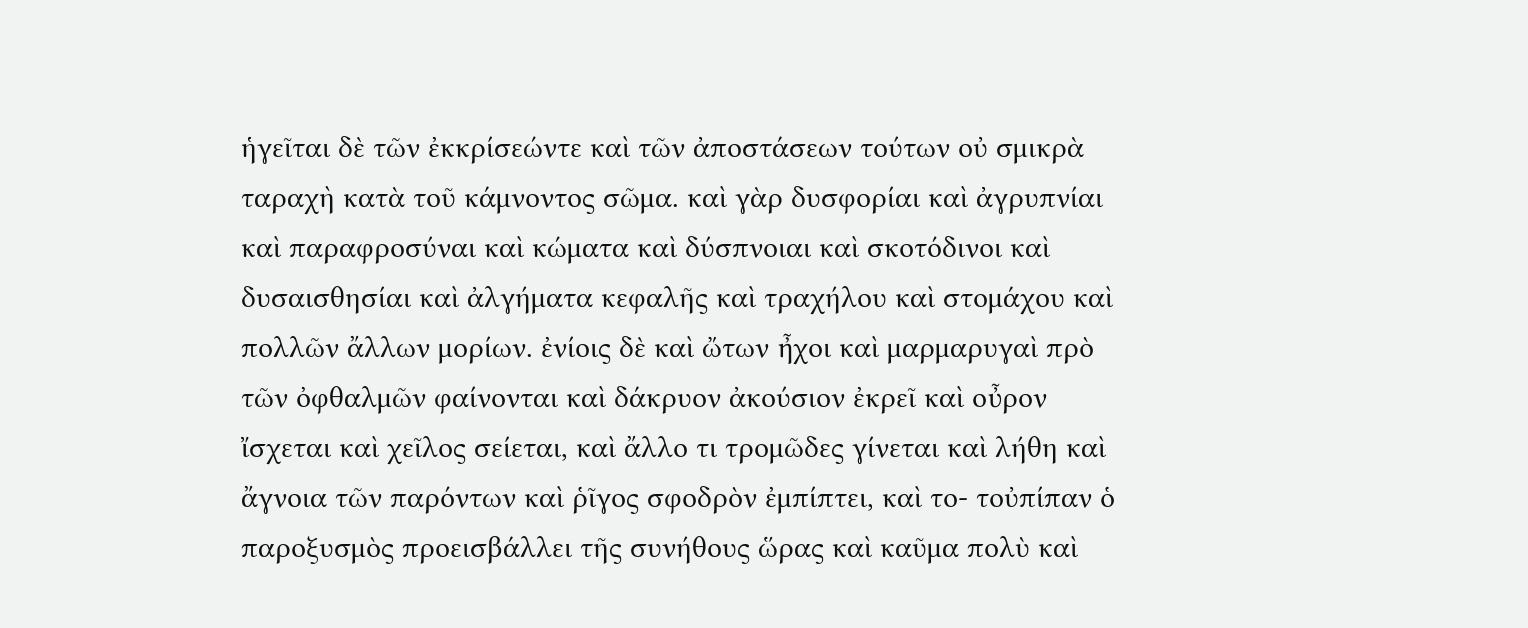ἡγεῖται δὲ τῶν ἐκκρίσεώντε καὶ τῶν ἀποστάσεων τούτων οὐ σμικρὰ ταραχὴ κατὰ τοῦ κάμνοντος σῶμα. καὶ γὰρ δυσφορίαι καὶ ἀγρυπνίαι καὶ παραφροσύναι καὶ κώματα καὶ δύσπνοιαι καὶ σκοτόδινοι καὶ δυσαισθησίαι καὶ ἀλγήματα κεφαλῆς καὶ τραχήλου καὶ στομάχου καὶ πολλῶν ἄλλων μορίων. ἐνίοις δὲ καὶ ὤτων ἦχοι καὶ μαρμαρυγαὶ πρὸ τῶν ὀφθαλμῶν φαίνονται καὶ δάκρυον ἀκούσιον ἐκρεῖ καὶ οὖρον ἴσχεται καὶ χεῖλος σείεται, καὶ ἄλλο τι τρομῶδες γίνεται καὶ λήθη καὶ ἄγνοια τῶν παρόντων καὶ ῥῖγος σφοδρὸν ἐμπίπτει, καὶ το- τοὐπίπαν ὁ παροξυσμὸς προεισβάλλει τῆς συνήθους ὥρας καὶ καῦμα πολὺ καὶ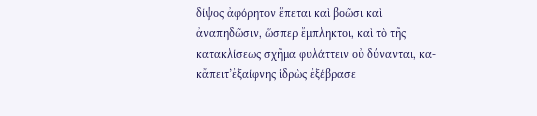δίψος ἀφόρητον ἕπεται καὶ βοῶσι καὶ ἀναπηδῶσιν, ὥσπερ ἔμπληκτοι, καὶ τὸ τῆς κατακλίσεως σχῆμα φυλάττειν οὐ δύνανται, κα- κἄπειτ’ἐξαίφνης ἱδρὼς ἐξέβρασε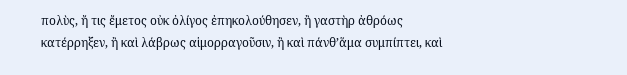πολὺς, ἤ τις ἔμετος οὐκ ὀλίγος ἐπηκολούθησεν, ἢ γαστὴρ ἀθρόως κατέρρηξεν, ἢ καὶ λάβρως αἱμορραγοῦσιν, ἢ καὶ πάνθ’ἅμα συμπίπτει, καὶ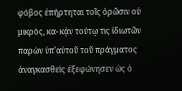φόβος ἐπήρτηται τοῖς ὁρῶσιν οὐ μικρὸς, κα- κᾀν τούτῳ τις ἰδιωτῶν παρὼν ὑπ’αὐτοῦ τοῦ πράγματος ἀναγκασθεὶς ἐξεφώνησεν ὡς ὁ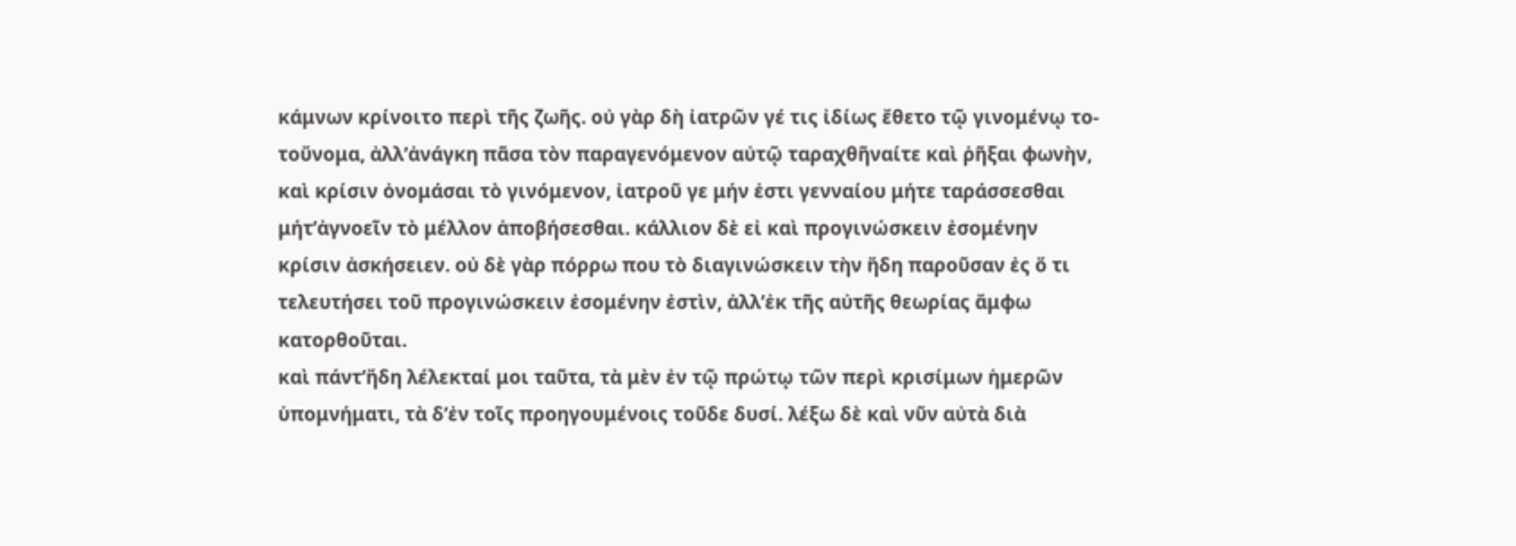κάμνων κρίνοιτο περὶ τῆς ζωῆς. οὐ γὰρ δὴ ἰατρῶν γέ τις ἰδίως ἔθετο τῷ γινομένῳ το- τοὔνομα, ἀλλ’ἀνάγκη πᾶσα τὸν παραγενόμενον αὐτῷ ταραχθῆναίτε καὶ ῥῆξαι φωνὴν, καὶ κρίσιν ὀνομάσαι τὸ γινόμενον, ἰατροῦ γε μήν ἐστι γενναίου μήτε ταράσσεσθαι μήτ’ἀγνοεῖν τὸ μέλλον ἀποβήσεσθαι. κάλλιον δὲ εἰ καὶ προγινώσκειν ἐσομένην κρίσιν ἀσκήσειεν. οὐ δὲ γὰρ πόρρω που τὸ διαγινώσκειν τὴν ἤδη παροῦσαν ἐς ὅ τι τελευτήσει τοῦ προγινώσκειν ἐσομένην ἐστὶν, ἀλλ’ἐκ τῆς αὐτῆς θεωρίας ἄμφω κατορθοῦται.
καὶ πάντ’ἤδη λέλεκταί μοι ταῦτα, τὰ μὲν ἐν τῷ πρώτῳ τῶν περὶ κρισίμων ἡμερῶν ὑπομνήματι, τὰ δ’ἐν τοῖς προηγουμένοις τοῦδε δυσί. λέξω δὲ καὶ νῦν αὐτὰ διὰ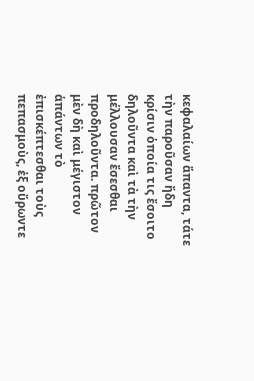κεφαλαίων ἅπαντα, τάτε τὴν παροῦσαν ἤδη κρίσιν ὁποία τις ἔσοιτο δηλοῦντα καὶ τὰ τὴν μέλλουσαν ἔσεσθαι προδηλοῦντα. πρῶτον μὲν δὴ καὶ μέγιστον ἁπάντων τὸ ἐπισκέπτεσθαι τοὺς πεπασμοὺς, ἐξ οὔρωντε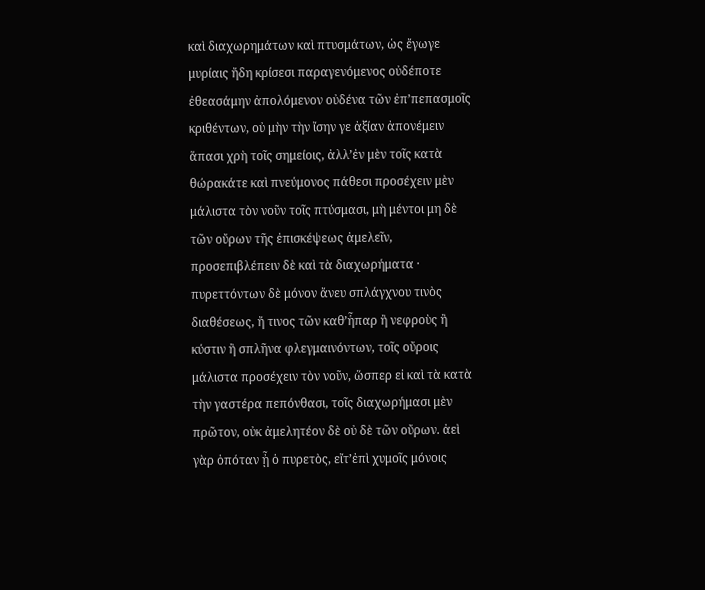καὶ διαχωρημάτων καὶ πτυσμάτων, ὡς ἔγωγε μυρίαις ἤδη κρίσεσι παραγενόμενος οὐδέποτε ἐθεασάμην ἀπολόμενον οὐδένα τῶν ἐπ’πεπασμοῖς κριθέντων, οὐ μὴν τὴν ἴσην γε ἀξίαν ἀπονέμειν ἅπασι χρὴ τοῖς σημείοις, ἀλλ’ἐν μὲν τοῖς κατὰ θώρακάτε καὶ πνεύμονος πάθεσι προσέχειν μὲν μάλιστα τὸν νοῦν τοῖς πτύσμασι, μὴ μέντοι μη δὲ τῶν οὔρων τῆς ἐπισκέψεως ἀμελεῖν, προσεπιβλέπειν δὲ καὶ τὰ διαχωρήματα · πυρεττόντων δὲ μόνον ἄνευ σπλάγχνου τινὸς διαθέσεως, ἤ τινος τῶν καθ’ἧπαρ ἢ νεφροὺς ἢ κύστιν ἢ σπλῆνα φλεγμαινόντων, τοῖς οὔροις μάλιστα προσέχειν τὸν νοῦν, ὥσπερ εἰ καὶ τὰ κατὰ τὴν γαστέρα πεπόνθασι, τοῖς διαχωρήμασι μὲν πρῶτον, οὐκ ἀμελητέον δὲ οὐ δὲ τῶν οὔρων. ἀεὶ γὰρ ὁπόταν ᾖ ὁ πυρετὸς, εἴτ’ἐπὶ χυμοῖς μόνοις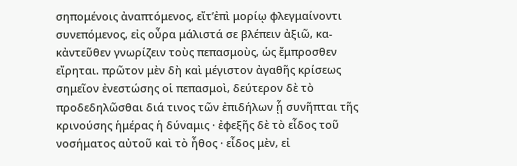σηπομένοις ἀναπτόμενος, εἴτ’ἐπὶ μορίῳ φλεγμαίνοντι συνεπόμενος, εἰς οὖρα μάλιστά σε βλέπειν ἀξιῶ, κα- κἀντεῦθεν γνωρίζειν τοὺς πεπασμοὺς, ὡς ἔμπροσθεν εἴρηται. πρῶτον μὲν δὴ καὶ μέγιστον ἀγαθῆς κρίσεως σημεῖον ἐνεστώσης οἱ πεπασμοὶ, δεύτερον δὲ τὸ προδεδηλῶσθαι διά τινος τῶν ἐπιδήλων ᾗ συνῆπται τῆς κρινούσης ἡμέρας ἡ δύναμις · ἐφεξῆς δὲ τὸ εἶδος τοῦ νοσήματος αὐτοῦ καὶ τὸ ἦθος · εἶδος μὲν, εἰ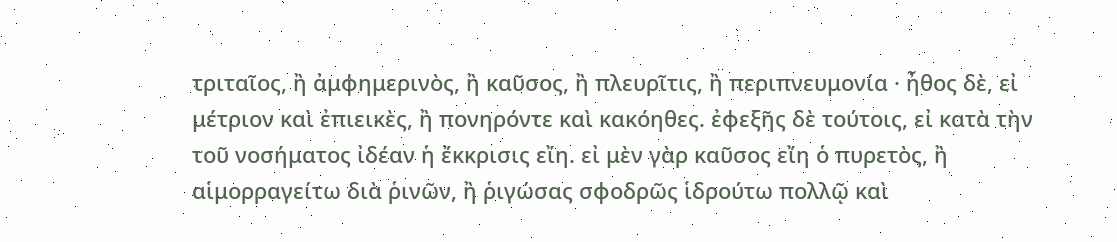τριταῖος, ἢ ἀμφημερινὸς, ἢ καῦσος, ἢ πλευρῖτις, ἢ περιπνευμονία · ἦθος δὲ, εἰ μέτριον καὶ ἐπιεικὲς, ἢ πονηρόντε καὶ κακόηθες. ἐφεξῆς δὲ τούτοις, εἰ κατὰ τὴν τοῦ νοσήματος ἰδέαν ἡ ἔκκρισις εἴη. εἰ μὲν γὰρ καῦσος εἴη ὁ πυρετὸς, ἢ αἱμορραγείτω διὰ ῥινῶν, ἢ ῥιγώσας σφοδρῶς ἱδρούτω πολλῷ καὶ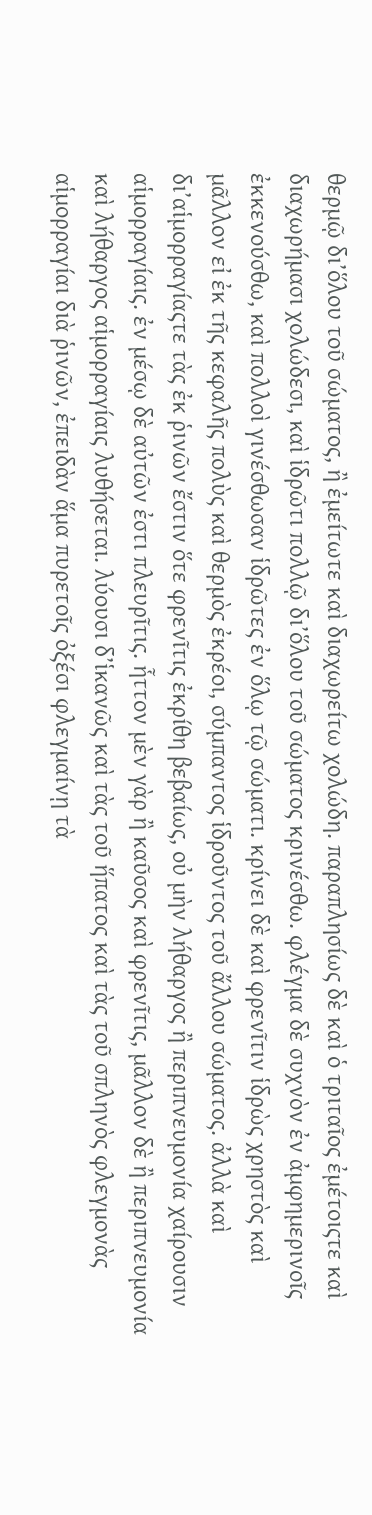θερμῷ δι’ὅλου τοῦ σώματος, ἢ ἐμείτωτε καὶ διαχωρείτω χολώδη. παραπλησίως δὲ καὶ ὁ τριταῖος ἐμέτοιςτε καὶ διαχωρήμασι χολώδεσι, καὶ ἱδρῶτι πολλῷ δι’ὅλου τοῦ σώματος κρινέσθω. φλέγμα δὲ συχνὸν ἐν ἀμφημερινοῖς ἐκκενούσθω, καὶ πολλοὶ γινέσθωσαν ἱδρῶτες ἐν ὅλῳ τῷ σώματι. κρίνει δὲ καὶ φρενῖτιν ἱδρὼς χρηστὸς καὶ μᾶλλον εἰ ἐκ τῆς κεφαλῆς πολὺς καὶ θερμὸς ἐκρέοι, σύμπαντος ἱδροῦντος τοῦ ἄλλου σώματος. ἀλλὰ καὶ δι’αἱμορραγίαςτε τὰς ἐκ ῥινῶν ἔστιν ὅτε φρενῖτις ἐκρίθη βεβαίως, οὐ μὴν λήθαργος ἢ περιπνευμονία χαίρουσιν αἱμορραγίαις. ἐν μέσῳ δὲ αὐτῶν ἐστι πλευρῖτις. ἧττον μὲν γὰρ ἢ καῦσος καὶ φρενῖτις, μᾶλλον δὲ ἢ περιπνευμονία καὶ λήθαργος αἱμορραγίαις λυθήσεται. λύουσι δ’ἱκανῶς καὶ τὰς τοῦ ἥπατος καὶ τὰς τοῦ σπληνὸς φλεγμονὰς αἱμορραγίαι διὰ ῥινῶν, ἐπειδὰν ἅμα πυρετοῖς ὀξέσι φλεγμαίνῃ τὰ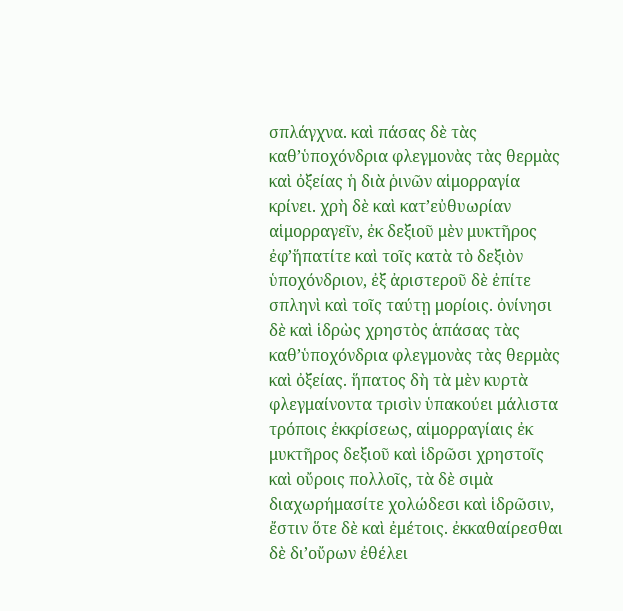σπλάγχνα. καὶ πάσας δὲ τὰς καθ’ὑποχόνδρια φλεγμονὰς τὰς θερμὰς καὶ ὀξείας ἡ διὰ ῥινῶν αἱμορραγία κρίνει. χρὴ δὲ καὶ κατ’εὐθυωρίαν αἱμορραγεῖν, ἐκ δεξιοῦ μὲν μυκτῆρος ἐφ’ἥπατίτε καὶ τοῖς κατὰ τὸ δεξιὸν ὑποχόνδριον, ἐξ ἀριστεροῦ δὲ ἐπίτε σπληνὶ καὶ τοῖς ταύτῃ μορίοις. ὀνίνησι δὲ καὶ ἱδρὼς χρηστὸς ἁπάσας τὰς καθ’ὑποχόνδρια φλεγμονὰς τὰς θερμὰς καὶ ὀξείας. ἥπατος δὴ τὰ μὲν κυρτὰ φλεγμαίνοντα τρισὶν ὑπακούει μάλιστα τρόποις ἐκκρίσεως, αἱμορραγίαις ἐκ μυκτῆρος δεξιοῦ καὶ ἱδρῶσι χρηστοῖς καὶ οὔροις πολλοῖς, τὰ δὲ σιμὰ διαχωρήμασίτε χολώδεσι καὶ ἱδρῶσιν, ἔστιν ὅτε δὲ καὶ ἐμέτοις. ἐκκαθαίρεσθαι δὲ δι’οὔρων ἐθέλει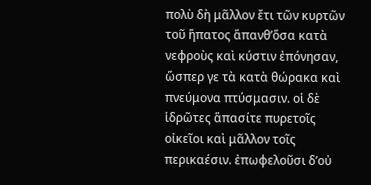πολὺ δὴ μᾶλλον ἔτι τῶν κυρτῶν τοῦ ἥπατος ἅπανθ’ὅσα κατὰ νεφροὺς καὶ κύστιν ἐπόνησαν, ὥσπερ γε τὰ κατὰ θώρακα καὶ πνεύμονα πτύσμασιν. οἱ δὲ ἱδρῶτες ἅπασίτε πυρετοῖς οἰκεῖοι καὶ μᾶλλον τοῖς περικαέσιν. ἐπωφελοῦσι δ’οὐ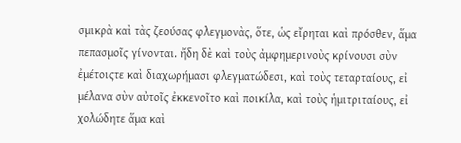σμικρὰ καὶ τὰς ζεούσας φλεγμονὰς, ὅτε, ὡς εἴρηται καὶ πρόσθεν, ἅμα πεπασμοῖς γίνονται. ἤδη δὲ καὶ τοὺς ἀμφημερινοὺς κρίνουσι σὺν ἐμέτοιςτε καὶ διαχωρήμασι φλεγματώδεσι, καὶ τοὺς τεταρταίους, εἰ μέλανα σὺν αὐτοῖς ἐκκενοῖτο καὶ ποικίλα, καὶ τοὺς ἡμιτριταίους, εἰ χολώδητε ἅμα καὶ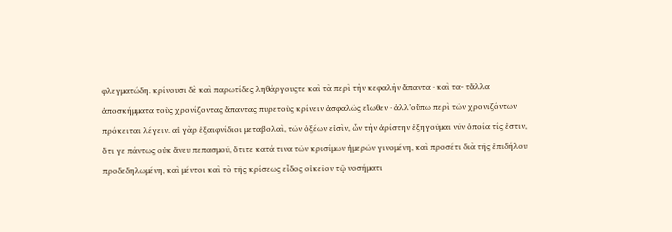φλεγματώδη. κρίνουσι δὲ καὶ παρωτίδες ληθάργουςτε καὶ τὰ περὶ τὴν κεφαλὴν ἅπαντα · καὶ τα- τἄλλα ἀποσκήμματα τοὺς χρονίζοντας ἅπαντας πυρετοὺς κρίνειν ἀσφαλῶς εἴωθεν · ἀλλ’οὔπω περὶ τῶν χρονιζόντων πρόκειται λέγειν. αἱ γὰρ ἐξαιφνίδιοι μεταβολαὶ, τῶν ὀξέων εἰσὶν, ὧν τὴν ἀρίστην ἐξηγοῦμαι νῦν ὁποία τίς ἐστιν, ὅτι γε πάντως οὐκ ἄνευ πεπασμοῦ, ὅτιτε κατά τινα τῶν κρισίμων ἡμερῶν γινομένη, καὶ προσέτι διὰ τῆς ἐπιδήλου προδεδηλωμένη, καὶ μέντοι καὶ τὸ τῆς κρίσεως εἶδος οἰκεῖον τῷ νοσήματι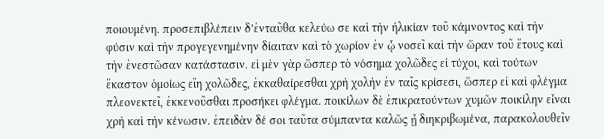ποιουμένη. προσεπιβλέπειν δ’ἐνταῦθα κελεύω σε καὶ τὴν ἡλικίαν τοῦ κάμνοντος καὶ τὴν φύσιν καὶ τὴν προγεγενημένην δίαιταν καὶ τὸ χωρίον ἐν ᾧ νοσεῖ καὶ τὴν ὥραν τοῦ ἔτους καὶ τὴν ἐνεστῶσαν κατάστασιν. εἰ μὲν γὰρ ὥσπερ τὸ νόσημα χολῶδες εἰ τύχοι, καὶ τούτων ἕκαστον ὁμοίως εἴη χολῶδες, ἐκκαθαίρεσθαι χρὴ χολὴν ἐν ταῖς κρίσεσι, ὥσπερ εἰ καὶ φλέγμα πλεονεκτεῖ, ἐκκενοῦσθαι προσήκει φλέγμα. ποικίλων δὲ ἐπικρατούντων χυμῶν ποικίλην εἶναι χρὴ καὶ τὴν κένωσιν. ἐπειδὰν δέ σοι ταῦτα σύμπαντα καλῶς ᾖ διηκριβωμένα, παρακολουθεῖν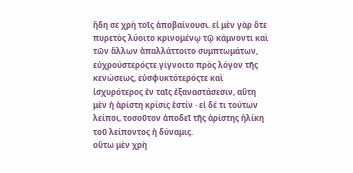ἤδη σε χρὴ τοῖς ἀποβαίνουσι. εἰ μὲν γὰρ ὅτε πυρετὸς λύοιτο κρινομένῳ τῷ κάμνοντι καὶ τῶν ἄλλων ἀπαλλάττοιτο συμπτωμάτων, εὐχρούστερόςτε γίγνοιτο πρὸς λόγον τῆς κενώσεως, εὐσφυκτότερόςτε καὶ ἰσχυρότερος ἐν ταῖς ἐξαναστάσεσιν, αὕτη μὲν ἡ ἀρίστη κρίσις ἐστίν · εἰ δέ τι τούτων λείποι, τοσοῦτον ἀποδεῖ τῆς ἀρίστης ἡλίκη τοῦ λείποντος ἡ δύναμις.
οὕτω μὲν χρὴ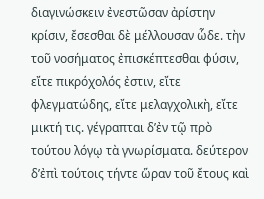διαγινώσκειν ἐνεστῶσαν ἀρίστην κρίσιν, ἔσεσθαι δὲ μέλλουσαν ὧδε. τὴν τοῦ νοσήματος ἐπισκέπτεσθαι φύσιν, εἴτε πικρόχολός ἐστιν, εἴτε φλεγματώδης, εἴτε μελαγχολικὴ, εἴτε μικτή τις. γέγραπται δ’ἐν τῷ πρὸ τούτου λόγῳ τὰ γνωρίσματα. δεύτερον δ’ἐπὶ τούτοις τήντε ὥραν τοῦ ἔτους καὶ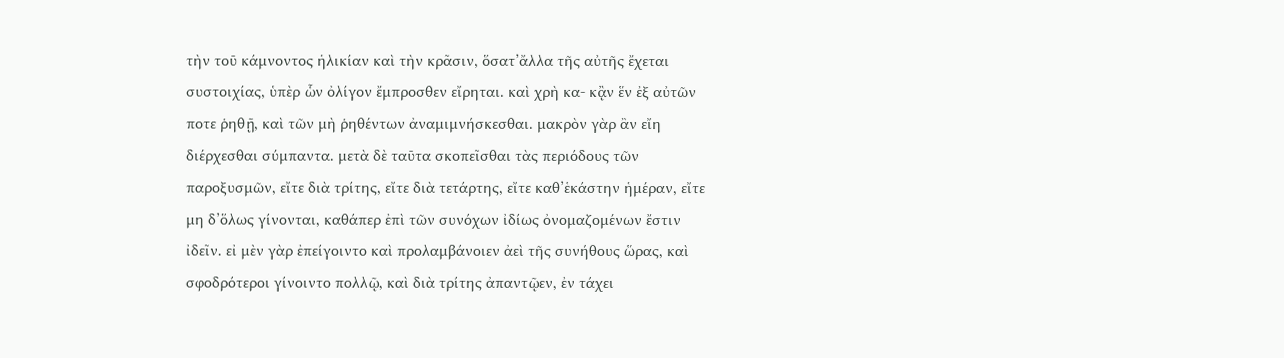τὴν τοῦ κάμνοντος ἡλικίαν καὶ τὴν κρᾶσιν, ὅσατ’ἄλλα τῆς αὐτῆς ἔχεται συστοιχίας, ὑπὲρ ὧν ὀλίγον ἔμπροσθεν εἴρηται. καὶ χρὴ κα- κᾂν ἕν ἐξ αὐτῶν ποτε ῥηθῇ, καὶ τῶν μὴ ῥηθέντων ἀναμιμνήσκεσθαι. μακρὸν γὰρ ἂν εἴη διέρχεσθαι σύμπαντα. μετὰ δὲ ταῦτα σκοπεῖσθαι τὰς περιόδους τῶν παροξυσμῶν, εἴτε διὰ τρίτης, εἴτε διὰ τετάρτης, εἴτε καθ’ἑκάστην ἡμέραν, εἴτε μη δ’ὅλως γίνονται, καθάπερ ἐπὶ τῶν συνόχων ἰδίως ὀνομαζομένων ἔστιν ἰδεῖν. εἰ μὲν γὰρ ἐπείγοιντο καὶ προλαμβάνοιεν ἀεὶ τῆς συνήθους ὥρας, καὶ σφοδρότεροι γίνοιντο πολλῷ, καὶ διὰ τρίτης ἀπαντῷεν, ἐν τάχει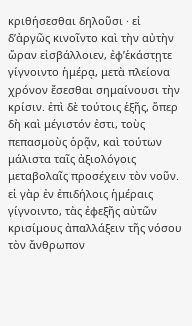κριθήσεσθαι δηλοῦσι · εἰ δ’ἀργῶς κινοῖντο καὶ τὴν αὐτὴν ὥραν εἰσβάλλοιεν, ἐφ’ἑκάστῃτε γίγνοιντο ἡμέρᾳ, μετὰ πλείονα χρόνον ἔσεσθαι σημαίνουσι τὴν κρίσιν. ἐπὶ δὲ τούτοις ἑξῆς, ὅπερ δὴ καὶ μέγιστόν ἐστι, τοὺς πεπασμοὺς ὁρᾷν, καὶ τούτων μάλιστα ταῖς ἀξιολόγοις μεταβολαῖς προσέχειν τὸν νοῦν. εἰ γὰρ ἐν ἐπιδήλοις ἡμέραις γίγνοιντο, τὰς ἐφεξῆς αὐτῶν κρισίμους ἀπαλλάξειν τῆς νόσου τὸν ἄνθρωπον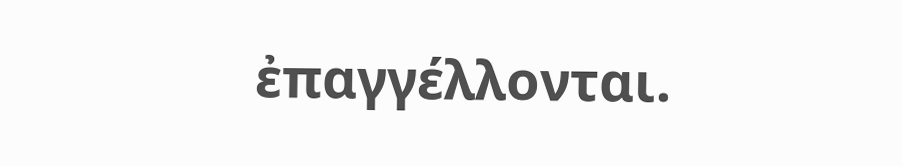ἐπαγγέλλονται.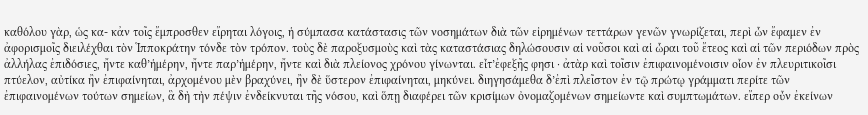καθόλου γὰρ, ὡς κα- κἀν τοῖς ἔμπροσθεν εἴρηται λόγοις, ἡ σύμπασα κατάστασις τῶν νοσημάτων διὰ τῶν εἰρημένων τεττάρων γενῶν γνωρίζεται, περὶ ὧν ἔφαμεν ἐν ἀφορισμοῖς διειλέχθαι τὸν Ἱπποκράτην τόνδε τὸν τρόπον. τοὺς δὲ παροξυσμοὺς καὶ τὰς καταστάσιας δηλώσουσιν αἱ νοῦσοι καὶ αἱ ὧραι τοῦ ἔτεος καὶ αἱ τῶν περιόδων πρὸς ἀλλήλας ἐπιδόσιες, ἤντε καθ’ἡμέρην, ἤντε παρ’ἡμέρην, ἤντε καὶ διὰ πλείονος χρόνου γίνωνται. εἶτ’ἐφεξῆς φησι · ἀτὰρ καὶ τοῖσιν ἐπιφαινομένοισιν οἷον ἐν πλευριτικοῖσι πτύελον, αὐτίκα ἢν ἐπιφαίνηται, ἀρχομένου μὲν βραχύνει, ἢν δὲ ὕστερον ἐπιφαίνηται, μηκύνει. διηγησάμεθα δ’ἐπὶ πλεῖστον ἐν τῷ πρώτῳ γράμματι περίτε τῶν ἐπιφαινομένων τούτων σημείων, ἃ δὴ τὴν πέψιν ἐνδείκνυται τῆς νόσου, καὶ ὅπῃ διαφέρει τῶν κρισίμων ὀνομαζομένων σημείωντε καὶ συμπτωμάτων. εἴπερ οὖν ἐκείνων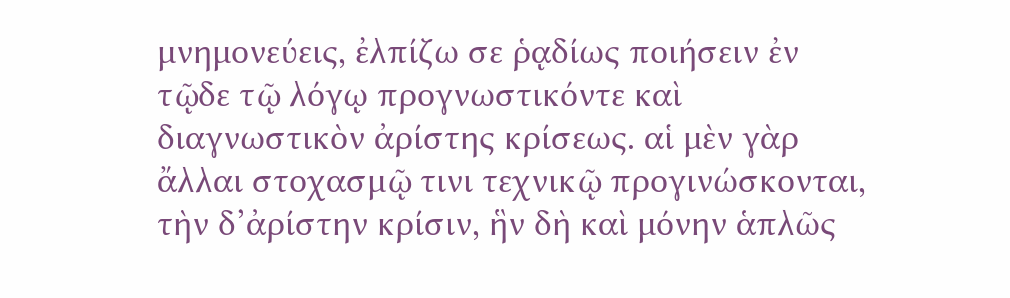μνημονεύεις, ἐλπίζω σε ῥᾳδίως ποιήσειν ἐν τῷδε τῷ λόγῳ προγνωστικόντε καὶ διαγνωστικὸν ἀρίστης κρίσεως. αἱ μὲν γὰρ ἄλλαι στοχασμῷ τινι τεχνικῷ προγινώσκονται, τὴν δ’ἀρίστην κρίσιν, ἣν δὴ καὶ μόνην ἁπλῶς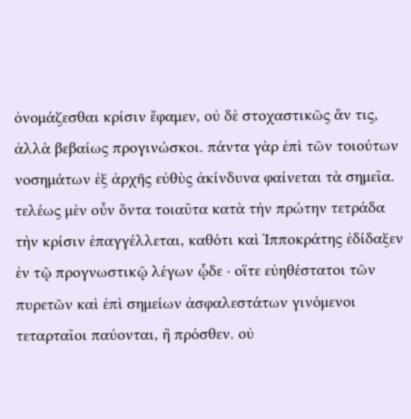ὀνομάζεσθαι κρίσιν ἔφαμεν, οὐ δὲ στοχαστικῶς ἄν τις, ἀλλὰ βεβαίως προγινώσκοι. πάντα γὰρ ἐπὶ τῶν τοιούτων νοσημάτων ἐξ ἀρχῆς εὐθὺς ἀκίνδυνα φαίνεται τὰ σημεῖα. τελέως μὲν οὖν ὄντα τοιαῦτα κατὰ τὴν πρώτην τετράδα τὴν κρίσιν ἐπαγγέλλεται, καθότι καὶ Ἱπποκράτης ἐδίδαξεν ἐν τῷ προγνωστικῷ λέγων ᾧδε · οἵτε εὐηθέστατοι τῶν πυρετῶν καὶ ἐπὶ σημείων ἀσφαλεστάτων γινόμενοι τεταρταῖοι παύονται, ἢ πρόσθεν. οὐ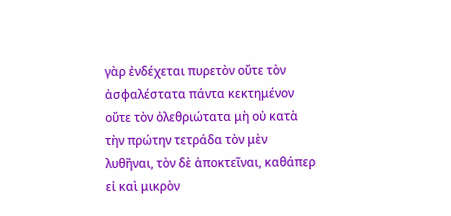γὰρ ἐνδέχεται πυρετὸν οὔτε τὸν ἀσφαλέστατα πάντα κεκτημένον οὔτε τὸν ὀλεθριώτατα μὴ οὐ κατὰ τὴν πρώτην τετράδα τὸν μὲν λυθῆναι, τὸν δὲ ἀποκτεῖναι, καθάπερ εἰ καὶ μικρὸν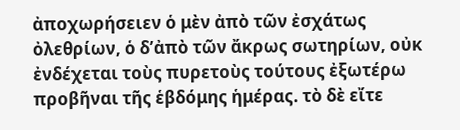ἀποχωρήσειεν ὁ μὲν ἀπὸ τῶν ἐσχάτως ὀλεθρίων, ὁ δ’ἀπὸ τῶν ἄκρως σωτηρίων, οὐκ ἐνδέχεται τοὺς πυρετοὺς τούτους ἐξωτέρω προβῆναι τῆς ἑβδόμης ἡμέρας. τὸ δὲ εἴτε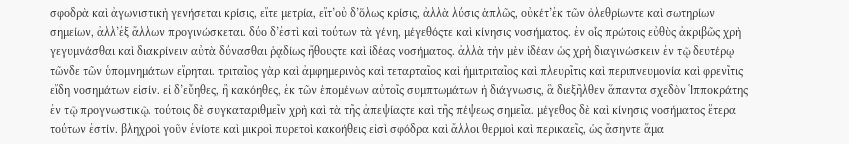σφοδρὰ καὶ ἀγωνιστικὴ γενήσεται κρίσις, εἴτε μετρία, εἴτ’οὐ δ’ὅλως κρίσις, ἀλλὰ λύσις ἁπλῶς, οὐκέτ’ἐκ τῶν ὀλεθρίωντε καὶ σωτηρίων σημείων, ἀλλ’ἐξ ἄλλων προγινώσκεται. δύο δ’ἐστὶ καὶ τούτων τὰ γένη, μέγεθόςτε καὶ κίνησις νοσήματος. ἐν οἷς πρώτοις εὐθὺς ἀκριβῶς χρὴ γεγυμνάσθαι καὶ διακρίνειν αὐτὰ δύνασθαι ῥᾳδίως ἤθουςτε καὶ ἰδέας νοσήματος. ἀλλὰ τὴν μὲν ἰδέαν ὡς χρὴ διαγινώσκειν ἐν τῷ δευτέρῳ τῶνδε τῶν ὑπομνημάτων εἴρηται. τριταῖος γὰρ καὶ ἀμφημερινὸς καὶ τεταρταῖος καὶ ἡμιτριταῖος καὶ πλευρῖτις καὶ περιπνευμονία καὶ φρενῖτις εἴδη νοσημάτων εἰσίν. εἰ δ’εὔηθες, ἢ κακόηθες, ἐκ τῶν ἑπομένων αὐτοῖς συμπτωμάτων ἡ διάγνωσις, ἃ διεξῆλθεν ἅπαντα σχεδὸν Ἱπποκράτης ἐν τῷ προγνωστικῷ. τούτοις δὲ συγκαταριθμεῖν χρὴ καὶ τὰ τῆς ἀπεψίαςτε καὶ τῆς πέψεως σημεῖα. μέγεθος δὲ καὶ κίνησις νοσήματος ἕτερα τούτων ἐστίν. βληχροὶ γοῦν ἐνίοτε καὶ μικροὶ πυρετοὶ κακοήθεις εἰσὶ σφόδρα καὶ ἄλλοι θερμοὶ καὶ περικαεῖς, ὡς ἄσηντε ἅμα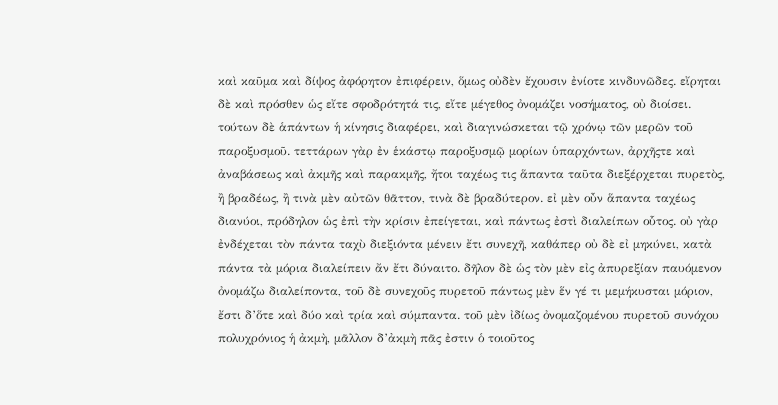καὶ καῦμα καὶ δίψος ἀφόρητον ἐπιφέρειν, ὅμως οὐδὲν ἔχουσιν ἐνίοτε κινδυνῶδες. εἴρηται δὲ καὶ πρόσθεν ὡς εἴτε σφοδρότητά τις, εἴτε μέγεθος ὀνομάζει νοσήματος, οὐ διοίσει. τούτων δὲ ἁπάντων ἡ κίνησις διαφέρει, καὶ διαγινώσκεται τῷ χρόνῳ τῶν μερῶν τοῦ παροξυσμοῦ. τεττάρων γὰρ ἐν ἑκάστῳ παροξυσμῷ μορίων ὑπαρχόντων, ἀρχῆςτε καὶ ἀναβάσεως καὶ ἀκμῆς καὶ παρακμῆς, ἤτοι ταχέως τις ἅπαντα ταῦτα διεξέρχεται πυρετὸς, ἢ βραδέως, ἢ τινὰ μὲν αὐτῶν θᾶττον, τινὰ δὲ βραδύτερον. εἰ μὲν οὖν ἅπαντα ταχέως διανύοι, πρόδηλον ὡς ἐπὶ τὴν κρίσιν ἐπείγεται, καὶ πάντως ἐστὶ διαλείπων οὗτος. οὐ γὰρ ἐνδέχεται τὸν πάντα ταχὺ διεξιόντα μένειν ἔτι συνεχῆ, καθάπερ οὐ δὲ εἰ μηκύνει, κατὰ πάντα τὰ μόρια διαλείπειν ἄν ἔτι δύναιτο. δῆλον δὲ ὡς τὸν μὲν εἰς ἀπυρεξίαν παυόμενον ὀνομάζω διαλείποντα, τοῦ δὲ συνεχοῦς πυρετοῦ πάντως μὲν ἕν γέ τι μεμήκυσται μόριον, ἔστι δ’ὅτε καὶ δύο καὶ τρία καὶ σύμπαντα. τοῦ μὲν ἰδίως ὀνομαζομένου πυρετοῦ συνόχου πολυχρόνιος ἡ ἀκμὴ, μᾶλλον δ’ἀκμὴ πᾶς ἐστιν ὁ τοιοῦτος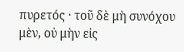πυρετός · τοῦ δὲ μὴ συνόχου μὲν, οὐ μὴν εἰς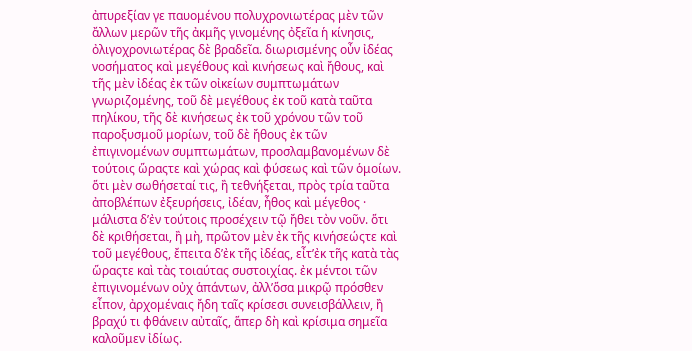ἀπυρεξίαν γε παυομένου πολυχρονιωτέρας μὲν τῶν ἄλλων μερῶν τῆς ἀκμῆς γινομένης ὀξεῖα ἡ κίνησις, ὀλιγοχρονιωτέρας δὲ βραδεῖα. διωρισμένης οὖν ἰδέας νοσήματος καὶ μεγέθους καὶ κινήσεως καὶ ἤθους, καὶ τῆς μὲν ἰδέας ἐκ τῶν οἰκείων συμπτωμάτων γνωριζομένης, τοῦ δὲ μεγέθους ἐκ τοῦ κατὰ ταῦτα πηλίκου, τῆς δὲ κινήσεως ἐκ τοῦ χρόνου τῶν τοῦ παροξυσμοῦ μορίων, τοῦ δὲ ἤθους ἐκ τῶν ἐπιγινομένων συμπτωμάτων, προσλαμβανομένων δὲ τούτοις ὥραςτε καὶ χώρας καὶ φύσεως καὶ τῶν ὁμοίων. ὅτι μὲν σωθήσεταί τις, ἢ τεθνήξεται, πρὸς τρία ταῦτα ἀποβλέπων ἐξευρήσεις, ἰδέαν, ἦθος καὶ μέγεθος · μάλιστα δ’ἐν τούτοις προσέχειν τῷ ἤθει τὸν νοῦν. ὅτι δὲ κριθήσεται, ἢ μὴ, πρῶτον μὲν ἐκ τῆς κινήσεώςτε καὶ τοῦ μεγέθους, ἔπειτα δ’ἐκ τῆς ἰδέας, εἶτ’ἐκ τῆς κατὰ τὰς ὥραςτε καὶ τὰς τοιαύτας συστοιχίας. ἐκ μέντοι τῶν ἐπιγινομένων οὐχ ἁπάντων, ἀλλ’ὅσα μικρῷ πρόσθεν εἶπον, ἀρχομέναις ἤδη ταῖς κρίσεσι συνεισβάλλειν, ἢ βραχύ τι φθάνειν αὐταῖς, ἅπερ δὴ καὶ κρίσιμα σημεῖα καλοῦμεν ἰδίως.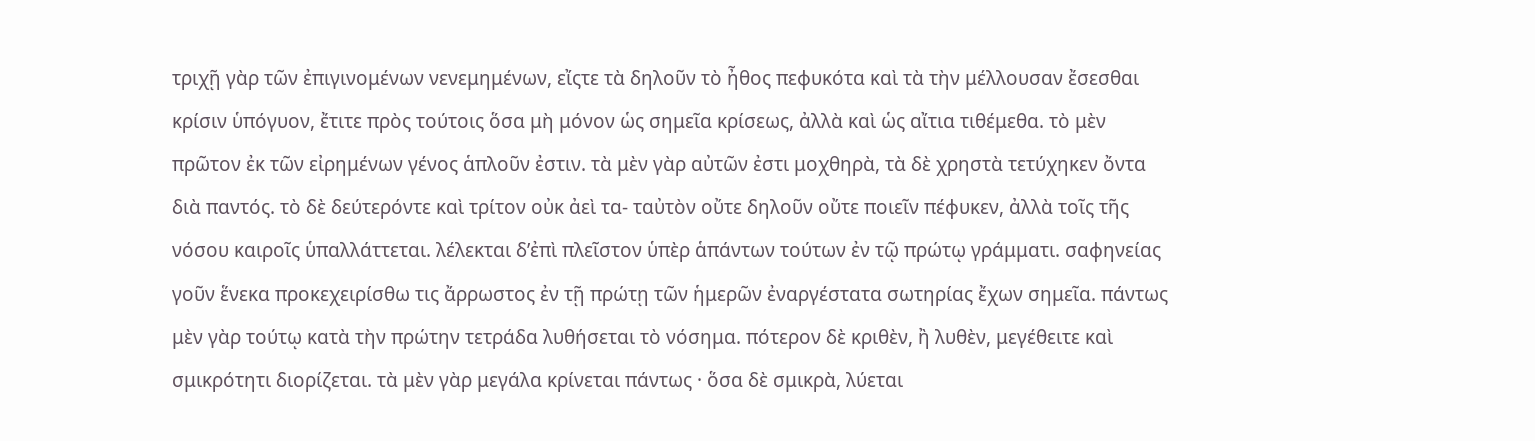τριχῇ γὰρ τῶν ἐπιγινομένων νενεμημένων, εἴςτε τὰ δηλοῦν τὸ ἦθος πεφυκότα καὶ τὰ τὴν μέλλουσαν ἔσεσθαι κρίσιν ὑπόγυον, ἔτιτε πρὸς τούτοις ὅσα μὴ μόνον ὡς σημεῖα κρίσεως, ἀλλὰ καὶ ὡς αἴτια τιθέμεθα. τὸ μὲν πρῶτον ἐκ τῶν εἰρημένων γένος ἁπλοῦν ἐστιν. τὰ μὲν γὰρ αὐτῶν ἐστι μοχθηρὰ, τὰ δὲ χρηστὰ τετύχηκεν ὄντα διὰ παντός. τὸ δὲ δεύτερόντε καὶ τρίτον οὐκ ἀεὶ τα- ταὐτὸν οὔτε δηλοῦν οὔτε ποιεῖν πέφυκεν, ἀλλὰ τοῖς τῆς νόσου καιροῖς ὑπαλλάττεται. λέλεκται δ’ἐπὶ πλεῖστον ὑπὲρ ἁπάντων τούτων ἐν τῷ πρώτῳ γράμματι. σαφηνείας γοῦν ἕνεκα προκεχειρίσθω τις ἄρρωστος ἐν τῇ πρώτῃ τῶν ἡμερῶν ἐναργέστατα σωτηρίας ἔχων σημεῖα. πάντως μὲν γὰρ τούτῳ κατὰ τὴν πρώτην τετράδα λυθήσεται τὸ νόσημα. πότερον δὲ κριθὲν, ἢ λυθὲν, μεγέθειτε καὶ σμικρότητι διορίζεται. τὰ μὲν γὰρ μεγάλα κρίνεται πάντως · ὅσα δὲ σμικρὰ, λύεται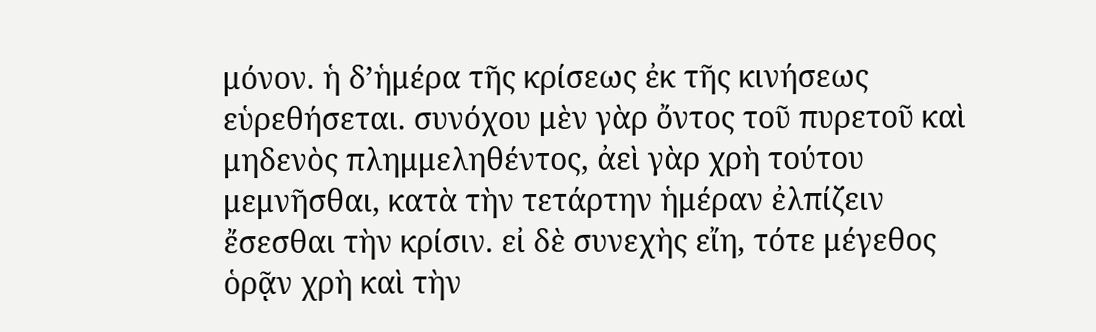μόνον. ἡ δ’ἡμέρα τῆς κρίσεως ἐκ τῆς κινήσεως εὑρεθήσεται. συνόχου μὲν γὰρ ὄντος τοῦ πυρετοῦ καὶ μηδενὸς πλημμεληθέντος, ἀεὶ γὰρ χρὴ τούτου μεμνῆσθαι, κατὰ τὴν τετάρτην ἡμέραν ἐλπίζειν ἔσεσθαι τὴν κρίσιν. εἰ δὲ συνεχὴς εἴη, τότε μέγεθος ὁρᾷν χρὴ καὶ τὴν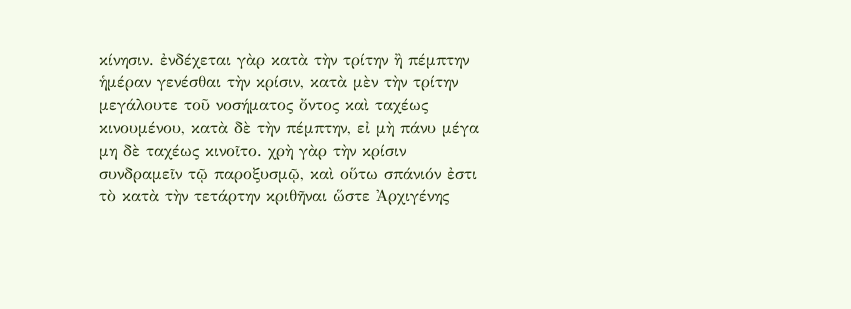κίνησιν. ἐνδέχεται γὰρ κατὰ τὴν τρίτην ἢ πέμπτην ἡμέραν γενέσθαι τὴν κρίσιν, κατὰ μὲν τὴν τρίτην μεγάλουτε τοῦ νοσήματος ὄντος καὶ ταχέως κινουμένου, κατὰ δὲ τὴν πέμπτην, εἰ μὴ πάνυ μέγα μη δὲ ταχέως κινοῖτο. χρὴ γὰρ τὴν κρίσιν συνδραμεῖν τῷ παροξυσμῷ, καὶ οὕτω σπάνιόν ἐστι τὸ κατὰ τὴν τετάρτην κριθῆναι ὥστε Ἀρχιγένης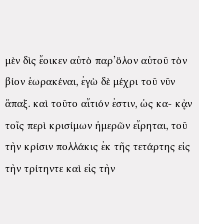μὲν δὶς ἔοικεν αὐτὸ παρ’ὅλον αὐτοῦ τὸν βίον ἑωρακέναι, ἐγὼ δὲ μέχρι τοῦ νῦν ἅπαξ. καὶ τοῦτο αἴτιόν ἐστιν, ὡς κα- κᾀν τοῖς περὶ κρισίμων ἡμερῶν εἴρηται, τοῦ τὴν κρίσιν πολλάκις ἐκ τῆς τετάρτης εἰς τὴν τρίτηντε καὶ εἰς τὴν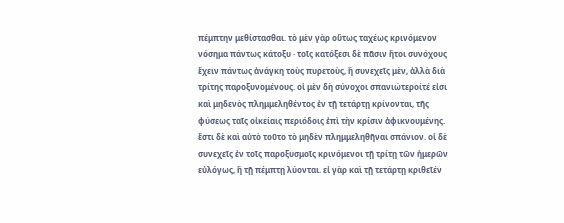πέμπτην μεθίστασθαι. τὸ μὲν γὰρ οὕτως ταχέως κρινόμενον νόσημα πάντως κάτοξυ · τοῖς κατόξεσι δὲ πᾶσιν ἤτοι συνόχους ἔχειν πάντως ἀνάγκη τοὺς πυρετοὺς, ἢ συνεχεῖς μὲν, ἀλλὰ διὰ τρίτης παροξυνομένους. οἱ μὲν δὴ σύνοχοι σπανιώτεροίτέ εἰσι καὶ μηδενὸς πλημμεληθέντος ἐν τῇ τετάρτῃ κρίνονται, τῆς φύσεως ταῖς οἰκείαις περιόδοις ἐπὶ τὴν κρίσιν ἀφικνουμένης. ἔστι δὲ καὶ αὐτὸ τοῦτο τὸ μηδὲν πλημμεληθῆναι σπάνιον. οἱ δὲ συνεχεῖς ἐν τοῖς παροξυσμοῖς κρινόμενοι τῇ τρίτῃ τῶν ἡμερῶν εὐλόγως, ἢ τῇ πέμπτῃ λύονται. εἰ γὰρ καὶ τῇ τετάρτῃ κριθεῖέν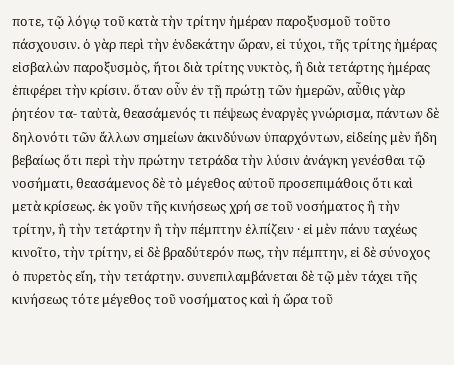ποτε, τῷ λόγῳ τοῦ κατὰ τὴν τρίτην ἡμέραν παροξυσμοῦ τοῦτο πάσχουσιν. ὁ γὰρ περὶ τὴν ἑνδεκάτην ὥραν, εἰ τύχοι, τῆς τρίτης ἡμέρας εἰσβαλὼν παροξυσμὸς, ἤτοι διὰ τρίτης νυκτὸς, ἢ διὰ τετάρτης ἡμέρας ἐπιφέρει τὴν κρίσιν. ὅταν οὖν ἐν τῇ πρώτῃ τῶν ἡμερῶν, αὖθις γὰρ ῥητέον τα- ταὐτὰ, θεασάμενός τι πέψεως ἐναργὲς γνώρισμα, πάντων δὲ δηλονότι τῶν ἄλλων σημείων ἀκινδύνων ὑπαρχόντων, εἰδείης μὲν ἤδη βεβαίως ὅτι περὶ τὴν πρώτην τετράδα τὴν λύσιν ἀνάγκη γενέσθαι τῷ νοσήματι, θεασάμενος δὲ τὸ μέγεθος αὐτοῦ προσεπιμάθοις ὅτι καὶ μετὰ κρίσεως. ἐκ γοῦν τῆς κινήσεως χρή σε τοῦ νοσήματος ἢ τὴν τρίτην, ἢ τὴν τετάρτην ἢ τὴν πέμπτην ἐλπίζειν · εἰ μὲν πάνυ ταχέως κινοῖτο, τὴν τρίτην, εἰ δὲ βραδύτερόν πως, τὴν πέμπτην, εἰ δὲ σύνοχος ὁ πυρετὸς εἴη, τὴν τετάρτην. συνεπιλαμβάνεται δὲ τῷ μὲν τάχει τῆς κινήσεως τότε μέγεθος τοῦ νοσήματος καὶ ἡ ὥρα τοῦ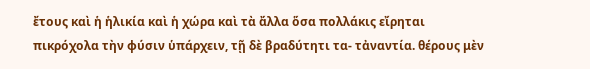ἔτους καὶ ἡ ἡλικία καὶ ἡ χώρα καὶ τὰ ἄλλα ὅσα πολλάκις εἴρηται πικρόχολα τὴν φύσιν ὑπάρχειν, τῇ δὲ βραδύτητι τα- τἀναντία. θέρους μὲν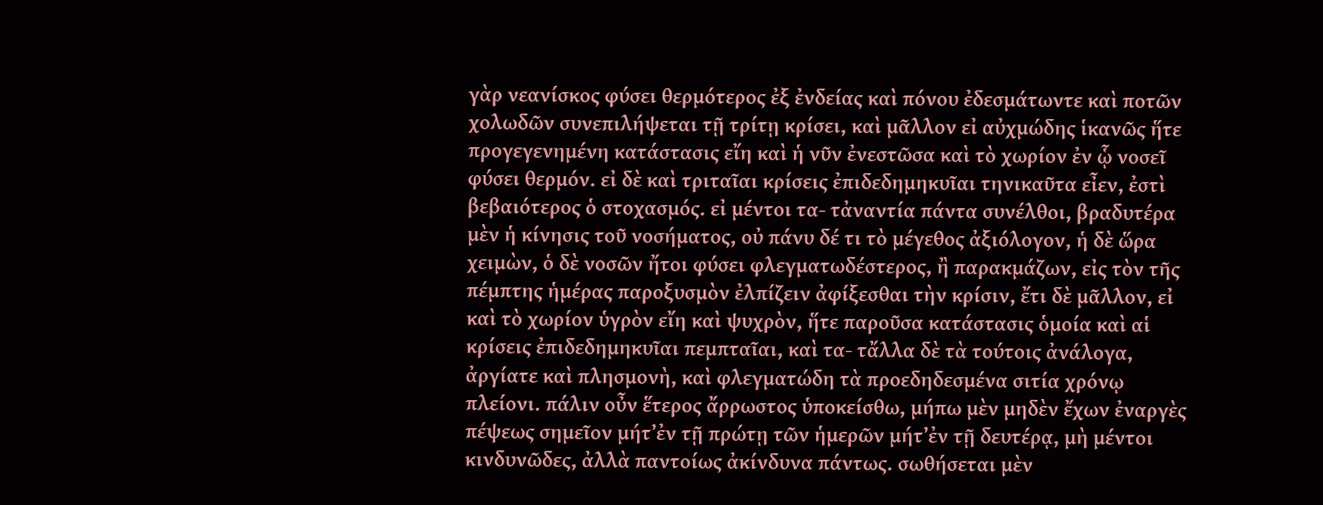γὰρ νεανίσκος φύσει θερμότερος ἐξ ἐνδείας καὶ πόνου ἐδεσμάτωντε καὶ ποτῶν χολωδῶν συνεπιλήψεται τῇ τρίτῃ κρίσει, καὶ μᾶλλον εἰ αὐχμώδης ἱκανῶς ἥτε προγεγενημένη κατάστασις εἴη καὶ ἡ νῦν ἐνεστῶσα καὶ τὸ χωρίον ἐν ᾧ νοσεῖ φύσει θερμόν. εἰ δὲ καὶ τριταῖαι κρίσεις ἐπιδεδημηκυῖαι τηνικαῦτα εἶεν, ἐστὶ βεβαιότερος ὁ στοχασμός. εἰ μέντοι τα- τἀναντία πάντα συνέλθοι, βραδυτέρα μὲν ἡ κίνησις τοῦ νοσήματος, οὐ πάνυ δέ τι τὸ μέγεθος ἀξιόλογον, ἡ δὲ ὥρα χειμὼν, ὁ δὲ νοσῶν ἤτοι φύσει φλεγματωδέστερος, ἢ παρακμάζων, εἰς τὸν τῆς πέμπτης ἡμέρας παροξυσμὸν ἐλπίζειν ἀφίξεσθαι τὴν κρίσιν, ἔτι δὲ μᾶλλον, εἰ καὶ τὸ χωρίον ὑγρὸν εἴη καὶ ψυχρὸν, ἥτε παροῦσα κατάστασις ὁμοία καὶ αἱ κρίσεις ἐπιδεδημηκυῖαι πεμπταῖαι, καὶ τα- τἄλλα δὲ τὰ τούτοις ἀνάλογα, ἀργίατε καὶ πλησμονὴ, καὶ φλεγματώδη τὰ προεδηδεσμένα σιτία χρόνῳ πλείονι. πάλιν οὖν ἕτερος ἄρρωστος ὑποκείσθω, μήπω μὲν μηδὲν ἔχων ἐναργὲς πέψεως σημεῖον μήτ’ἐν τῇ πρώτῃ τῶν ἡμερῶν μήτ’ἐν τῇ δευτέρᾳ, μὴ μέντοι κινδυνῶδες, ἀλλὰ παντοίως ἀκίνδυνα πάντως. σωθήσεται μὲν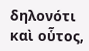δηλονότι καὶ οὗτος,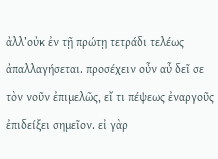ἀλλ’οὐκ ἐν τῇ πρώτῃ τετράδι τελέως ἀπαλλαγήσεται. προσέχειν οὖν αὖ δεῖ σε τὸν νοῦν ἐπιμελῶς, εἴ τι πέψεως ἐναργοῦς ἐπιδείξει σημεῖον. εἰ γὰρ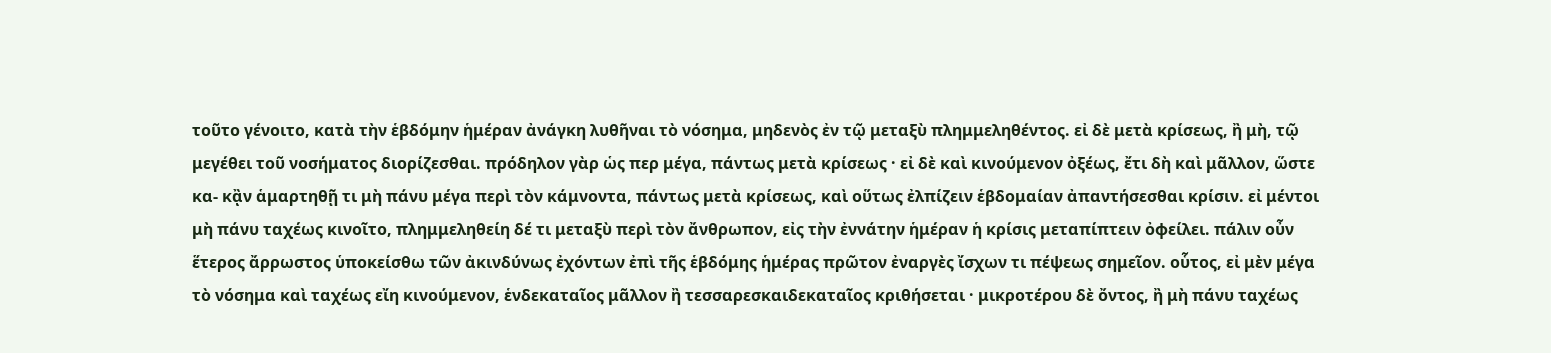τοῦτο γένοιτο, κατὰ τὴν ἑβδόμην ἡμέραν ἀνάγκη λυθῆναι τὸ νόσημα, μηδενὸς ἐν τῷ μεταξὺ πλημμεληθέντος. εἰ δὲ μετὰ κρίσεως, ἢ μὴ, τῷ μεγέθει τοῦ νοσήματος διορίζεσθαι. πρόδηλον γὰρ ὡς περ μέγα, πάντως μετὰ κρίσεως · εἰ δὲ καὶ κινούμενον ὀξέως, ἔτι δὴ καὶ μᾶλλον, ὥστε κα- κᾂν ἁμαρτηθῇ τι μὴ πάνυ μέγα περὶ τὸν κάμνοντα, πάντως μετὰ κρίσεως, καὶ οὕτως ἐλπίζειν ἑβδομαίαν ἀπαντήσεσθαι κρίσιν. εἰ μέντοι μὴ πάνυ ταχέως κινοῖτο, πλημμεληθείη δέ τι μεταξὺ περὶ τὸν ἄνθρωπον, εἰς τὴν ἐννάτην ἡμέραν ἡ κρίσις μεταπίπτειν ὀφείλει. πάλιν οὖν ἕτερος ἄρρωστος ὑποκείσθω τῶν ἀκινδύνως ἐχόντων ἐπὶ τῆς ἑβδόμης ἡμέρας πρῶτον ἐναργὲς ἴσχων τι πέψεως σημεῖον. οὗτος, εἰ μὲν μέγα τὸ νόσημα καὶ ταχέως εἴη κινούμενον, ἑνδεκαταῖος μᾶλλον ἢ τεσσαρεσκαιδεκαταῖος κριθήσεται · μικροτέρου δὲ ὄντος, ἢ μὴ πάνυ ταχέως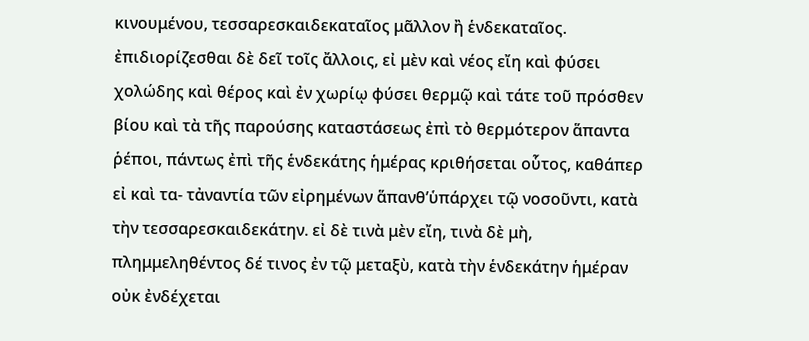κινουμένου, τεσσαρεσκαιδεκαταῖος μᾶλλον ἢ ἑνδεκαταῖος. ἐπιδιορίζεσθαι δὲ δεῖ τοῖς ἄλλοις, εἰ μὲν καὶ νέος εἴη καὶ φύσει χολώδης καὶ θέρος καὶ ἐν χωρίῳ φύσει θερμῷ καὶ τάτε τοῦ πρόσθεν βίου καὶ τὰ τῆς παρούσης καταστάσεως ἐπὶ τὸ θερμότερον ἅπαντα ῥέποι, πάντως ἐπὶ τῆς ἑνδεκάτης ἡμέρας κριθήσεται οὗτος, καθάπερ εἰ καὶ τα- τἀναντία τῶν εἰρημένων ἅπανθ’ὑπάρχει τῷ νοσοῦντι, κατὰ τὴν τεσσαρεσκαιδεκάτην. εἰ δὲ τινὰ μὲν εἴη, τινὰ δὲ μὴ, πλημμεληθέντος δέ τινος ἐν τῷ μεταξὺ, κατὰ τὴν ἑνδεκάτην ἡμέραν οὐκ ἐνδέχεται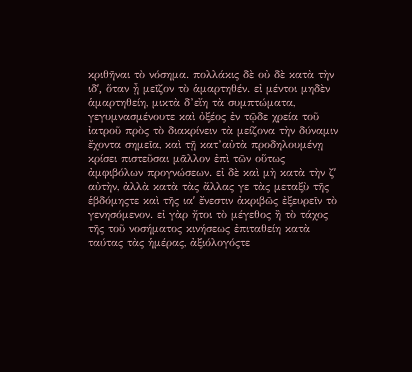κριθῆναι τὸ νόσημα. πολλάκις δὲ οὐ δὲ κατὰ τὴν ιδʹ, ὅταν ᾖ μεῖζον τὸ ἁμαρτηθέν. εἰ μέντοι μηδὲν ἁμαρτηθείη, μικτὰ δ’εἴη τὰ συμπτώματα, γεγυμνασμένουτε καὶ ὀξέος ἐν τῷδε χρεία τοῦ ἰατροῦ πρὸς τὸ διακρίνειν τὰ μείζονα τὴν δύναμιν ἔχοντα σημεῖα, καὶ τῇ κατ’αὐτὰ προδηλουμένῃ κρίσει πιστεῦσαι μᾶλλον ἐπὶ τῶν οὕτως ἀμφιβόλων προγνώσεων. εἰ δὲ καὶ μὴ κατὰ τὴν ζʹ αὐτὴν, ἀλλὰ κατὰ τὰς ἄλλας γε τὰς μεταξὺ τῆς ἑβδόμηςτε καὶ τῆς ιαʹ ἔνεστιν ἀκριβῶς ἐξευρεῖν τὸ γενησόμενον. εἰ γὰρ ἤτοι τὸ μέγεθος ἢ τὸ τάχος τῆς τοῦ νοσήματος κινήσεως ἐπιταθείη κατὰ ταύτας τὰς ἡμέρας, ἀξιόλογόςτε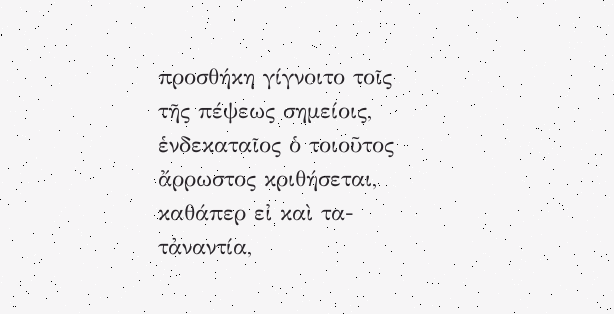προσθήκη γίγνοιτο τοῖς τῆς πέψεως σημείοις, ἑνδεκαταῖος ὁ τοιοῦτος ἄρρωστος κριθήσεται, καθάπερ εἰ καὶ τα- τἀναντία,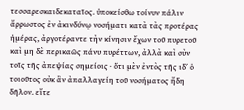τεσσαρεσκαιδεκαταῖος. ὑποκείσθω τοίνυν πάλιν ἄρρωστος ἐν ἀκινδύνῳ νοσήματι κατὰ τὰς προτέρας ἡμέρας, ἀργοτέραντε τὴν κίνησιν ἔχων τοῦ πυρετοῦ καὶ μη δὲ περικαῶς πάνυ πυρέττων, ἀλλὰ καὶ σὺν τοῖς τῆς ἀπεψίας σημείοις · ὅτι μὲν ἐντὸς τῆς ιδʹ ὁ τοιοῦτος οὐκ ἂν ἀπαλλαγείη τοῦ νοσήματος ἤδη δῆλον. εἴτε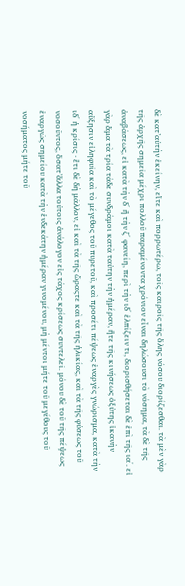δὲ κατ’αὐτὴν ἐκείνην, εἴτε καὶ πορρωτέρω, τοῖς καιροῖς τῆς ὅλης νόσου διορίζεσθαι. τὰ μὲν γὰρ τῆς ἀρχῆς σημεῖα μέχρι πολλοῦ παραμένοντα χρόνιον εἶναι δηλώσουσι τὸ νόσημα, τὰ δὲ τῆς ἀναβάσεως, εἰ κατὰ τὴν δʹ ἢ τὴν ζʹ φανείη, περὶ τὴν ιδʹ ἐλπίζειν τι, διορισθήσεται δὲ ἐπὶ τῆς ιαʹ. εἰ γὰρ ἅμα τὰ τρία τάδε συνδράμοι κατὰ ταύτην τὴν ἡμέραν, ἥτε τῆς κινήσεως ὀξύτης ἱκανὴν αὔξησιν εἰληφυῖα καὶ τὸ μέγεθος τοῦ πυρετοῦ, καὶ προσέτι πέψεως ἐναργὲς γνώρισμα, κατὰ τὴν ιδʹ ἡ κρίσις · ἔτι δὲ δὴ μᾶλλον, εἰ καὶ τὰ τῆς ὥραςτε καὶ τὰ τῆς ἡλικίας, καὶ τὰ τῆς φύσεως τοῦ νοσοῦντος, ὅσατ’ἄλλα τούτοις ἀνάλογον εἰς τάχος κρίσεως συντελεῖ. μόνου δὲ τοῦ τῆς πέψεως ἐναργῶς σημείου κατὰ τὴν ἑνδεκάτην ἡμέραν γινομένου, μὴ μέντοι μήτε τοῦ μεγέθους τοῦ νοσήματος μήτε τοῦ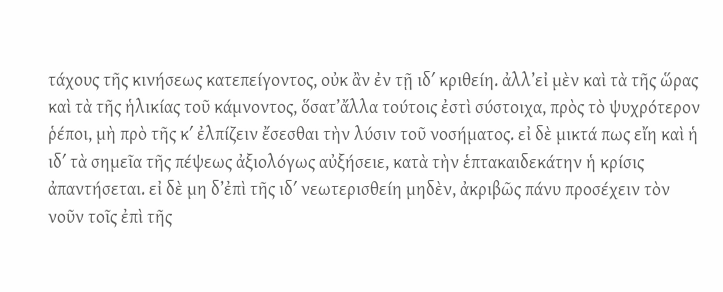τάχους τῆς κινήσεως κατεπείγοντος, οὐκ ἂν ἐν τῇ ιδʹ κριθείη. ἀλλ’εἰ μὲν καὶ τὰ τῆς ὥρας καὶ τὰ τῆς ἡλικίας τοῦ κάμνοντος, ὅσατ’ἄλλα τούτοις ἐστὶ σύστοιχα, πρὸς τὸ ψυχρότερον ῥέποι, μὴ πρὸ τῆς κʹ ἐλπίζειν ἔσεσθαι τὴν λύσιν τοῦ νοσήματος. εἰ δὲ μικτά πως εἴη καὶ ἡ ιδʹ τὰ σημεῖα τῆς πέψεως ἀξιολόγως αὐξήσειε, κατὰ τὴν ἑπτακαιδεκάτην ἡ κρίσις ἀπαντήσεται. εἰ δὲ μη δ’ἐπὶ τῆς ιδʹ νεωτερισθείη μηδὲν, ἀκριβῶς πάνυ προσέχειν τὸν νοῦν τοῖς ἐπὶ τῆς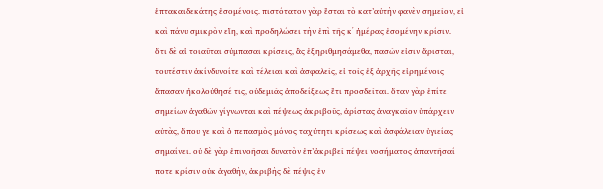ἑπτακαιδεκάτης ἐσομένοις. πιστότατον γὰρ ἔσται τὸ κατ’αὐτὴν φανὲν σημεῖον, εἰ καὶ πάνυ σμικρὸν εἴη, καὶ προδηλώσει τὴν ἐπὶ τῆς κʹ ἡμέρας ἐσομένην κρίσιν.
ὅτι δὲ αἱ τοιαῦται σύμπασαι κρίσεις, ἃς ἐξηριθμησάμεθα, πασῶν εἰσιν ἄρισται, τουτέστιν ἀκίνδυνοίτε καὶ τέλειαι καὶ ἀσφαλεῖς, εἰ τοῖς ἐξ ἀρχῆς εἰρημένοις ἅπασαν ἠκολούθησέ τις, οὐδεμιᾶς ἀποδείξεως ἔτι προσδεῖται. ὅταν γὰρ ἐπίτε σημείων ἀγαθῶν γίγνωνται καὶ πέψεως ἀκριβοῦς, ἀρίστας ἀναγκαῖον ὑπάρχειν αὐτὰς, ὅπου γε καὶ ὁ πεπασμὸς μόνος ταχύτητι κρίσεως καὶ ἀσφάλειαν ὑγιείας σημαίνει. οὐ δὲ γὰρ ἐπινοῆσαι δυνατὸν ἐπ’ἀκριβεῖ πέψει νοσήματος ἀπαντῆσαί ποτε κρίσιν οὐκ ἀγαθὴν, ἀκριβὴς δὲ πέψις ἐν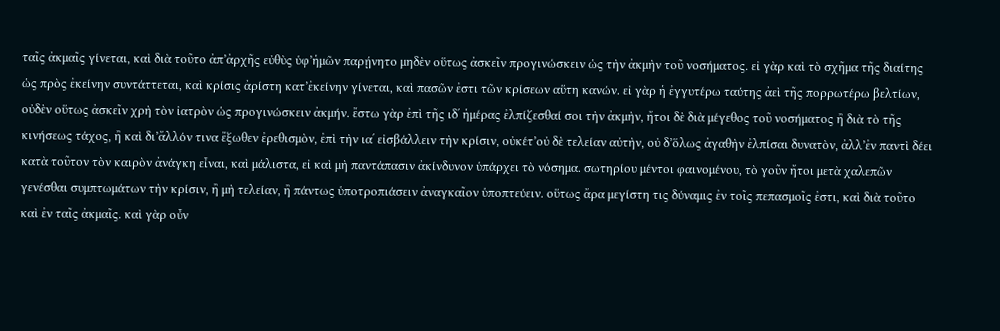ταῖς ἀκμαῖς γίνεται, καὶ διὰ τοῦτο ἀπ’ἀρχῆς εὐθὺς ὑφ’ἡμῶν παρῄνητο μηδὲν οὕτως ἀσκεῖν προγινώσκειν ὡς τὴν ἀκμὴν τοῦ νοσήματος. εἰ γὰρ καὶ τὸ σχῆμα τῆς διαίτης ὡς πρὸς ἐκείνην συντάττεται, καὶ κρίσις ἀρίστη κατ’ἐκείνην γίνεται, καὶ πασῶν ἐστι τῶν κρίσεων αὕτη κανών. εἰ γὰρ ἡ ἐγγυτέρω ταύτης ἀεὶ τῆς πορρωτέρω βελτίων, οὐδὲν οὕτως ἀσκεῖν χρὴ τὸν ἰατρὸν ὡς προγινώσκειν ἀκμήν. ἔστω γὰρ ἐπὶ τῆς ιδʹ ἡμέρας ἐλπίζεσθαί σοι τὴν ἀκμὴν, ἤτοι δὲ διὰ μέγεθος τοῦ νοσήματος ἢ διὰ τὸ τῆς κινήσεως τάχος, ἢ καὶ δι’ἄλλόν τινα ἔξωθεν ἐρεθισμὸν, ἐπὶ τὴν ιαʹ εἰσβάλλειν τὴν κρίσιν, οὐκέτ’οὐ δὲ τελείαν αὐτὴν, οὐ δ’ὅλως ἀγαθὴν ἐλπίσαι δυνατὸν, ἀλλ’ἐν παντὶ δέει κατὰ τοῦτον τὸν καιρὸν ἀνάγκη εἶναι, καὶ μάλιστα, εἰ καὶ μὴ παντάπασιν ἀκίνδυνον ὑπάρχει τὸ νόσημα. σωτηρίου μέντοι φαινομένου, τὸ γοῦν ἤτοι μετὰ χαλεπῶν γενέσθαι συμπτωμάτων τὴν κρίσιν, ἢ μὴ τελείαν, ἢ πάντως ὑποτροπιάσειν ἀναγκαῖον ὑποπτεύειν. οὕτως ἄρα μεγίστη τις δύναμις ἐν τοῖς πεπασμοῖς ἐστι, καὶ διὰ τοῦτο καὶ ἐν ταῖς ἀκμαῖς. καὶ γὰρ οὖν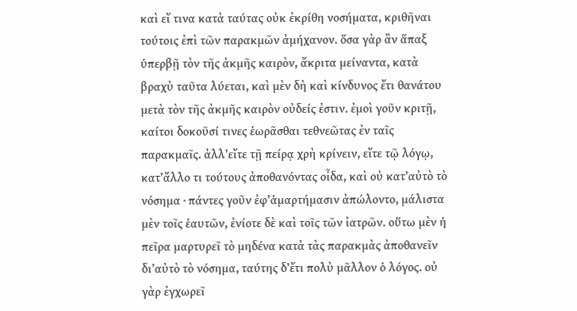καὶ εἴ τινα κατὰ ταύτας οὐκ ἐκρίθη νοσήματα, κριθῆναι τούτοις ἐπὶ τῶν παρακμῶν ἀμήχανον. ὅσα γὰρ ἂν ἅπαξ ὑπερβῇ τὸν τῆς ἀκμῆς καιρὸν, ἄκριτα μείναντα, κατὰ βραχὺ ταῦτα λύεται, καὶ μὲν δὴ καὶ κίνδυνος ἔτι θανάτου μετὰ τὸν τῆς ἀκμῆς καιρὸν οὐδείς ἐστιν. ἐμοὶ γοῦν κριτῇ, καίτοι δοκοῦσί τινες ἑωρᾶσθαι τεθνεῶτας ἐν ταῖς παρακμαῖς. ἀλλ’εἴτε τῇ πείρᾳ χρὴ κρίνειν, εἴτε τῷ λόγῳ, κατ’ἄλλο τι τούτους ἀποθανόντας οἶδα, καὶ οὐ κατ’αὐτὸ τὸ νόσημα · πάντες γοῦν ἐφ’ἁμαρτήμασιν ἀπώλοντο, μάλιστα μὲν τοῖς ἑαυτῶν, ἐνίοτε δὲ καὶ τοῖς τῶν ἰατρῶν. οὕτω μὲν ἡ πεῖρα μαρτυρεῖ τὸ μηδένα κατὰ τὰς παρακμὰς ἀποθανεῖν δι’αὐτὸ τὸ νόσημα, ταύτης δ’ἔτι πολὺ μᾶλλον ὁ λόγος. οὐ γὰρ ἐγχωρεῖ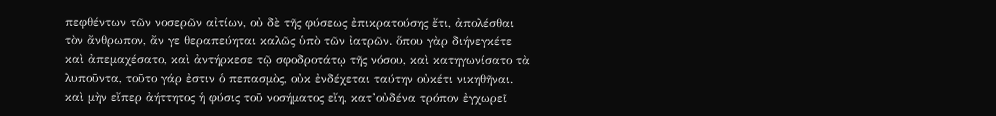πεφθέντων τῶν νοσερῶν αἰτίων, οὐ δὲ τῆς φύσεως ἐπικρατούσης ἔτι, ἀπολέσθαι τὸν ἄνθρωπον, ἄν γε θεραπεύηται καλῶς ὑπὸ τῶν ἰατρῶν. ὅπου γὰρ διήνεγκέτε καὶ ἀπεμαχέσατο, καὶ ἀντήρκεσε τῷ σφοδροτάτῳ τῆς νόσου, καὶ κατηγωνίσατο τὰ λυποῦντα, τοῦτο γάρ ἐστιν ὁ πεπασμὸς, οὐκ ἐνδέχεται ταύτην οὐκέτι νικηθῆναι. καὶ μὴν εἴπερ ἀήττητος ἡ φύσις τοῦ νοσήματος εἴη, κατ’οὐδένα τρόπον ἐγχωρεῖ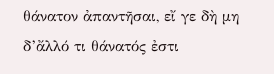θάνατον ἀπαντῆσαι, εἴ γε δὴ μη δ’ἄλλό τι θάνατός ἐστι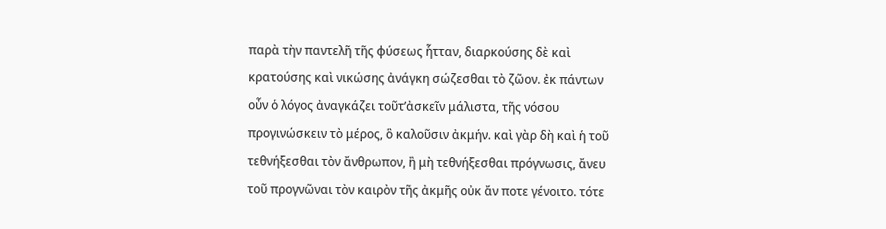παρὰ τὴν παντελῆ τῆς φύσεως ἧτταν, διαρκούσης δὲ καὶ κρατούσης καὶ νικώσης ἀνάγκη σώζεσθαι τὸ ζῶον. ἐκ πάντων οὖν ὁ λόγος ἀναγκάζει τοῦτ’ἀσκεῖν μάλιστα, τῆς νόσου προγινώσκειν τὸ μέρος, ὃ καλοῦσιν ἀκμήν. καὶ γὰρ δὴ καὶ ἡ τοῦ τεθνήξεσθαι τὸν ἄνθρωπον, ἢ μὴ τεθνήξεσθαι πρόγνωσις, ἄνευ τοῦ προγνῶναι τὸν καιρὸν τῆς ἀκμῆς οὐκ ἄν ποτε γένοιτο. τότε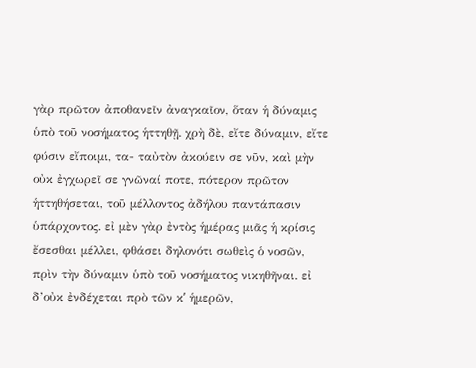γὰρ πρῶτον ἀποθανεῖν ἀναγκαῖον, ὅταν ἡ δύναμις ὑπὸ τοῦ νοσήματος ἡττηθῇ. χρὴ δὲ, εἴτε δύναμιν, εἴτε φύσιν εἴποιμι, τα- ταὐτὸν ἀκούειν σε νῦν, καὶ μὴν οὐκ ἐγχωρεῖ σε γνῶναί ποτε, πότερον πρῶτον ἡττηθήσεται, τοῦ μέλλοντος ἀδήλου παντάπασιν ὑπάρχοντος. εἰ μὲν γὰρ ἐντὸς ἡμέρας μιᾶς ἡ κρίσις ἔσεσθαι μέλλει, φθάσει δηλονότι σωθεὶς ὁ νοσῶν, πρὶν τὴν δύναμιν ὑπὸ τοῦ νοσήματος νικηθῆναι. εἰ δ’οὐκ ἐνδέχεται πρὸ τῶν κʹ ἡμερῶν,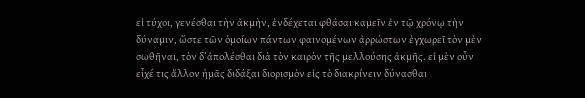εἰ τύχοι, γενέσθαι τὴν ἀκμὴν, ἐνδέχεται φθάσαι καμεῖν ἐν τῷ χρόνῳ τὴν δύναμιν, ὥστε τῶν ὁμοίων πάντων φαινομένων ἀρρώστων ἐγχωρεῖ τὸν μὲν σωθῆναι, τὸν δ’ἀπολέσθαι διὰ τὸν καιρὸν τῆς μελλούσης ἀκμῆς. εἰ μὲν οὖν εἶχέ τις ἄλλον ἡμᾶς διδάξαι διορισμὸν εἰς τὸ διακρίνειν δύνασθαι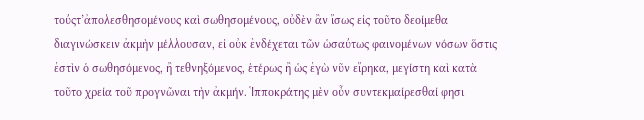τούςτ’ἀπολεσθησομένους καὶ σωθησομένους, οὐδὲν ἂν ἴσως εἰς τοῦτο δεοίμεθα διαγινώσκειν ἀκμὴν μέλλουσαν, εἰ οὐκ ἐνδέχεται τῶν ὡσαύτως φαινομένων νόσων ὅστις ἐστὶν ὁ σωθησόμενος, ἢ τεθνηξόμενος, ἑτέρως ἢ ὡς ἐγὼ νῦν εἴρηκα, μεγίστη καὶ κατὰ τοῦτο χρεία τοῦ προγνῶναι τὴν ἀκμήν. Ἱπποκράτης μὲν οὖν συντεκμαίρεσθαί φησι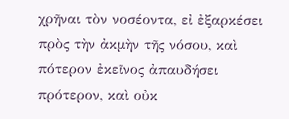χρῆναι τὸν νοσέοντα, εἰ ἐξαρκέσει πρὸς τὴν ἀκμὴν τῆς νόσου, καὶ πότερον ἐκεῖνος ἀπαυδήσει πρότερον, καὶ οὐκ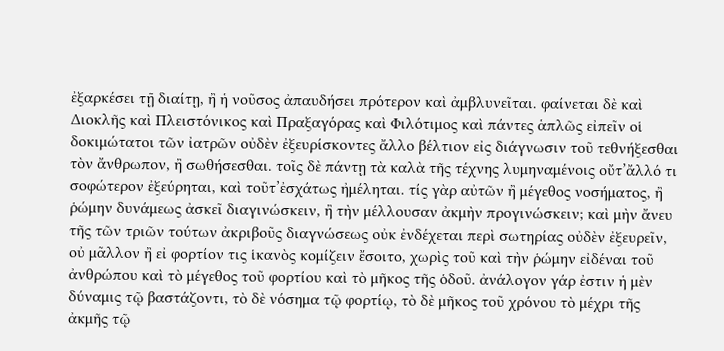ἐξαρκέσει τῇ διαίτῃ, ἢ ἡ νοῦσος ἀπαυδήσει πρότερον καὶ ἀμβλυνεῖται. φαίνεται δὲ καὶ Διοκλῆς καὶ Πλειστόνικος καὶ Πραξαγόρας καὶ Φιλότιμος καὶ πάντες ἁπλῶς εἰπεῖν οἱ δοκιμώτατοι τῶν ἰατρῶν οὐδὲν ἐξευρίσκοντες ἄλλο βέλτιον εἰς διάγνωσιν τοῦ τεθνήξεσθαι τὸν ἄνθρωπον, ἢ σωθήσεσθαι. τοῖς δὲ πάντῃ τὰ καλὰ τῆς τέχνης λυμηναμένοις οὔτ’ἄλλό τι σοφώτερον ἐξεύρηται, καὶ τοῦτ’ἐσχάτως ἠμέληται. τίς γὰρ αὐτῶν ἢ μέγεθος νοσήματος, ἢ ῥώμην δυνάμεως ἀσκεῖ διαγινώσκειν, ἢ τὴν μέλλουσαν ἀκμὴν προγινώσκειν; καὶ μὴν ἄνευ τῆς τῶν τριῶν τούτων ἀκριβοῦς διαγνώσεως οὐκ ἐνδέχεται περὶ σωτηρίας οὐδὲν ἐξευρεῖν, οὐ μᾶλλον ἢ εἰ φορτίον τις ἱκανὸς κομίζειν ἔσοιτο, χωρὶς τοῦ καὶ τὴν ῥώμην εἰδέναι τοῦ ἀνθρώπου καὶ τὸ μέγεθος τοῦ φορτίου καὶ τὸ μῆκος τῆς ὁδοῦ. ἀνάλογον γάρ ἐστιν ἡ μὲν δύναμις τῷ βαστάζοντι, τὸ δὲ νόσημα τῷ φορτίῳ, τὸ δὲ μῆκος τοῦ χρόνου τὸ μέχρι τῆς ἀκμῆς τῷ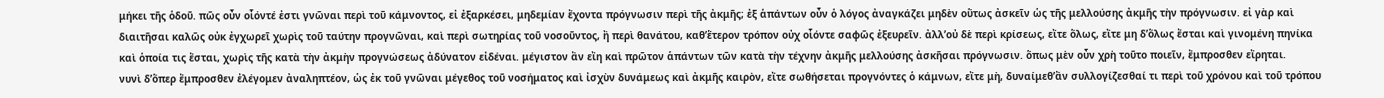μήκει τῆς ὁδοῦ. πῶς οὖν οἷόντέ ἐστι γνῶναι περὶ τοῦ κάμνοντος, εἰ ἐξαρκέσει, μηδεμίαν ἔχοντα πρόγνωσιν περὶ τῆς ἀκμῆς; ἐξ ἁπάντων οὖν ὁ λόγος ἀναγκάζει μηδὲν οὕτως ἀσκεῖν ὡς τῆς μελλούσης ἀκμῆς τὴν πρόγνωσιν. εἰ γὰρ καὶ διαιτῆσαι καλῶς οὐκ ἐγχωρεῖ χωρὶς τοῦ ταύτην προγνῶναι, καὶ περὶ σωτηρίας τοῦ νοσοῦντος, ἢ περὶ θανάτου, καθ’ἕτερον τρόπον οὐχ οἷόντε σαφῶς ἐξευρεῖν. ἀλλ’οὐ δὲ περὶ κρίσεως, εἴτε ὅλως, εἴτε μη δ’ὅλως ἔσται καὶ γινομένη πηνίκα καὶ ὁποία τις ἔσται, χωρὶς τῆς κατὰ τὴν ἀκμὴν προγνώσεως ἀδύνατον εἰδέναι. μέγιστον ἂν εἴη καὶ πρῶτον ἁπάντων τῶν κατὰ τὴν τέχνην ἀκμῆς μελλούσης ἀσκῆσαι πρόγνωσιν. ὅπως μὲν οὖν χρὴ τοῦτο ποιεῖν, ἔμπροσθεν εἴρηται.
νυνὶ δ’ὅπερ ἔμπροσθεν ἐλέγομεν ἀναληπτέον, ὡς ἐκ τοῦ γνῶναι μέγεθος τοῦ νοσήματος καὶ ἰσχὺν δυνάμεως καὶ ἀκμῆς καιρὸν, εἴτε σωθήσεται προγνόντες ὁ κάμνων, εἴτε μὴ, δυναίμεθ’ἂν συλλογίζεσθαί τι περὶ τοῦ χρόνου καὶ τοῦ τρόπου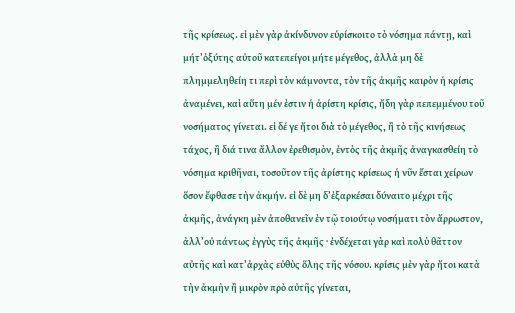τῆς κρίσεως. εἰ μὲν γὰρ ἀκίνδυνον εὑρίσκοιτο τὸ νόσημα πάντῃ, καὶ μήτ’ὀξύτης αὐτοῦ κατεπείγοι μήτε μέγεθος, ἀλλὰ μη δὲ πλημμεληθείη τι περὶ τὸν κάμνοντα, τὸν τῆς ἀκμῆς καιρὸν ἡ κρίσις ἀναμένει, καὶ αὕτη μέν ἐστιν ἡ ἀρίστη κρίσις, ἤδη γὰρ πεπεμμένου τοῦ νοσήματος γίνεται. εἰ δέ γε ἤτοι διὰ τὸ μέγεθος, ἢ τὸ τῆς κινήσεως τάχος, ἢ διά τινα ἄλλον ἐρεθισμὸν, ἐντὸς τῆς ἀκμῆς ἀναγκασθείη τὸ νόσημα κριθῆναι, τοσοῦτον τῆς ἀρίστης κρίσεως ἡ νῦν ἔσται χείρων ὅσον ἔφθασε τὴν ἀκμήν. εἰ δὲ μη δ’ἐξαρκέσαι δύναιτο μέχρι τῆς ἀκμῆς, ἀνάγκη μὲν ἀποθανεῖν ἐν τῷ τοιούτῳ νοσήματι τὸν ἄρρωστον, ἀλλ’οὐ πάντως ἐγγὺς τῆς ἀκμῆς · ἐνδέχεται γὰρ καὶ πολὺ θᾶττον αὐτῆς καὶ κατ’ἀρχὰς εὐθὺς ὅλης τῆς νόσου. κρίσις μὲν γὰρ ἤτοι κατὰ τὴν ἀκμὴν ἢ μικρὸν πρὸ αὐτῆς γίνεται,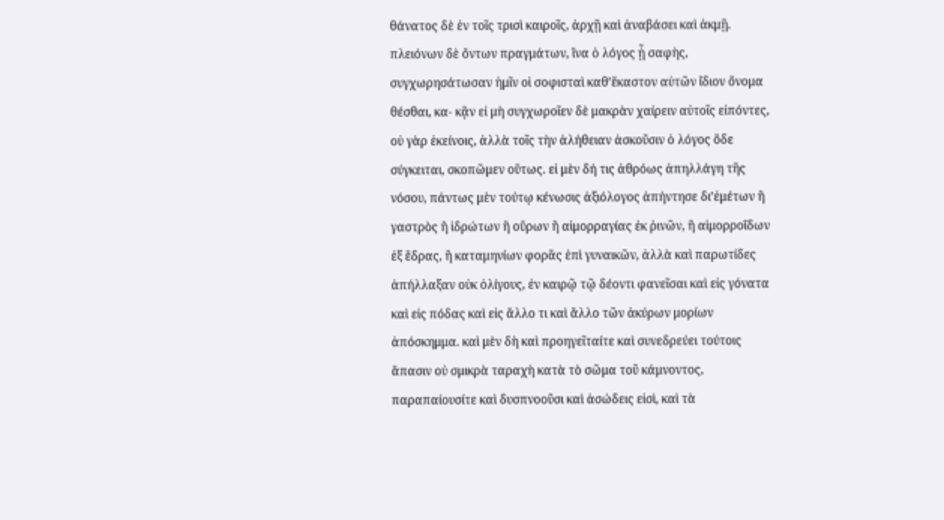θάνατος δὲ ἐν τοῖς τρισὶ καιροῖς, ἀρχῇ καὶ ἀναβάσει καὶ ἀκμῇ.
πλειόνων δὲ ὄντων πραγμάτων, ἵνα ὁ λόγος ᾖ σαφὴς, συγχωρησάτωσαν ἡμῖν οἱ σοφισταὶ καθ’ἕκαστον αὐτῶν ἴδιον ὄνομα θέσθαι, κα- κᾂν εἰ μὴ συγχωροῖεν δὲ μακρὰν χαίρειν αὐτοῖς εἰπόντες, οὐ γὰρ ἐκείνοις, ἀλλὰ τοῖς τὴν ἀλήθειαν ἀσκοῦσιν ὁ λόγος ὅδε σύγκειται, σκοπῶμεν οὕτως. εἰ μὲν δή τις ἀθρόως ἀπηλλάγη τῆς νόσου, πάντως μὲν τούτῳ κένωσις ἀξιόλογος ἀπήντησε δι’ἐμέτων ἢ γαστρὸς ἢ ἱδρώτων ἢ οὔρων ἢ αἱμορραγίας ἐκ ῥινῶν, ἢ αἱμορροΐδων ἐξ ἕδρας, ἢ καταμηνίων φορᾶς ἐπὶ γυναικῶν, ἀλλὰ καὶ παρωτίδες ἀπήλλαξαν οὐκ ὀλίγους, ἐν καιρῷ τῷ δέοντι φανεῖσαι καὶ εἰς γόνατα καὶ εἰς πόδας καὶ εἰς ἄλλο τι καὶ ἄλλο τῶν ἀκύρων μορίων ἀπόσκημμα. καὶ μὲν δὴ καὶ προηγεῖταίτε καὶ συνεδρεύει τούτοις ἅπασιν οὐ σμικρὰ ταραχὴ κατὰ τὸ σῶμα τοῦ κάμνοντος, παραπαίουσίτε καὶ δυσπνοοῦσι καὶ ἀσώδεις εἰσὶ, καὶ τὰ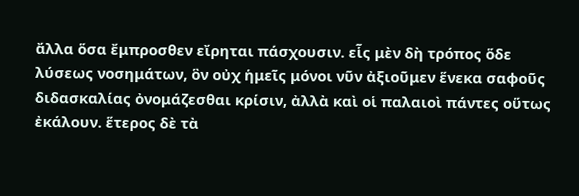ἄλλα ὅσα ἔμπροσθεν εἴρηται πάσχουσιν. εἷς μὲν δὴ τρόπος ὅδε λύσεως νοσημάτων, ὃν οὐχ ἡμεῖς μόνοι νῦν ἀξιοῦμεν ἕνεκα σαφοῦς διδασκαλίας ὀνομάζεσθαι κρίσιν, ἀλλὰ καὶ οἱ παλαιοὶ πάντες οὕτως ἐκάλουν. ἕτερος δὲ τὰ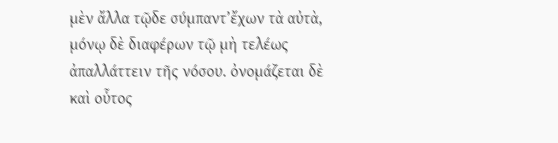μὲν ἄλλα τῷδε σύμπαντ’ἔχων τὰ αὐτὰ, μόνῳ δὲ διαφέρων τῷ μὴ τελέως ἀπαλλάττειν τῆς νόσου. ὀνομάζεται δὲ καὶ οὗτος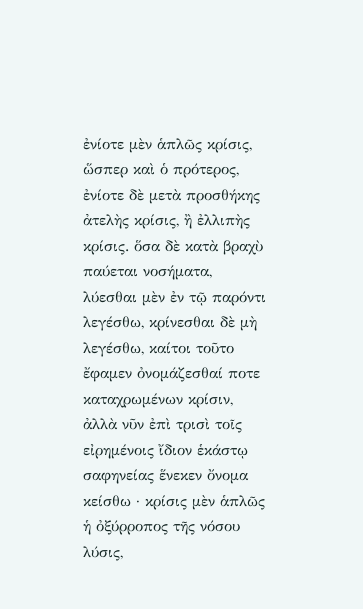ἐνίοτε μὲν ἁπλῶς κρίσις, ὥσπερ καὶ ὁ πρότερος, ἐνίοτε δὲ μετὰ προσθήκης ἀτελὴς κρίσις, ἢ ἐλλιπὴς κρίσις. ὅσα δὲ κατὰ βραχὺ παύεται νοσήματα, λύεσθαι μὲν ἐν τῷ παρόντι λεγέσθω, κρίνεσθαι δὲ μὴ λεγέσθω, καίτοι τοῦτο ἔφαμεν ὀνομάζεσθαί ποτε καταχρωμένων κρίσιν, ἀλλὰ νῦν ἐπὶ τρισὶ τοῖς εἰρημένοις ἴδιον ἑκάστῳ σαφηνείας ἕνεκεν ὄνομα κείσθω · κρίσις μὲν ἁπλῶς ἡ ὀξύρροπος τῆς νόσου λύσις,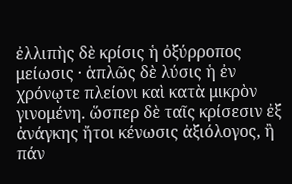ἐλλιπὴς δὲ κρίσις ἡ ὀξύρροπος μείωσις · ἁπλῶς δὲ λύσις ἡ ἐν χρόνῳτε πλείονι καὶ κατὰ μικρὸν γινομένη. ὥσπερ δὲ ταῖς κρίσεσιν ἐξ ἀνάγκης ἤτοι κένωσις ἀξιόλογος, ἢ πάν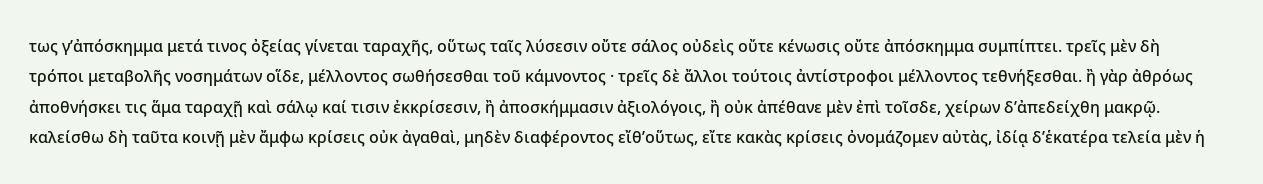τως γ’ἀπόσκημμα μετά τινος ὀξείας γίνεται ταραχῆς, οὕτως ταῖς λύσεσιν οὔτε σάλος οὐδεὶς οὔτε κένωσις οὔτε ἀπόσκημμα συμπίπτει. τρεῖς μὲν δὴ τρόποι μεταβολῆς νοσημάτων οἵδε, μέλλοντος σωθήσεσθαι τοῦ κάμνοντος · τρεῖς δὲ ἄλλοι τούτοις ἀντίστροφοι μέλλοντος τεθνήξεσθαι. ἢ γὰρ ἀθρόως ἀποθνήσκει τις ἅμα ταραχῇ καὶ σάλῳ καί τισιν ἐκκρίσεσιν, ἢ ἀποσκήμμασιν ἀξιολόγοις, ἢ οὐκ ἀπέθανε μὲν ἐπὶ τοῖσδε, χείρων δ’ἀπεδείχθη μακρῷ. καλείσθω δὴ ταῦτα κοινῇ μὲν ἄμφω κρίσεις οὐκ ἀγαθαὶ, μηδὲν διαφέροντος εἴθ’οὕτως, εἴτε κακὰς κρίσεις ὀνομάζομεν αὐτὰς, ἰδίᾳ δ’ἑκατέρα τελεία μὲν ἡ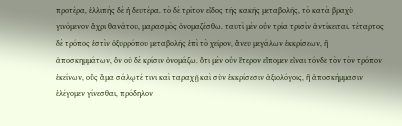προτέρα, ἐλλιπὴς δὲ ἡ δευτέρα. τὸ δὲ τρίτον εἶδος τῆς κακῆς μεταβολῆς, τὸ κατὰ βραχὺ γινόμενον ἄχρι θανάτου, μαρασμὸς ὀνομαζέσθω. ταυτὶ μὲν οὖν τρία τρισὶν ἀντίκειται. τέταρτος δὲ τρόπος ἐστὶν ὀξυρρόπου μεταβολῆς ἐπὶ τὸ χεῖρον, ἄνευ μεγάλων ἐκκρίσεων, ἢ ἀποσκημμάτων, ὃν οὐ δὲ κρίσιν ὀνομάζω. ὅτι μὲν οὖν ἕτερον εἴπομεν εἶναι τόνδε τὸν τὸν τρόπον ἐκείνων, οὓς ἅμα σάλῳτέ τινι καὶ ταραχῇ καὶ σὺν ἐκκρίσεσιν ἀξιολόγοις, ἢ ἀποσκήμμασιν ἐλέγομεν γίνεσθαι, πρόδηλον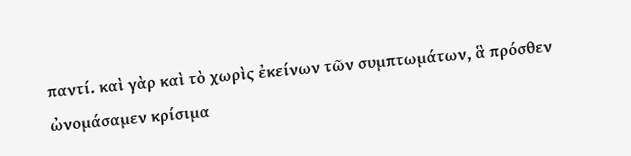παντί. καὶ γὰρ καὶ τὸ χωρὶς ἐκείνων τῶν συμπτωμάτων, ἃ πρόσθεν ὠνομάσαμεν κρίσιμα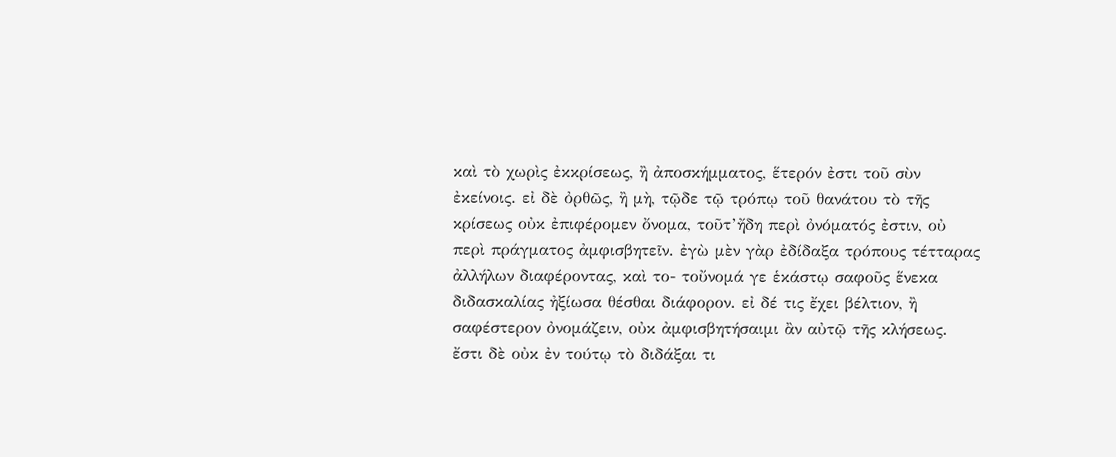καὶ τὸ χωρὶς ἐκκρίσεως, ἢ ἀποσκήμματος, ἕτερόν ἐστι τοῦ σὺν ἐκείνοις. εἰ δὲ ὀρθῶς, ἢ μὴ, τῷδε τῷ τρόπῳ τοῦ θανάτου τὸ τῆς κρίσεως οὐκ ἐπιφέρομεν ὄνομα, τοῦτ’ἤδη περὶ ὀνόματός ἐστιν, οὐ περὶ πράγματος ἀμφισβητεῖν. ἐγὼ μὲν γὰρ ἐδίδαξα τρόπους τέτταρας ἀλλήλων διαφέροντας, καὶ το- τοὔνομά γε ἑκάστῳ σαφοῦς ἕνεκα διδασκαλίας ἠξίωσα θέσθαι διάφορον. εἰ δέ τις ἔχει βέλτιον, ἢ σαφέστερον ὀνομάζειν, οὐκ ἀμφισβητήσαιμι ἂν αὐτῷ τῆς κλήσεως. ἔστι δὲ οὐκ ἐν τούτῳ τὸ διδάξαι τι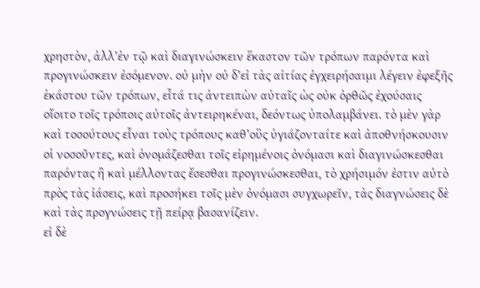χρηστὸν, ἀλλ’ἐν τῷ καὶ διαγινώσκειν ἕκαστον τῶν τρόπων παρόντα καὶ προγινώσκειν ἐσόμενον. οὐ μὴν οὐ δ’εἰ τὰς αἰτίας ἐγχειρήσαιμι λέγειν ἐφεξῆς ἑκάστου τῶν τρόπων, εἶτά τις ἀντειπὼν αὐταῖς ὡς οὐκ ὀρθῶς ἐχούσαις οἴοιτο τοῖς τρόποις αὐτοῖς ἀντειρηκέναι, δεόντως ὑπολαμβάνει. τὸ μὲν γὰρ καὶ τοσούτους εἶναι τοὺς τρόπους καθ’οὓς ὑγιάζονταίτε καὶ ἀποθνήσκουσιν οἱ νοσοῦντες, καὶ ὀνομάζεσθαι τοῖς εἰρημένοις ὀνόμασι καὶ διαγινώσκεσθαι παρόντας ἢ καὶ μέλλοντας ἔσεσθαι προγινώσκεσθαι, τὸ χρήσιμόν ἐστιν αὐτὸ πρὸς τὰς ἰάσεις, καὶ προσήκει τοῖς μὲν ὀνόμασι συγχωρεῖν, τὰς διαγνώσεις δὲ καὶ τὰς προγνώσεις τῇ πείρᾳ βασανίζειν.
εἰ δὲ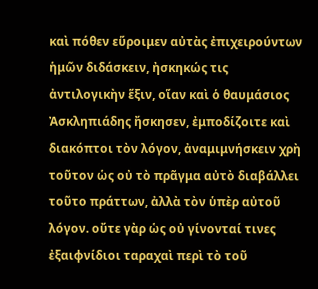καὶ πόθεν εὕροιμεν αὐτὰς ἐπιχειρούντων ἡμῶν διδάσκειν, ἠσκηκώς τις ἀντιλογικὴν ἕξιν, οἵαν καὶ ὁ θαυμάσιος Ἀσκληπιάδης ἤσκησεν, ἐμποδίζοιτε καὶ διακόπτοι τὸν λόγον, ἀναμιμνήσκειν χρὴ τοῦτον ὡς οὐ τὸ πρᾶγμα αὐτὸ διαβάλλει τοῦτο πράττων, ἀλλὰ τὸν ὑπὲρ αὐτοῦ λόγον. οὔτε γὰρ ὡς οὐ γίνονταί τινες ἐξαιφνίδιοι ταραχαὶ περὶ τὸ τοῦ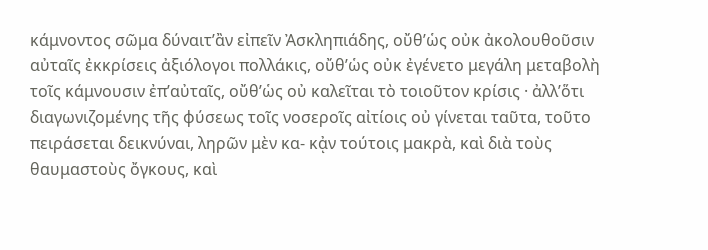κάμνοντος σῶμα δύναιτ’ἂν εἰπεῖν Ἀσκληπιάδης, οὔθ’ὡς οὐκ ἀκολουθοῦσιν αὐταῖς ἐκκρίσεις ἀξιόλογοι πολλάκις, οὔθ’ὡς οὐκ ἐγένετο μεγάλη μεταβολὴ τοῖς κάμνουσιν ἐπ’αὐταῖς, οὔθ’ὡς οὐ καλεῖται τὸ τοιοῦτον κρίσις · ἀλλ’ὅτι διαγωνιζομένης τῆς φύσεως τοῖς νοσεροῖς αἰτίοις οὐ γίνεται ταῦτα, τοῦτο πειράσεται δεικνύναι, ληρῶν μὲν κα- κᾀν τούτοις μακρὰ, καὶ διὰ τοὺς θαυμαστοὺς ὄγκους, καὶ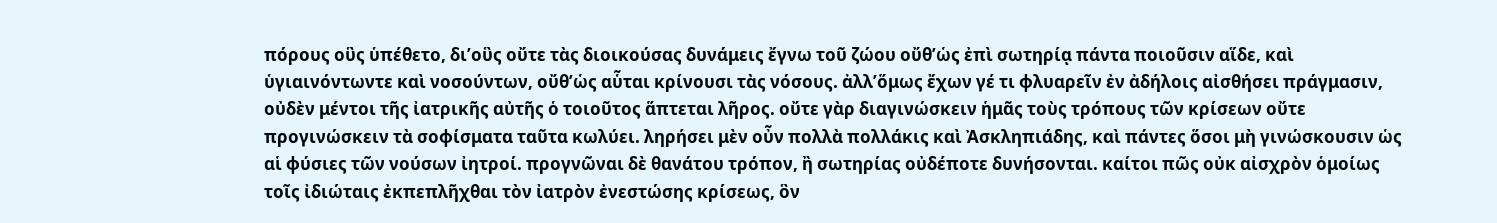πόρους οὓς ὑπέθετο, δι’οὓς οὔτε τὰς διοικούσας δυνάμεις ἔγνω τοῦ ζώου οὔθ’ὡς ἐπὶ σωτηρίᾳ πάντα ποιοῦσιν αἵδε, καὶ ὑγιαινόντωντε καὶ νοσούντων, οὔθ’ὡς αὗται κρίνουσι τὰς νόσους. ἀλλ’ὅμως ἔχων γέ τι φλυαρεῖν ἐν ἀδήλοις αἰσθήσει πράγμασιν, οὐδὲν μέντοι τῆς ἰατρικῆς αὐτῆς ὁ τοιοῦτος ἅπτεται λῆρος. οὔτε γὰρ διαγινώσκειν ἡμᾶς τοὺς τρόπους τῶν κρίσεων οὔτε προγινώσκειν τὰ σοφίσματα ταῦτα κωλύει. ληρήσει μὲν οὖν πολλὰ πολλάκις καὶ Ἀσκληπιάδης, καὶ πάντες ὅσοι μὴ γινώσκουσιν ὡς αἱ φύσιες τῶν νούσων ἰητροί. προγνῶναι δὲ θανάτου τρόπον, ἢ σωτηρίας οὐδέποτε δυνήσονται. καίτοι πῶς οὐκ αἰσχρὸν ὁμοίως τοῖς ἰδιώταις ἐκπεπλῆχθαι τὸν ἰατρὸν ἐνεστώσης κρίσεως, ὃν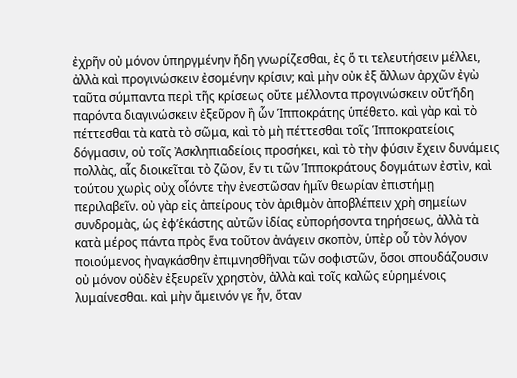ἐχρῆν οὐ μόνον ὑπηργμένην ἤδη γνωρίζεσθαι, ἐς ὅ τι τελευτήσειν μέλλει, ἀλλὰ καὶ προγινώσκειν ἐσομένην κρίσιν; καὶ μὴν οὐκ ἐξ ἄλλων ἀρχῶν ἐγὼ ταῦτα σύμπαντα περὶ τῆς κρίσεως οὔτε μέλλοντα προγινώσκειν οὔτ’ἤδη παρόντα διαγινώσκειν ἐξεῦρον ἢ ὧν Ἱπποκράτης ὑπέθετο. καὶ γὰρ καὶ τὸ πέττεσθαι τὰ κατὰ τὸ σῶμα, καὶ τὸ μὴ πέττεσθαι τοῖς Ἱπποκρατείοις δόγμασιν, οὐ τοῖς Ἀσκληπιαδείοις προσήκει, καὶ τὸ τὴν φύσιν ἔχειν δυνάμεις πολλὰς, αἷς διοικεῖται τὸ ζῶον, ἕν τι τῶν Ἱπποκράτους δογμάτων ἐστὶν, καὶ τούτου χωρὶς οὐχ οἷόντε τὴν ἐνεστῶσαν ἡμῖν θεωρίαν ἐπιστήμῃ περιλαβεῖν. οὐ γὰρ εἰς ἀπείρους τὸν ἀριθμὸν ἀποβλέπειν χρὴ σημείων συνδρομὰς, ὡς ἐφ’ἑκάστης αὐτῶν ἰδίας εὐπορήσοντα τηρήσεως, ἀλλὰ τὰ κατὰ μέρος πάντα πρὸς ἕνα τοῦτον ἀνάγειν σκοπὸν, ὑπὲρ οὗ τὸν λόγον ποιούμενος ἠναγκάσθην ἐπιμνησθῆναι τῶν σοφιστῶν, ὅσοι σπουδάζουσιν οὐ μόνον οὐδὲν ἐξευρεῖν χρηστὸν, ἀλλὰ καὶ τοῖς καλῶς εὑρημένοις λυμαίνεσθαι. καὶ μὴν ἄμεινόν γε ἦν, ὅταν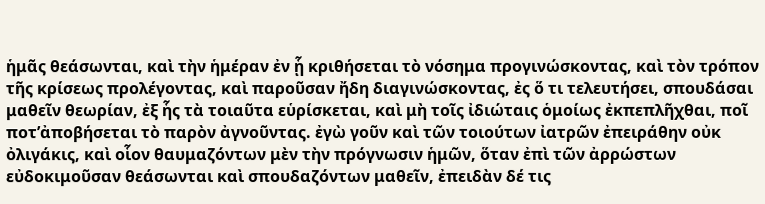ἡμᾶς θεάσωνται, καὶ τὴν ἡμέραν ἐν ᾗ κριθήσεται τὸ νόσημα προγινώσκοντας, καὶ τὸν τρόπον τῆς κρίσεως προλέγοντας, καὶ παροῦσαν ἤδη διαγινώσκοντας, ἐς ὅ τι τελευτήσει, σπουδάσαι μαθεῖν θεωρίαν, ἐξ ἧς τὰ τοιαῦτα εὑρίσκεται, καὶ μὴ τοῖς ἰδιώταις ὁμοίως ἐκπεπλῆχθαι, ποῖ ποτ’ἀποβήσεται τὸ παρὸν ἀγνοῦντας. ἐγὼ γοῦν καὶ τῶν τοιούτων ἰατρῶν ἐπειράθην οὐκ ὀλιγάκις, καὶ οἷον θαυμαζόντων μὲν τὴν πρόγνωσιν ἡμῶν, ὅταν ἐπὶ τῶν ἀρρώστων εὐδοκιμοῦσαν θεάσωνται καὶ σπουδαζόντων μαθεῖν, ἐπειδὰν δέ τις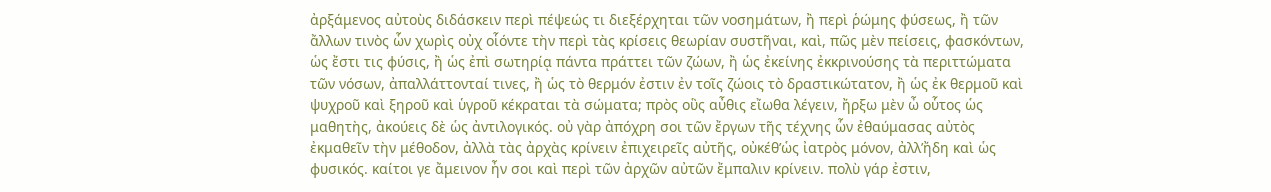ἀρξάμενος αὐτοὺς διδάσκειν περὶ πέψεώς τι διεξέρχηται τῶν νοσημάτων, ἢ περὶ ῥώμης φύσεως, ἢ τῶν ἄλλων τινὸς ὧν χωρὶς οὐχ οἷόντε τὴν περὶ τὰς κρίσεις θεωρίαν συστῆναι, καὶ, πῶς μὲν πείσεις, φασκόντων, ὡς ἔστι τις φύσις, ἢ ὡς ἐπὶ σωτηρίᾳ πάντα πράττει τῶν ζώων, ἢ ὡς ἐκείνης ἐκκρινούσης τὰ περιττώματα τῶν νόσων, ἀπαλλάττονταί τινες, ἢ ὡς τὸ θερμόν ἐστιν ἐν τοῖς ζώοις τὸ δραστικώτατον, ἢ ὡς ἐκ θερμοῦ καὶ ψυχροῦ καὶ ξηροῦ καὶ ὑγροῦ κέκραται τὰ σώματα; πρὸς οὓς αὖθις εἴωθα λέγειν, ἤρξω μὲν ὦ οὗτος ὡς μαθητὴς, ἀκούεις δὲ ὡς ἀντιλογικός. οὐ γὰρ ἀπόχρη σοι τῶν ἔργων τῆς τέχνης ὧν ἐθαύμασας αὐτὸς ἐκμαθεῖν τὴν μέθοδον, ἀλλὰ τὰς ἀρχὰς κρίνειν ἐπιχειρεῖς αὐτῆς, οὐκέθ’ὡς ἰατρὸς μόνον, ἀλλ’ἤδη καὶ ὡς φυσικός. καίτοι γε ἄμεινον ἦν σοι καὶ περὶ τῶν ἀρχῶν αὐτῶν ἔμπαλιν κρίνειν. πολὺ γάρ ἐστιν,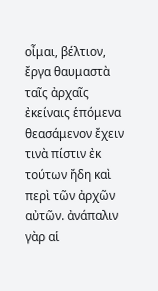οἶμαι, βέλτιον, ἔργα θαυμαστὰ ταῖς ἀρχαῖς ἐκείναις ἑπόμενα θεασάμενον ἔχειν τινὰ πίστιν ἐκ τούτων ἤδη καὶ περὶ τῶν ἀρχῶν αὐτῶν. ἀνάπαλιν γὰρ αἱ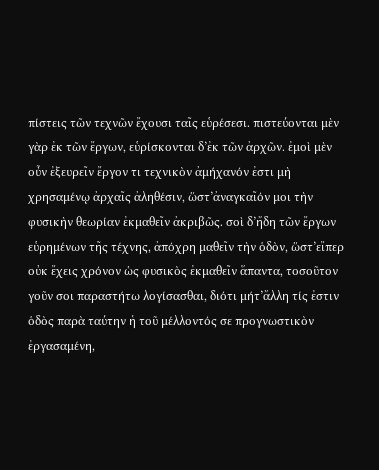πίστεις τῶν τεχνῶν ἔχουσι ταῖς εὑρέσεσι. πιστεύονται μὲν γὰρ ἐκ τῶν ἔργων, εὑρίσκονται δ’ἐκ τῶν ἀρχῶν. ἐμοὶ μὲν οὖν ἐξευρεῖν ἔργον τι τεχνικὸν ἀμήχανόν ἐστι μὴ χρησαμένῳ ἀρχαῖς ἀληθέσιν, ὥστ’ἀναγκαῖόν μοι τὴν φυσικὴν θεωρίαν ἐκμαθεῖν ἀκριβῶς. σοὶ δ’ἤδη τῶν ἔργων εὑρημένων τῆς τέχνης, ἀπόχρη μαθεῖν τὴν ὁδὸν, ὥστ’εἴπερ οὐκ ἔχεις χρόνον ὡς φυσικὸς ἐκμαθεῖν ἅπαντα, τοσοῦτον γοῦν σοι παραστήτω λογίσασθαι, διότι μήτ’ἄλλη τίς ἐστιν ὁδὸς παρὰ ταύτην ἡ τοῦ μέλλοντός σε προγνωστικὸν ἐργασαμένη,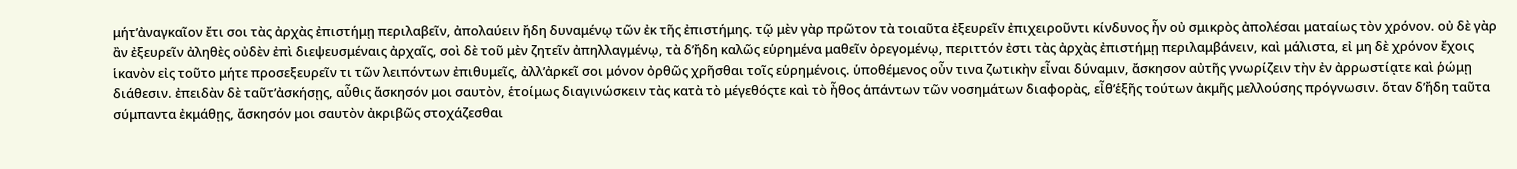μήτ’ἀναγκαῖον ἔτι σοι τὰς ἀρχὰς ἐπιστήμῃ περιλαβεῖν, ἀπολαύειν ἤδη δυναμένῳ τῶν ἐκ τῆς ἐπιστήμης. τῷ μὲν γὰρ πρῶτον τὰ τοιαῦτα ἐξευρεῖν ἐπιχειροῦντι κίνδυνος ἦν οὐ σμικρὸς ἀπολέσαι ματαίως τὸν χρόνον. οὐ δὲ γὰρ ἂν ἐξευρεῖν ἀληθὲς οὐδὲν ἐπὶ διεψευσμέναις ἀρχαῖς, σοὶ δὲ τοῦ μὲν ζητεῖν ἀπηλλαγμένῳ, τὰ δ’ἤδη καλῶς εὑρημένα μαθεῖν ὀρεγομένῳ, περιττόν ἐστι τὰς ἀρχὰς ἐπιστήμῃ περιλαμβάνειν, καὶ μάλιστα, εἰ μη δὲ χρόνον ἔχοις ἱκανὸν εἰς τοῦτο μήτε προσεξευρεῖν τι τῶν λειπόντων ἐπιθυμεῖς, ἀλλ’ἀρκεῖ σοι μόνον ὀρθῶς χρῆσθαι τοῖς εὑρημένοις. ὑποθέμενος οὖν τινα ζωτικὴν εἶναι δύναμιν, ἄσκησον αὐτῆς γνωρίζειν τὴν ἐν ἀρρωστίᾳτε καὶ ῥώμῃ διάθεσιν. ἐπειδὰν δὲ ταῦτ’ἀσκήσῃς, αὖθις ἄσκησόν μοι σαυτὸν, ἑτοίμως διαγινώσκειν τὰς κατὰ τὸ μέγεθόςτε καὶ τὸ ἦθος ἁπάντων τῶν νοσημάτων διαφορὰς, εἶθ’ἑξῆς τούτων ἀκμῆς μελλούσης πρόγνωσιν. ὅταν δ’ἤδη ταῦτα σύμπαντα ἐκμάθῃς, ἄσκησόν μοι σαυτὸν ἀκριβῶς στοχάζεσθαι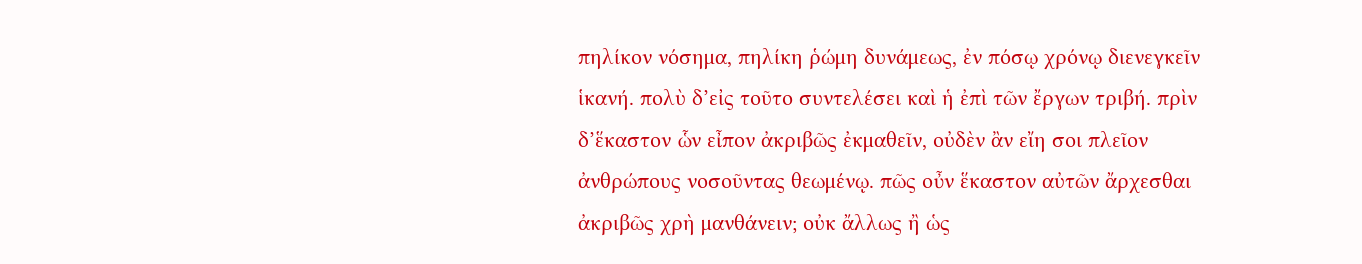πηλίκον νόσημα, πηλίκη ῥώμη δυνάμεως, ἐν πόσῳ χρόνῳ διενεγκεῖν ἱκανή. πολὺ δ’εἰς τοῦτο συντελέσει καὶ ἡ ἐπὶ τῶν ἔργων τριβή. πρὶν δ’ἕκαστον ὧν εἶπον ἀκριβῶς ἐκμαθεῖν, οὐδὲν ἂν εἴη σοι πλεῖον ἀνθρώπους νοσοῦντας θεωμένῳ. πῶς οὖν ἕκαστον αὐτῶν ἄρχεσθαι ἀκριβῶς χρὴ μανθάνειν; οὐκ ἄλλως ἢ ὡς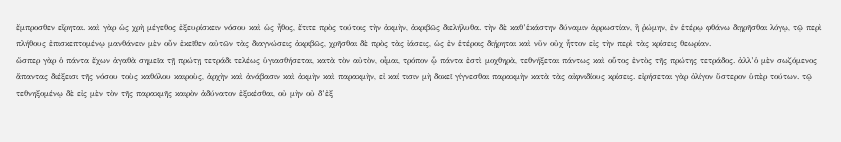ἔμπροσθεν εἴρηται. καὶ γὰρ ὡς χρὴ μέγεθος ἐξευρίσκειν νόσου καὶ ὡς ἦθος, ἔτιτε πρὸς τούτοις τὴν ἀκμὴν, ἀκριβῶς διελήλυθα. τὴν δὲ καθ’ἑκάστην δύναμιν ἀρρωστίαν, ἢ ῥώμην, ἐν ἑτέρῳ φθάνω διῃρῆσθαι λόγῳ, τῷ περὶ πλήθους ἐπισκεπτομένῳ μανθάνειν μὲν οὖν ἐκεῖθεν αὐτῶν τὰς διαγνώσεις ἀκριβῶς, χρῆσθαι δὲ πρὸς τὰς ἰάσεις, ὡς ἐν ἑτέροις διῄρηται καὶ νῦν οὐχ ἧττον εἰς τὴν περὶ τὰς κρίσεις θεωρίαν.
ὥσπερ γὰρ ὁ πάντα ἔχων ἀγαθὰ σημεῖα τῇ πρώτῃ τετράδι τελέως ὑγιασθήσεται, κατὰ τὸν αὐτὸν, οἶμαι, τρόπον ᾧ πάντα ἐστὶ μοχθηρὰ, τεθνήξεται πάντως καὶ οὗτος ἐντὸς τῆς πρώτης τετράδος. ἀλλ’ὁ μὲν σωζόμενος ἅπαντας διέξεισι τῆς νόσου τοὺς καθόλου καιροὺς, ἀρχὴν καὶ ἀνάβασιν καὶ ἀκμὴν καὶ παρακμὴν, εἰ καί τισιν μὴ δοκεῖ γίγνεσθαι παρακμὴν κατὰ τὰς αἰφνιδίους κρίσεις. εἰρήσεται γὰρ ὀλίγον ὕστερον ὑπὲρ τούτων. τῷ τεθνηξομένῳ δὲ εἰς μὲν τὸν τῆς παρακμῆς καιρὸν ἀδύνατον ἐξικέσθαι, οὐ μὴν οὐ δ’ἐξ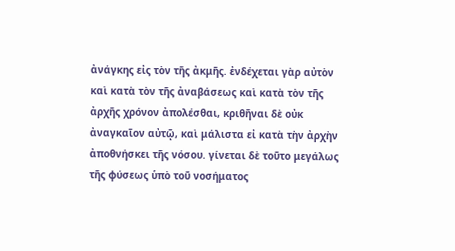ἀνάγκης εἰς τὸν τῆς ἀκμῆς. ἐνδέχεται γὰρ αὐτὸν καὶ κατὰ τὸν τῆς ἀναβάσεως καὶ κατὰ τὸν τῆς ἀρχῆς χρόνον ἀπολέσθαι, κριθῆναι δὲ οὐκ ἀναγκαῖον αὐτῷ, καὶ μάλιστα εἰ κατὰ τὴν ἀρχὴν ἀποθνήσκει τῆς νόσου. γίνεται δὲ τοῦτο μεγάλως τῆς φύσεως ὑπὸ τοῦ νοσήματος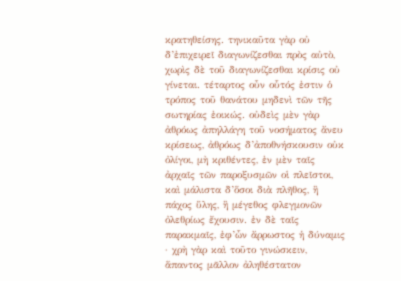κρατηθείσης. τηνικαῦτα γὰρ οὐ δ’ἐπιχειρεῖ διαγωνίζεσθαι πρὸς αὐτὸ, χωρὶς δὲ τοῦ διαγωνίζεσθαι κρίσις οὐ γίνεται. τέταρτος οὖν οὗτός ἐστιν ὁ τρόπος τοῦ θανάτου μηδενὶ τῶν τῆς σωτηρίας ἐοικώς. οὐδεὶς μὲν γὰρ ἀθρόως ἀπηλλάγη τοῦ νοσήματος ἄνευ κρίσεως, ἀθρόως δ’ἀποθνήσκουσιν οὐκ ὀλίγοι, μὴ κριθέντες, ἐν μὲν ταῖς ἀρχαῖς τῶν παροξυσμῶν οἱ πλεῖστοι, καὶ μάλιστα δ’ὅσοι διὰ πλῆθος, ἢ πάχος ὕλης, ἢ μέγεθος φλεγμονῶν ὀλεθρίως ἔχουσιν. ἐν δὲ ταῖς παρακμαῖς, ἐφ’ὧν ἄρρωστος ἡ δύναμις · χρὴ γὰρ καὶ τοῦτο γινώσκειν, ἅπαντος μᾶλλον ἀληθέστατον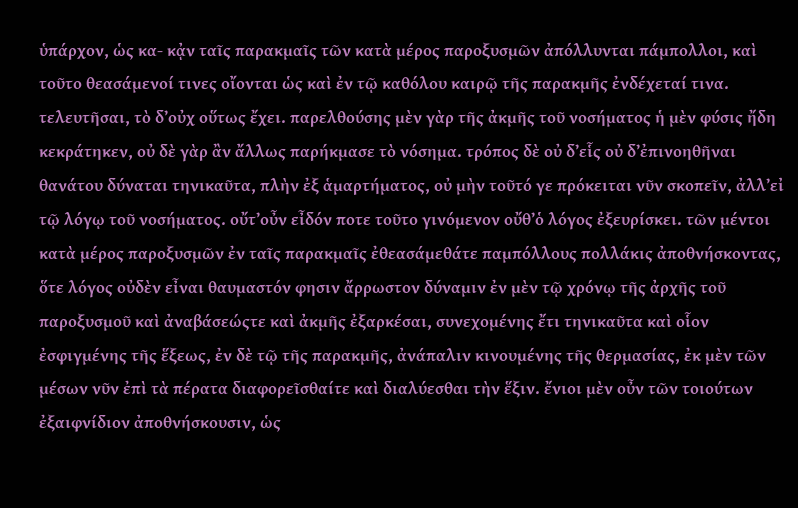ὑπάρχον, ὡς κα- κᾀν ταῖς παρακμαῖς τῶν κατὰ μέρος παροξυσμῶν ἀπόλλυνται πάμπολλοι, καὶ τοῦτο θεασάμενοί τινες οἴονται ὡς καὶ ἐν τῷ καθόλου καιρῷ τῆς παρακμῆς ἐνδέχεταί τινα. τελευτῆσαι, τὸ δ’οὐχ οὕτως ἔχει. παρελθούσης μὲν γὰρ τῆς ἀκμῆς τοῦ νοσήματος ἡ μὲν φύσις ἤδη κεκράτηκεν, οὐ δὲ γὰρ ἂν ἄλλως παρήκμασε τὸ νόσημα. τρόπος δὲ οὐ δ’εἷς οὐ δ’ἐπινοηθῆναι θανάτου δύναται τηνικαῦτα, πλὴν ἐξ ἁμαρτήματος, οὐ μὴν τοῦτό γε πρόκειται νῦν σκοπεῖν, ἀλλ’εἰ τῷ λόγῳ τοῦ νοσήματος. οὔτ’οὖν εἶδόν ποτε τοῦτο γινόμενον οὔθ’ὁ λόγος ἐξευρίσκει. τῶν μέντοι κατὰ μέρος παροξυσμῶν ἐν ταῖς παρακμαῖς ἐθεασάμεθάτε παμπόλλους πολλάκις ἀποθνήσκοντας, ὅτε λόγος οὐδὲν εἶναι θαυμαστόν φησιν ἄρρωστον δύναμιν ἐν μὲν τῷ χρόνῳ τῆς ἀρχῆς τοῦ παροξυσμοῦ καὶ ἀναβάσεώςτε καὶ ἀκμῆς ἐξαρκέσαι, συνεχομένης ἔτι τηνικαῦτα καὶ οἷον ἐσφιγμένης τῆς ἕξεως, ἐν δὲ τῷ τῆς παρακμῆς, ἀνάπαλιν κινουμένης τῆς θερμασίας, ἐκ μὲν τῶν μέσων νῦν ἐπὶ τὰ πέρατα διαφορεῖσθαίτε καὶ διαλύεσθαι τὴν ἕξιν. ἔνιοι μὲν οὖν τῶν τοιούτων ἐξαιφνίδιον ἀποθνήσκουσιν, ὡς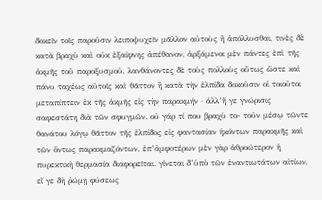δοκεῖν τοῖς παροῦσιν λειποψυχεῖν μᾶλλον αὐτοὺς ἢ ἀπόλλυσθαι, τινὲς δὲ κατὰ βραχὺ καὶ οὐκ ἐξαίφνης ἀπέθανον, ἀρξάμενοι μὲν πάντες ἐπὶ τῆς ἀκμῆς τοῦ παροξυσμοῦ, λανθάνοντες δὲ τοὺς πολλοὺς οὕτως ὥστε καὶ πάνυ ταχέως αὐτοῖς καὶ θᾶττον ἢ κατὰ τὴν ἐλπίδα δοκοῦσιν οἱ τοιοῦτοι μεταπίπτειν ἐκ τῆς ἀκμῆς εἰς τὴν παρακμήν · ἀλλ’ἥ γε γνώρισις σαφεστάτη διὰ τῶν σφυγμῶν. οὐ γάρ τί που βραχὺ το- τοὐν μέσῳ τῶντε θανάτου λόγῳ θᾶττον τῆς ἐλπίδος εἰς φαντασίαν ἡκόντων παρακμῆς καὶ τῶν ὄντως παρακμαζόντων. ἐπ’ἀμφοτέρων μὲν γὰρ ἀθροώτερον ἡ πυρεκτικὴ θερμασία διαφορεῖται. γίνεται δ’ὑπὸ τῶν ἐναντιωτάτων αἰτίων, εἴ γε δὴ ῥώμῃ φύσεως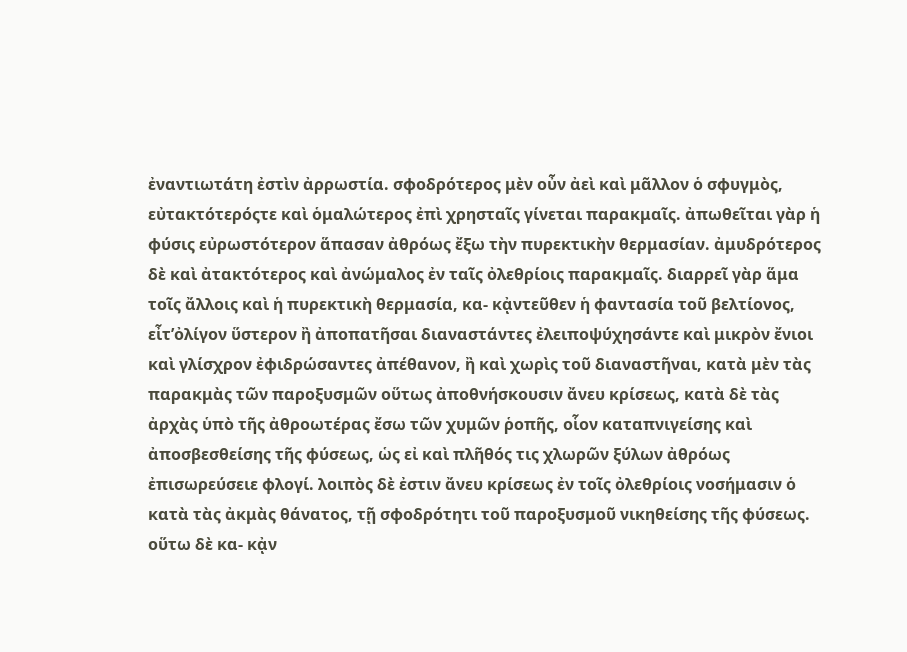ἐναντιωτάτη ἐστὶν ἀρρωστία. σφοδρότερος μὲν οὖν ἀεὶ καὶ μᾶλλον ὁ σφυγμὸς, εὐτακτότερόςτε καὶ ὁμαλώτερος ἐπὶ χρησταῖς γίνεται παρακμαῖς. ἀπωθεῖται γὰρ ἡ φύσις εὐρωστότερον ἅπασαν ἀθρόως ἔξω τὴν πυρεκτικὴν θερμασίαν. ἀμυδρότερος δὲ καὶ ἀτακτότερος καὶ ἀνώμαλος ἐν ταῖς ὀλεθρίοις παρακμαῖς. διαρρεῖ γὰρ ἅμα τοῖς ἄλλοις καὶ ἡ πυρεκτικὴ θερμασία, κα- κᾀντεῦθεν ἡ φαντασία τοῦ βελτίονος, εἶτ’ὀλίγον ὕστερον ἢ ἀποπατῆσαι διαναστάντες ἐλειποψύχησάντε καὶ μικρὸν ἔνιοι καὶ γλίσχρον ἐφιδρώσαντες ἀπέθανον, ἢ καὶ χωρὶς τοῦ διαναστῆναι, κατὰ μὲν τὰς παρακμὰς τῶν παροξυσμῶν οὕτως ἀποθνήσκουσιν ἄνευ κρίσεως, κατὰ δὲ τὰς ἀρχὰς ὑπὸ τῆς ἀθροωτέρας ἔσω τῶν χυμῶν ῥοπῆς, οἷον καταπνιγείσης καὶ ἀποσβεσθείσης τῆς φύσεως, ὡς εἰ καὶ πλῆθός τις χλωρῶν ξύλων ἀθρόως ἐπισωρεύσειε φλογί. λοιπὸς δὲ ἐστιν ἄνευ κρίσεως ἐν τοῖς ὀλεθρίοις νοσήμασιν ὁ κατὰ τὰς ἀκμὰς θάνατος, τῇ σφοδρότητι τοῦ παροξυσμοῦ νικηθείσης τῆς φύσεως. οὕτω δὲ κα- κᾀν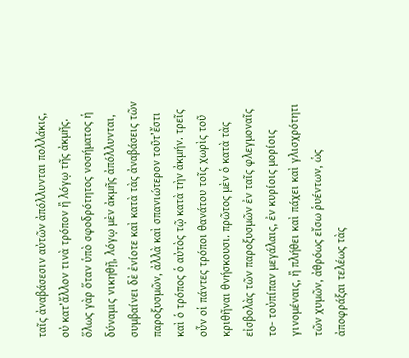ταῖς ἀναβάσεσιν αὐτῶν ἀπόλλυνται πολλάκις, οὐ κατ’ἄλλον τινὰ τρόπον ἢ λόγῳ τῆς ἀκμῆς. ὅλως γὰρ ὅταν ὑπὸ σφοδρότητος νοσήματος ἡ δύναμις νικηθῇ, λόγῳ μὲν ἀκμῆς ἀπόλλυνται, συμβαίνει δὲ ἐνίοτε καὶ κατὰ τὰς ἀναβάσεις τῶν παροξυσμῶν, ἀλλὰ καὶ σπανιώτερον τοῦτ’ἔστι καὶ ὁ τρόπος ὁ αὐτὸς τῷ κατὰ τὴν ἀκμήν. τρεῖς οὖν οἱ πάντες τρόποι θανάτου τοῖς χωρὶς τοῦ κριθῆναι θνήσκουσι. πρῶτος μὲν ὁ κατὰ τὰς εἰσβολὰς τῶν παροξυσμῶν ἐν ταῖς φλεγμοναῖς το- τοὐπίπαν μεγάλαις, ἐν κυρίοις μορίοις γινομέναις, ἢ πλήθει καὶ πάχει καὶ γλισχρότητι τῶν χυμῶν, ἀθρόως εἴσω ῥυέντων, ὡς ἀποφράξαι τελέως τὰς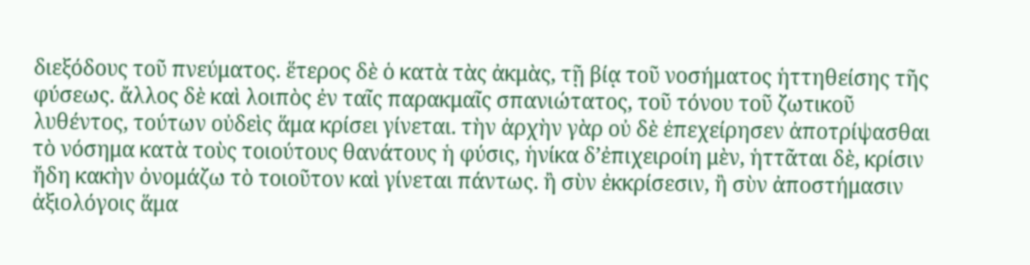διεξόδους τοῦ πνεύματος. ἕτερος δὲ ὁ κατὰ τὰς ἀκμὰς, τῇ βίᾳ τοῦ νοσήματος ἡττηθείσης τῆς φύσεως. ἄλλος δὲ καὶ λοιπὸς ἐν ταῖς παρακμαῖς σπανιώτατος, τοῦ τόνου τοῦ ζωτικοῦ λυθέντος, τούτων οὐδεὶς ἅμα κρίσει γίνεται. τὴν ἀρχὴν γὰρ οὐ δὲ ἐπεχείρησεν ἀποτρίψασθαι τὸ νόσημα κατὰ τοὺς τοιούτους θανάτους ἡ φύσις, ἡνίκα δ’ἐπιχειροίη μὲν, ἡττᾶται δὲ, κρίσιν ἤδη κακὴν ὀνομάζω τὸ τοιοῦτον καὶ γίνεται πάντως. ἢ σὺν ἐκκρίσεσιν, ἢ σὺν ἀποστήμασιν ἀξιολόγοις ἅμα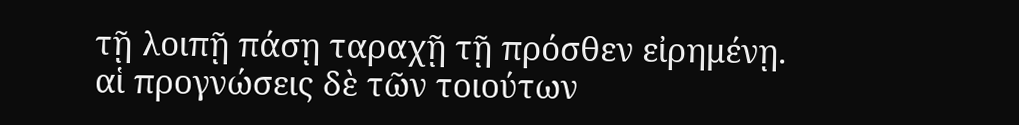τῇ λοιπῇ πάσῃ ταραχῇ τῇ πρόσθεν εἰρημένῃ.
αἱ προγνώσεις δὲ τῶν τοιούτων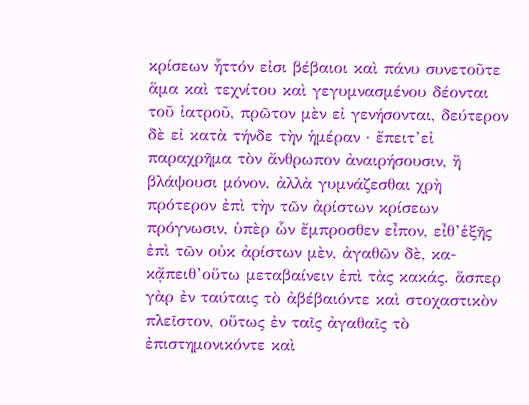κρίσεων ἧττόν εἰσι βέβαιοι καὶ πάνυ συνετοῦτε ἅμα καὶ τεχνίτου καὶ γεγυμνασμένου δέονται τοῦ ἰατροῦ, πρῶτον μὲν εἰ γενήσονται, δεύτερον δὲ εἰ κατὰ τήνδε τὴν ἡμέραν · ἔπειτ’εἰ παραχρῆμα τὸν ἄνθρωπον ἀναιρήσουσιν, ἢ βλάψουσι μόνον. ἀλλὰ γυμνάζεσθαι χρὴ πρότερον ἐπὶ τὴν τῶν ἀρίστων κρίσεων πρόγνωσιν, ὑπὲρ ὧν ἔμπροσθεν εἶπον, εἶθ’ἑξῆς ἐπὶ τῶν οὐκ ἀρίστων μὲν, ἀγαθῶν δὲ, κα- κᾄπειθ’οὕτω μεταβαίνειν ἐπὶ τὰς κακάς. ἅσπερ γὰρ ἐν ταύταις τὸ ἀβέβαιόντε καὶ στοχαστικὸν πλεῖστον, οὕτως ἐν ταῖς ἀγαθαῖς τὸ ἐπιστημονικόντε καὶ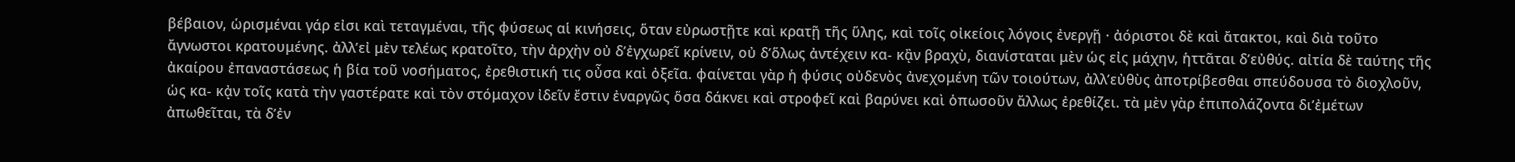βέβαιον, ὡρισμέναι γάρ εἰσι καὶ τεταγμέναι, τῆς φύσεως αἱ κινήσεις, ὅταν εὐρωστῇτε καὶ κρατῇ τῆς ὕλης, καὶ τοῖς οἰκείοις λόγοις ἐνεργῇ · ἀόριστοι δὲ καὶ ἄτακτοι, καὶ διὰ τοῦτο ἄγνωστοι κρατουμένης. ἀλλ’εἰ μὲν τελέως κρατοῖτο, τὴν ἀρχὴν οὐ δ’ἐγχωρεῖ κρίνειν, οὐ δ’ὅλως ἀντέχειν κα- κᾂν βραχὺ, διανίσταται μὲν ὡς εἰς μάχην, ἡττᾶται δ’εὐθύς. αἰτία δὲ ταύτης τῆς ἀκαίρου ἐπαναστάσεως ἡ βία τοῦ νοσήματος, ἐρεθιστική τις οὖσα καὶ ὀξεῖα. φαίνεται γὰρ ἡ φύσις οὐδενὸς ἀνεχομένη τῶν τοιούτων, ἀλλ’εὐθὺς ἀποτρίβεσθαι σπεύδουσα τὸ διοχλοῦν, ὡς κα- κᾀν τοῖς κατὰ τὴν γαστέρατε καὶ τὸν στόμαχον ἰδεῖν ἔστιν ἐναργῶς ὅσα δάκνει καὶ στροφεῖ καὶ βαρύνει καὶ ὁπωσοῦν ἄλλως ἐρεθίζει. τὰ μὲν γὰρ ἐπιπολάζοντα δι’ἐμέτων ἀπωθεῖται, τὰ δ’ἐν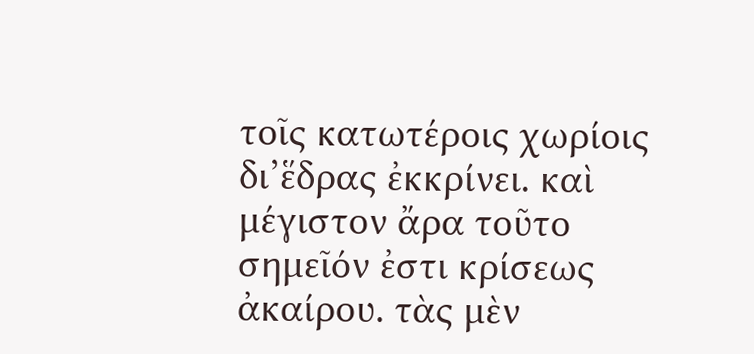τοῖς κατωτέροις χωρίοις δι’ἕδρας ἐκκρίνει. καὶ μέγιστον ἄρα τοῦτο σημεῖόν ἐστι κρίσεως ἀκαίρου. τὰς μὲν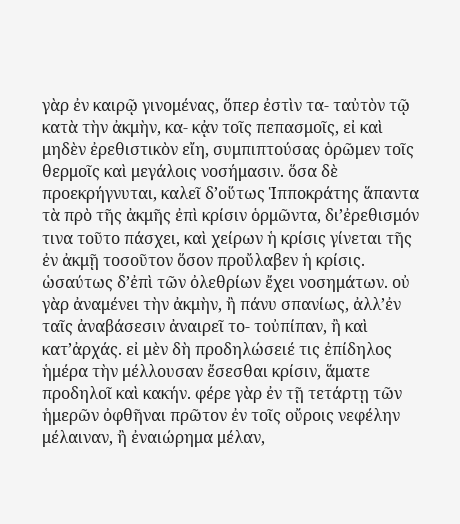γὰρ ἐν καιρῷ γινομένας, ὅπερ ἐστὶν τα- ταὐτὸν τῷ κατὰ τὴν ἀκμὴν, κα- κᾀν τοῖς πεπασμοῖς, εἰ καὶ μηδὲν ἐρεθιστικὸν εἴη, συμπιπτούσας ὁρῶμεν τοῖς θερμοῖς καὶ μεγάλοις νοσήμασιν. ὅσα δὲ προεκρήγνυται, καλεῖ δ’οὕτως Ἱπποκράτης ἅπαντα τὰ πρὸ τῆς ἀκμῆς ἐπὶ κρίσιν ὁρμῶντα, δι’ἐρεθισμόν τινα τοῦτο πάσχει, καὶ χείρων ἡ κρίσις γίνεται τῆς ἐν ἀκμῇ τοσοῦτον ὅσον προὔλαβεν ἡ κρίσις. ὡσαύτως δ’ἐπὶ τῶν ὀλεθρίων ἔχει νοσημάτων. οὐ γὰρ ἀναμένει τὴν ἀκμὴν, ἢ πάνυ σπανίως, ἀλλ’ἐν ταῖς ἀναβάσεσιν ἀναιρεῖ το- τοὐπίπαν, ἢ καὶ κατ’ἀρχάς. εἰ μὲν δὴ προδηλώσειέ τις ἐπίδηλος ἡμέρα τὴν μέλλουσαν ἔσεσθαι κρίσιν, ἅματε προδηλοῖ καὶ κακήν. φέρε γὰρ ἐν τῇ τετάρτῃ τῶν ἡμερῶν ὀφθῆναι πρῶτον ἐν τοῖς οὔροις νεφέλην μέλαιναν, ἢ ἐναιώρημα μέλαν,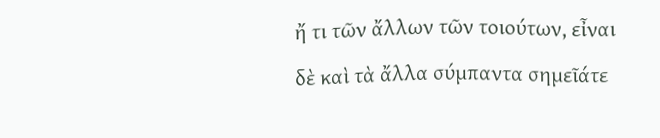ἤ τι τῶν ἄλλων τῶν τοιούτων, εἶναι δὲ καὶ τὰ ἄλλα σύμπαντα σημεῖάτε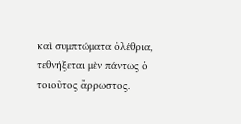καὶ συμπτώματα ὀλέθρια, τεθνήξεται μὲν πάντως ὁ τοιοῦτος ἄρρωστος.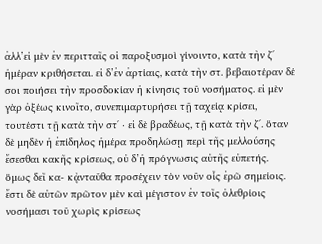ἀλλ’εἰ μὲν ἐν περιτταῖς οἱ παροξυσμοὶ γίνοιντο, κατὰ τὴν ζʹ ἡμέραν κριθήσεται. εἰ δ’ἐν ἀρτίαις, κατὰ τὴν στ. βεβαιοτέραν δέ σοι ποιήσει τὴν προσδοκίαν ἡ κίνησις τοῦ νοσήματος. εἰ μὲν γὰρ ὀξέως κινοῖτο, συνεπιμαρτυρήσει τῇ ταχείᾳ κρίσει, τουτέστι τῇ κατὰ τὴν στʹ · εἰ δὲ βραδέως, τῇ κατὰ τὴν ζʹ. ὅταν δὲ μηδὲν ἡ ἐπίδηλος ἡμέρα προδηλώσῃ περὶ τῆς μελλούσης ἔσεσθαι κακῆς κρίσεως, οὐ δ’ἡ πρόγνωσις αὐτῆς εὐπετής. ὅμως δεῖ κα- κᾀνταῦθα προσέχειν τὸν νοῦν οἷς ἐρῶ σημείοις. ἔστι δὲ αὐτῶν πρῶτον μὲν καὶ μέγιστον ἐν τοῖς ὀλεθρίοις νοσήμασι τοῦ χωρὶς κρίσεως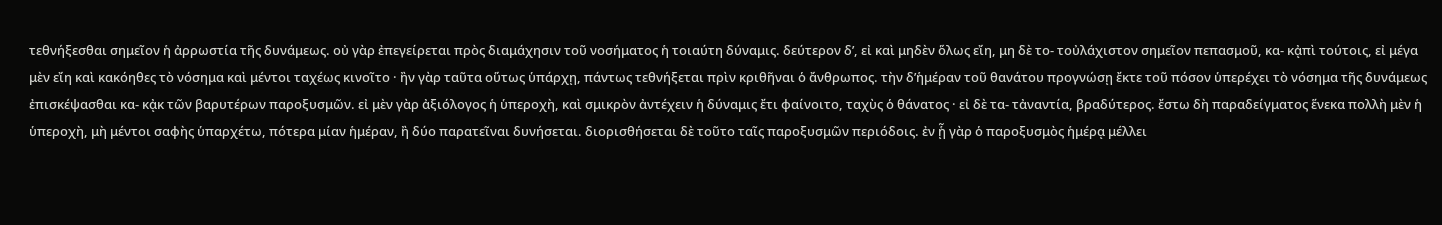τεθνήξεσθαι σημεῖον ἡ ἀρρωστία τῆς δυνάμεως. οὐ γὰρ ἐπεγείρεται πρὸς διαμάχησιν τοῦ νοσήματος ἡ τοιαύτη δύναμις. δεύτερον δ’, εἰ καὶ μηδὲν ὅλως εἴη, μη δὲ το- τοὐλάχιστον σημεῖον πεπασμοῦ, κα- κᾀπὶ τούτοις, εἰ μέγα μὲν εἴη καὶ κακόηθες τὸ νόσημα καὶ μέντοι ταχέως κινοῖτο · ἢν γὰρ ταῦτα οὕτως ὑπάρχῃ, πάντως τεθνήξεται πρὶν κριθῆναι ὁ ἄνθρωπος. τὴν δ’ἡμέραν τοῦ θανάτου προγνώσῃ ἔκτε τοῦ πόσον ὑπερέχει τὸ νόσημα τῆς δυνάμεως ἐπισκέψασθαι κα- κᾀκ τῶν βαρυτέρων παροξυσμῶν. εἰ μὲν γὰρ ἀξιόλογος ἡ ὑπεροχὴ, καὶ σμικρὸν ἀντέχειν ἡ δύναμις ἔτι φαίνοιτο, ταχὺς ὁ θάνατος · εἰ δὲ τα- τἀναντία, βραδύτερος. ἔστω δὴ παραδείγματος ἕνεκα πολλὴ μὲν ἡ ὑπεροχὴ, μὴ μέντοι σαφὴς ὑπαρχέτω, πότερα μίαν ἡμέραν, ἢ δύο παρατεῖναι δυνήσεται. διορισθήσεται δὲ τοῦτο ταῖς παροξυσμῶν περιόδοις. ἐν ᾗ γὰρ ὁ παροξυσμὸς ἡμέρᾳ μέλλει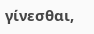γίνεσθαι,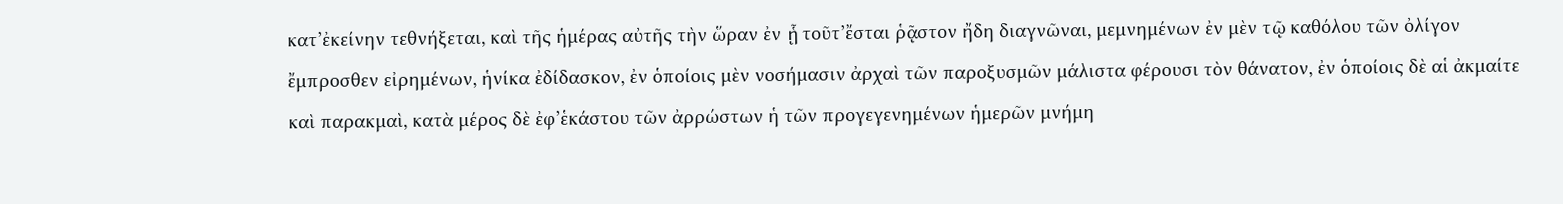κατ’ἐκείνην τεθνήξεται, καὶ τῆς ἡμέρας αὐτῆς τὴν ὥραν ἐν ᾗ τοῦτ’ἔσται ῥᾷστον ἤδη διαγνῶναι, μεμνημένων ἐν μὲν τῷ καθόλου τῶν ὀλίγον ἔμπροσθεν εἰρημένων, ἡνίκα ἐδίδασκον, ἐν ὁποίοις μὲν νοσήμασιν ἀρχαὶ τῶν παροξυσμῶν μάλιστα φέρουσι τὸν θάνατον, ἐν ὁποίοις δὲ αἱ ἀκμαίτε καὶ παρακμαὶ, κατὰ μέρος δὲ ἐφ’ἑκάστου τῶν ἀρρώστων ἡ τῶν προγεγενημένων ἡμερῶν μνήμη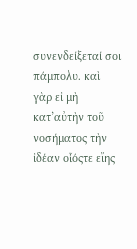συνενδείξεταί σοι πάμπολυ. καὶ γὰρ εἰ μὴ κατ’αὐτὴν τοῦ νοσήματος τὴν ἰδέαν οἷόςτε εἴης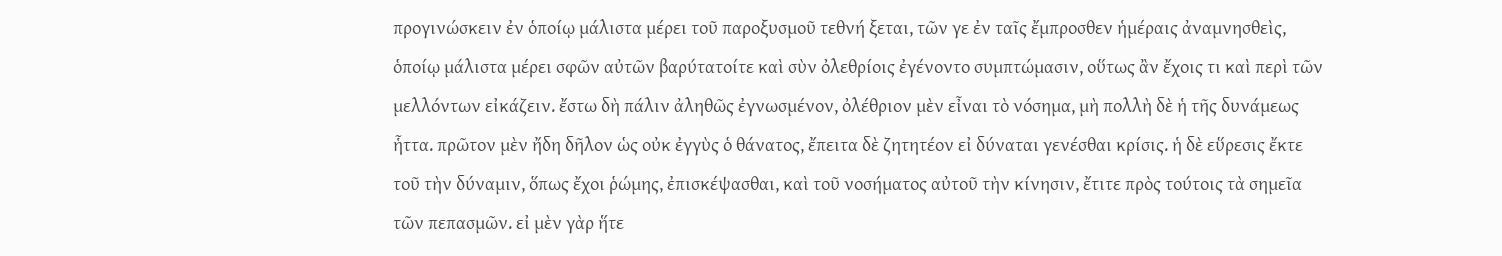προγινώσκειν ἐν ὁποίῳ μάλιστα μέρει τοῦ παροξυσμοῦ τεθνή ξεται, τῶν γε ἐν ταῖς ἔμπροσθεν ἡμέραις ἀναμνησθεὶς, ὁποίῳ μάλιστα μέρει σφῶν αὐτῶν βαρύτατοίτε καὶ σὺν ὀλεθρίοις ἐγένοντο συμπτώμασιν, οὕτως ἂν ἔχοις τι καὶ περὶ τῶν μελλόντων εἰκάζειν. ἔστω δὴ πάλιν ἀληθῶς ἐγνωσμένον, ὀλέθριον μὲν εἶναι τὸ νόσημα, μὴ πολλὴ δὲ ἡ τῆς δυνάμεως ἧττα. πρῶτον μὲν ἤδη δῆλον ὡς οὐκ ἐγγὺς ὁ θάνατος, ἔπειτα δὲ ζητητέον εἰ δύναται γενέσθαι κρίσις. ἡ δὲ εὕρεσις ἔκτε τοῦ τὴν δύναμιν, ὅπως ἔχοι ῥώμης, ἐπισκέψασθαι, καὶ τοῦ νοσήματος αὐτοῦ τὴν κίνησιν, ἔτιτε πρὸς τούτοις τὰ σημεῖα τῶν πεπασμῶν. εἰ μὲν γὰρ ἥτε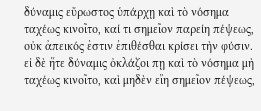δύναμις εὔρωστος ὑπάρχῃ καὶ τὸ νόσημα ταχέως κινοῖτο, καί τι σημεῖον παρείη πέψεως, οὐκ ἀπεικός ἐστιν ἐπιθέσθαι κρίσει τὴν φύσιν. εἰ δὲ ἥτε δύναμις ὀκλάζοι πῃ καὶ τὸ νόσημα μὴ ταχέως κινοῖτο, καὶ μηδὲν εἴη σημεῖον πέψεως,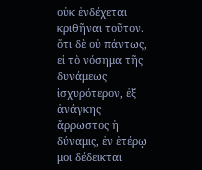οὐκ ἐνδέχεται κριθῆναι τοῦτον. ὅτι δὲ οὐ πάντως, εἰ τὸ νόσημα τῆς δυνάμεως ἰσχυρότερον, ἐξ ἀνάγκης ἄρρωστος ἡ δύναμις, ἐν ἑτέρῳ μοι δέδεικται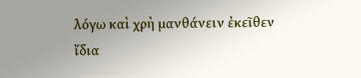λόγω καὶ χρὴ μανθάνειν ἐκεῖθεν ἴδια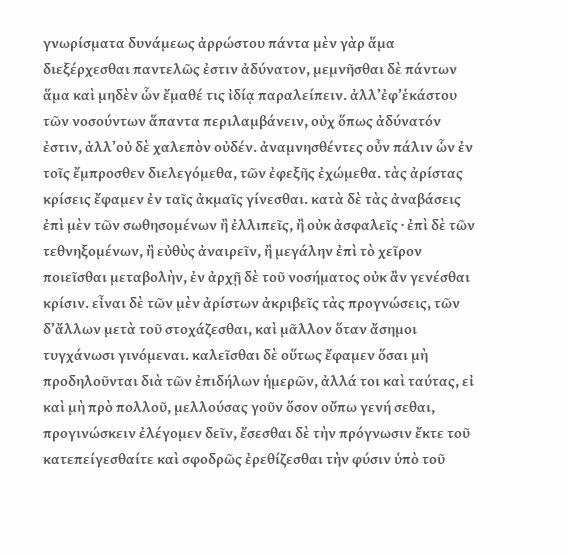γνωρίσματα δυνάμεως ἀρρώστου πάντα μὲν γὰρ ἅμα διεξέρχεσθαι παντελῶς ἐστιν ἀδύνατον, μεμνῆσθαι δὲ πάντων ἅμα καὶ μηδὲν ὧν ἔμαθέ τις ἰδίᾳ παραλείπειν. ἀλλ’ἐφ’ἑκάστου τῶν νοσούντων ἅπαντα περιλαμβάνειν, οὐχ ὅπως ἀδύνατόν ἐστιν, ἀλλ’οὐ δὲ χαλεπὸν οὐδέν. ἀναμνησθέντες οὖν πάλιν ὧν ἐν τοῖς ἔμπροσθεν διελεγόμεθα, τῶν ἐφεξῆς ἐχώμεθα. τὰς ἀρίστας κρίσεις ἔφαμεν ἐν ταῖς ἀκμαῖς γίνεσθαι. κατὰ δὲ τὰς ἀναβάσεις ἐπὶ μὲν τῶν σωθησομένων ἢ ἐλλιπεῖς, ἢ οὐκ ἀσφαλεῖς · ἐπὶ δὲ τῶν τεθνηξομένων, ἢ εὐθὺς ἀναιρεῖν, ἢ μεγάλην ἐπὶ τὸ χεῖρον ποιεῖσθαι μεταβολὴν, ἐν ἀρχῇ δὲ τοῦ νοσήματος οὐκ ἂν γενέσθαι κρίσιν. εἶναι δὲ τῶν μὲν ἀρίστων ἀκριβεῖς τὰς προγνώσεις, τῶν δ’ἄλλων μετὰ τοῦ στοχάζεσθαι, καὶ μᾶλλον ὅταν ἄσημοι τυγχάνωσι γινόμεναι. καλεῖσθαι δὲ οὕτως ἔφαμεν ὅσαι μὴ προδηλοῦνται διὰ τῶν ἐπιδήλων ἡμερῶν, ἀλλά τοι καὶ ταύτας, εἰ καὶ μὴ πρὸ πολλοῦ, μελλούσας γοῦν ὅσον οὔπω γενή σεθαι, προγινώσκειν ἐλέγομεν δεῖν, ἔσεσθαι δὲ τὴν πρόγνωσιν ἔκτε τοῦ κατεπείγεσθαίτε καὶ σφοδρῶς ἐρεθίζεσθαι τὴν φύσιν ὑπὸ τοῦ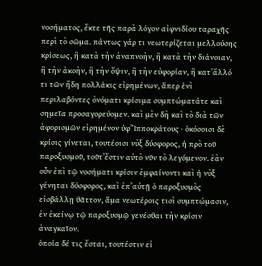νοσήματος, ἔκτε τῆς παρὰ λόγον αἰφνιδίου ταραχῆς περὶ τὸ σῶμα. πάντως γάρ τι νεωτερίζεται μελλούσης κρίσεως, ἢ κατὰ τὴν ἀναπνοὴν, ἢ κατὰ τὴν διάνοιαν, ἢ τὴν ἀκοὴν, ἢ τὴν ὄψιν, ἢ τὴν εὐφορίαν, ἢ κατ’ἄλλό τι τῶν ἤδη πολλάκις εἰρημένων, ἅπερ ἑνὶ περιλαβόντες ὀνόματι κρίσιμα συμπτώματάτε καὶ σημεῖα προσαγορεύομεν. καὶ μὲν δὴ καὶ τὸ διὰ τῶν ἀφορισμῶν εἰρημένον ὑφ’Ἱπποκράτους · ὁκόσοισι δὲ κρίσις γίνεται, τουτέοισι νὺξ δύσφορος, ἡ πρὸ τοῦ παροξυσμοῦ, τοῦτ’ἔστιν αὐτὸ νῦν τὸ λεγόμενον. ἐὰν οὖν ἐπὶ τῷ νοσήματι κρίσιν ἐμφαίνοντι καὶ ἡ νὺξ γένηται δύσφορος, καὶ ἐπ’αὐτῇ ὁ παροξυσμὸς εἰσβάλλῃ θᾶττον, ἅμα νεωτέροις τισὶ συμπτώμασιν, ἐν ἐκείνῳ τῷ παροξυσμῷ γενέσθαι τὴν κρίσιν ἀναγκαῖον.
ὁποία δέ τις ἔσται, τουτέστιν εἰ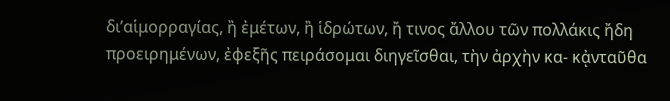δι’αἱμορραγίας, ἢ ἐμέτων, ἢ ἱδρώτων, ἤ τινος ἄλλου τῶν πολλάκις ἤδη προειρημένων, ἐφεξῆς πειράσομαι διηγεῖσθαι, τὴν ἀρχὴν κα- κᾀνταῦθα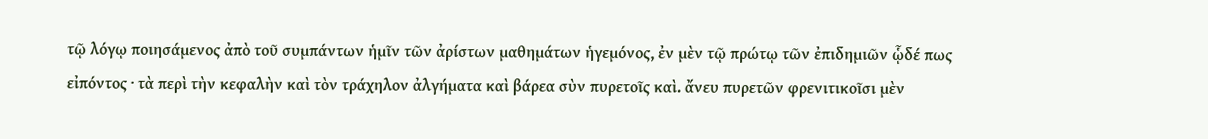τῷ λόγῳ ποιησάμενος ἀπὸ τοῦ συμπάντων ἡμῖν τῶν ἀρίστων μαθημάτων ἡγεμόνος, ἐν μὲν τῷ πρώτῳ τῶν ἐπιδημιῶν ᾧδέ πως εἰπόντος · τὰ περὶ τὴν κεφαλὴν καὶ τὸν τράχηλον ἀλγήματα καὶ βάρεα σὺν πυρετοῖς καὶ. ἄνευ πυρετῶν φρενιτικοῖσι μὲν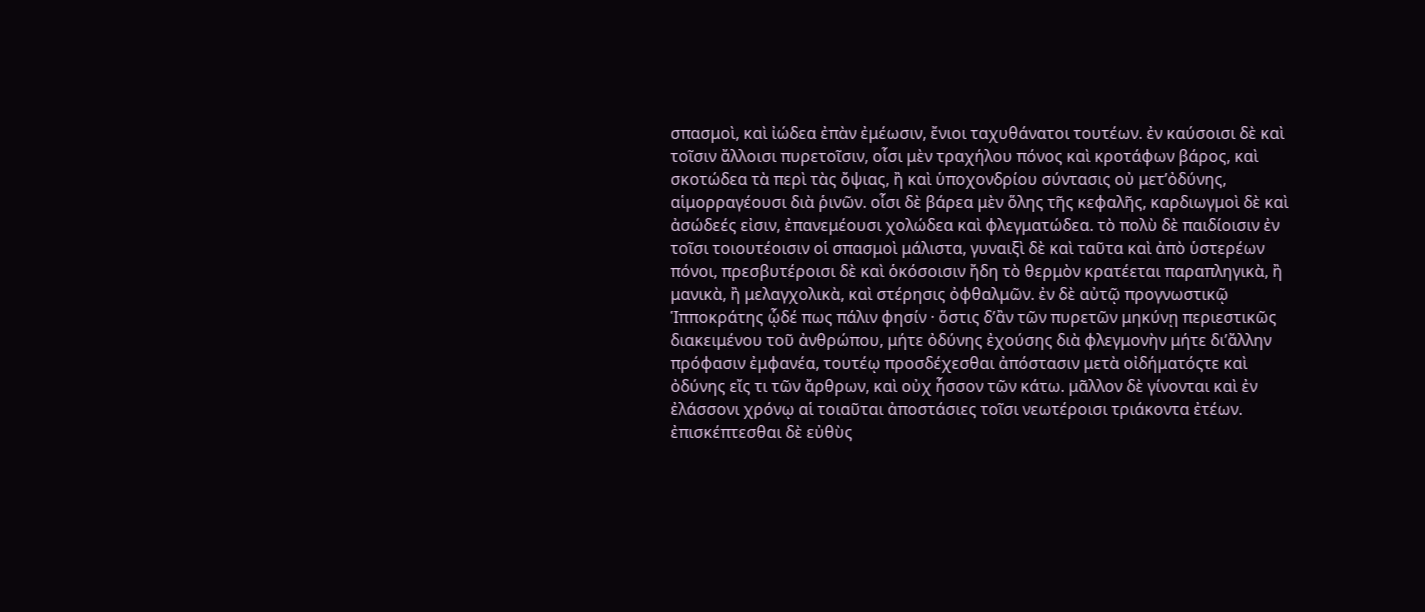σπασμοὶ, καὶ ἰώδεα ἐπὰν ἐμέωσιν, ἔνιοι ταχυθάνατοι τουτέων. ἐν καύσοισι δὲ καὶ τοῖσιν ἄλλοισι πυρετοῖσιν, οἷσι μὲν τραχήλου πόνος καὶ κροτάφων βάρος, καὶ σκοτώδεα τὰ περὶ τὰς ὄψιας, ἢ καὶ ὑποχονδρίου σύντασις οὐ μετ’ὀδύνης, αἱμορραγέουσι διὰ ῥινῶν. οἷσι δὲ βάρεα μὲν ὅλης τῆς κεφαλῆς, καρδιωγμοὶ δὲ καὶ ἀσώδεές εἰσιν, ἐπανεμέουσι χολώδεα καὶ φλεγματώδεα. τὸ πολὺ δὲ παιδίοισιν ἐν τοῖσι τοιουτέοισιν οἱ σπασμοὶ μάλιστα, γυναιξὶ δὲ καὶ ταῦτα καὶ ἀπὸ ὑστερέων πόνοι, πρεσβυτέροισι δὲ καὶ ὁκόσοισιν ἤδη τὸ θερμὸν κρατέεται παραπληγικὰ, ἢ μανικὰ, ἢ μελαγχολικὰ, καὶ στέρησις ὀφθαλμῶν. ἐν δὲ αὐτῷ προγνωστικῷ Ἱπποκράτης ᾧδέ πως πάλιν φησίν · ὅστις δ’ἂν τῶν πυρετῶν μηκύνῃ περιεστικῶς διακειμένου τοῦ ἀνθρώπου, μήτε ὀδύνης ἐχούσης διὰ φλεγμονὴν μήτε δι’ἄλλην πρόφασιν ἐμφανέα, τουτέῳ προσδέχεσθαι ἀπόστασιν μετὰ οἰδήματόςτε καὶ ὀδύνης εἴς τι τῶν ἄρθρων, καὶ οὐχ ἧσσον τῶν κάτω. μᾶλλον δὲ γίνονται καὶ ἐν ἐλάσσονι χρόνῳ αἱ τοιαῦται ἀποστάσιες τοῖσι νεωτέροισι τριάκοντα ἐτέων. ἐπισκέπτεσθαι δὲ εὐθὺς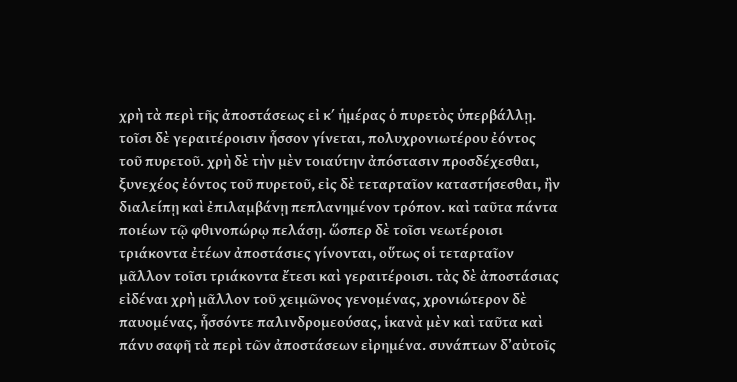χρὴ τὰ περὶ τῆς ἀποστάσεως εἰ κʹ ἡμέρας ὁ πυρετὸς ὑπερβάλλῃ. τοῖσι δὲ γεραιτέροισιν ἧσσον γίνεται, πολυχρονιωτέρου ἐόντος τοῦ πυρετοῦ. χρὴ δὲ τὴν μὲν τοιαύτην ἀπόστασιν προσδέχεσθαι, ξυνεχέος ἐόντος τοῦ πυρετοῦ, εἰς δὲ τεταρταῖον καταστήσεσθαι, ἢν διαλείπῃ καὶ ἐπιλαμβάνῃ πεπλανημένον τρόπον. καὶ ταῦτα πάντα ποιέων τῷ φθινοπώρῳ πελάσῃ. ὥσπερ δὲ τοῖσι νεωτέροισι τριάκοντα ἐτέων ἀποστάσιες γίνονται, οὕτως οἱ τεταρταῖον μᾶλλον τοῖσι τριάκοντα ἔτεσι καὶ γεραιτέροισι. τὰς δὲ ἀποστάσιας εἰδέναι χρὴ μᾶλλον τοῦ χειμῶνος γενομένας, χρονιώτερον δὲ παυομένας, ἧσσόντε παλινδρομεούσας, ἱκανὰ μὲν καὶ ταῦτα καὶ πάνυ σαφῆ τὰ περὶ τῶν ἀποστάσεων εἰρημένα. συνάπτων δ’αὐτοῖς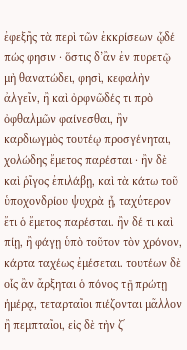ἐφεξῆς τὰ περὶ τῶν ἐκκρίσεων ᾧδέ πώς φησιν · ὅστις δ’ἂν ἐν πυρετῷ μὴ θανατώδει, φησὶ, κεφαλὴν ἀλγεῖν, ἢ καὶ ὀρφνῶδές τι πρὸ ὀφθαλμῶν φαίνεσθαι, ἢν καρδιωγμὸς τουτέῳ προσγένηται, χολώδης ἔμετος παρέσται · ἢν δὲ καὶ ῥῖγος ἐπιλάβῃ, καὶ τὰ κάτω τοῦ ὑποχονδρίου ψυχρὰ ᾖ, ταχύτερον ἔτι ὁ ἔμετος παρέσται. ἢν δέ τι καὶ πίῃ, ἢ φάγῃ ὑπὸ τοῦτον τὸν χρόνον, κάρτα ταχέως ἐμέσεται. τουτέων δὲ οἷς ἂν ἄρξηται ὁ πόνος τῇ πρώτῃ ἡμέρᾳ, τεταρταῖοι πιέζονται μᾶλλον ἢ πεμπταῖοι, εἰς δὲ τὴν ζʹ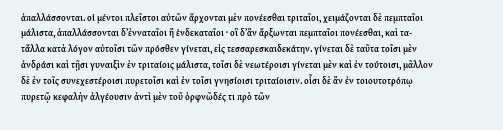ἀπαλλάσσονται. οἱ μέντοι πλεῖστοι αὐτῶν ἄρχονται μὲν πονέεσθαι τριταῖοι, χειμάζονται δὲ πεμπταῖοι μάλιστα, ἀπαλλάσσονται δ’ἐνναταῖοι ἢ ἑνδεκαταῖοι · οἳ δ’ἂν ἄρξωνται πεμπταῖοι πονέεσθαι, καὶ τα- τἄλλα κατὰ λόγον αὐτοῖσι τῶν πρόσθεν γίνεται, εἰς τεσσαρεσκαιδεκάτην. γίνεται δὲ ταῦτα τοῖσι μὲν ἀνδράσι καὶ τῇσι γυναιξὶν ἐν τριταίοις μάλιστα, τοῖσι δὲ νεωτέροισι γίνεται μὲν καὶ ἐν τούτοισι, μᾶλλον δὲ ἐν τοῖς συνεχεστέροισι πυρετοῖσι καὶ ἐν τοῖσι γνησίοισι τριταίοισιν. οἷσι δὲ ἂν ἐν τοιουτοτρόπῳ πυρετῷ κεφαλὴν ἀλγέουσιν ἀντὶ μὲν τοῦ ὀρφνῶδές τι πρὸ τῶν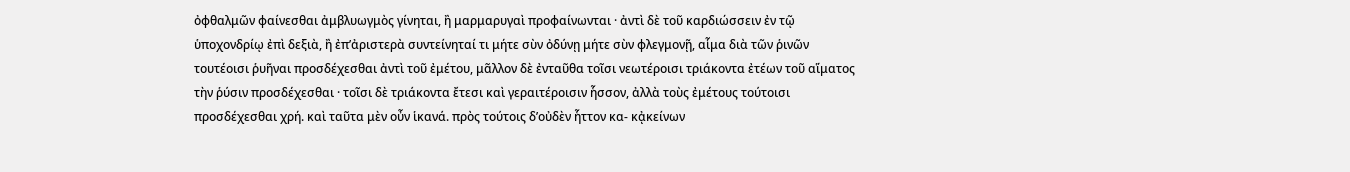ὀφθαλμῶν φαίνεσθαι ἀμβλυωγμὸς γίνηται, ἢ μαρμαρυγαὶ προφαίνωνται · ἀντὶ δὲ τοῦ καρδιώσσειν ἐν τῷ ὑποχονδρίῳ ἐπὶ δεξιὰ, ἢ ἐπ’ἀριστερὰ συντείνηταί τι μήτε σὺν ὀδύνῃ μήτε σὺν φλεγμονῇ, αἷμα διὰ τῶν ῥινῶν τουτέοισι ῥυῆναι προσδέχεσθαι ἀντὶ τοῦ ἐμέτου, μᾶλλον δὲ ἐνταῦθα τοῖσι νεωτέροισι τριάκοντα ἐτέων τοῦ αἵματος τὴν ῥύσιν προσδέχεσθαι · τοῖσι δὲ τριάκοντα ἔτεσι καὶ γεραιτέροισιν ἧσσον, ἀλλὰ τοὺς ἐμέτους τούτοισι προσδέχεσθαι χρή. καὶ ταῦτα μὲν οὖν ἱκανά. πρὸς τούτοις δ’οὐδὲν ἧττον κα- κᾀκείνων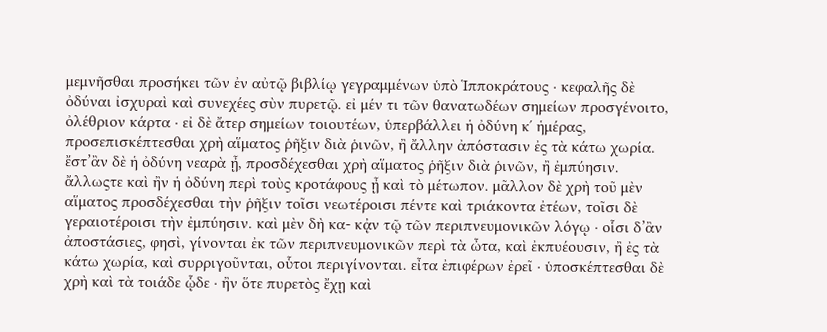μεμνῆσθαι προσήκει τῶν ἐν αὐτῷ βιβλίῳ γεγραμμένων ὑπὸ Ἱπποκράτους · κεφαλῆς δὲ ὀδύναι ἰσχυραὶ καὶ συνεχέες σὺν πυρετῷ. εἰ μέν τι τῶν θανατωδέων σημείων προσγένοιτο, ὀλέθριον κάρτα · εἰ δὲ ἄτερ σημείων τοιουτέων, ὑπερβάλλει ἡ ὀδύνη κʹ ἡμέρας, προσεπισκέπτεσθαι χρὴ αἵματος ῥῆξιν διὰ ῥινῶν, ἢ ἄλλην ἀπόστασιν ἐς τὰ κάτω χωρία. ἔστ’ἂν δὲ ἡ ὀδύνη νεαρὰ ᾖ, προσδέχεσθαι χρὴ αἵματος ῥῆξιν διὰ ῥινῶν, ἢ ἐμπύησιν. ἄλλωςτε καὶ ἢν ἡ ὀδύνη περὶ τοὺς κροτάφους ᾖ καὶ τὸ μέτωπον. μᾶλλον δὲ χρὴ τοῦ μὲν αἵματος προσδέχεσθαι τὴν ῥῆξιν τοῖσι νεωτέροισι πέντε καὶ τριάκοντα ἐτέων, τοῖσι δὲ γεραιοτέροισι τὴν ἐμπύησιν. καὶ μὲν δὴ κα- κᾀν τῷ τῶν περιπνευμονικῶν λόγῳ · οἷσι δ’ἂν ἀποστάσιες, φησὶ, γίνονται ἐκ τῶν περιπνευμονικῶν περὶ τὰ ὦτα, καὶ ἐκπυέουσιν, ἢ ἐς τὰ κάτω χωρία, καὶ συρριγοῦνται, οὗτοι περιγίνονται. εἶτα ἐπιφέρων ἐρεῖ · ὑποσκέπτεσθαι δὲ χρὴ καὶ τὰ τοιάδε ᾧδε · ἢν ὅτε πυρετὸς ἔχῃ καὶ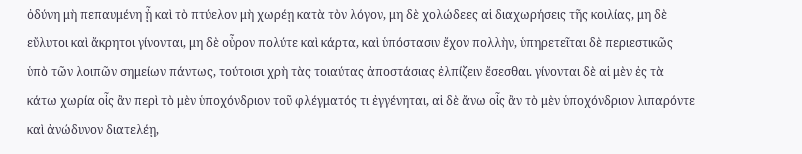ὀδύνη μὴ πεπαυμένη ᾖ καὶ τὸ πτύελον μὴ χωρέῃ κατὰ τὸν λόγον, μη δὲ χολώδεες αἱ διαχωρήσεις τῆς κοιλίας, μη δὲ εὔλυτοι καὶ ἄκρητοι γίνονται, μη δὲ οὖρον πολύτε καὶ κάρτα, καὶ ὑπόστασιν ἔχον πολλὴν, ὑπηρετεῖται δὲ περιεστικῶς ὑπὸ τῶν λοιπῶν σημείων πάντως, τούτοισι χρὴ τὰς τοιαύτας ἀποστάσιας ἐλπίζειν ἔσεσθαι. γίνονται δὲ αἱ μὲν ἐς τὰ κάτω χωρία οἷς ἂν περὶ τὸ μὲν ὑποχόνδριον τοῦ φλέγματός τι ἐγγένηται, αἱ δὲ ἄνω οἷς ἂν τὸ μὲν ὑποχόνδριον λιπαρόντε καὶ ἀνώδυνον διατελέῃ,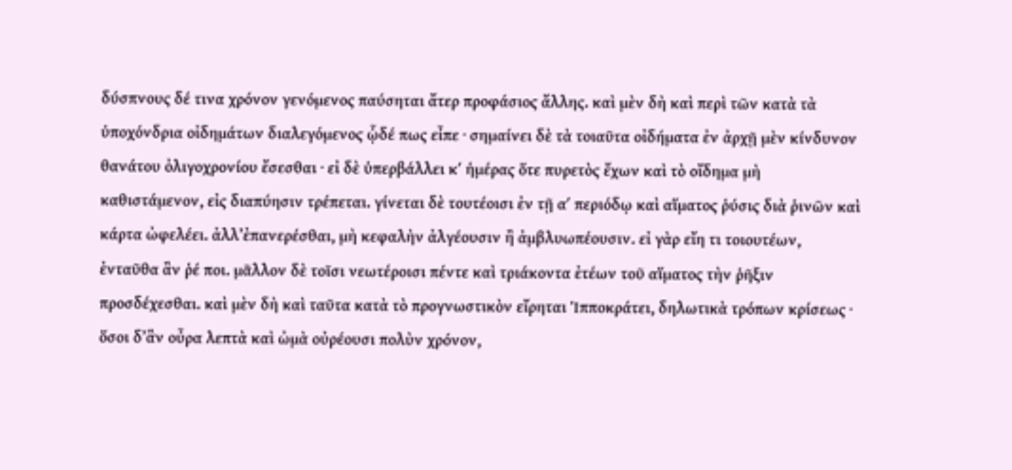δύσπνους δέ τινα χρόνον γενόμενος παύσηται ἄτερ προφάσιος ἄλλης. καὶ μὲν δὴ καὶ περὶ τῶν κατὰ τὰ ὑποχόνδρια οἰδημάτων διαλεγόμενος ᾧδέ πως εἶπε · σημαίνει δὲ τὰ τοιαῦτα οἰδήματα ἐν ἀρχῇ μὲν κίνδυνον θανάτου ὀλιγοχρονίου ἔσεσθαι · εἰ δὲ ὑπερβάλλει κʹ ἡμέρας ὅτε πυρετὸς ἔχων καὶ τὸ οἴδημα μὴ καθιστάμενον, εἰς διαπύησιν τρέπεται. γίνεται δὲ τουτέοισι ἐν τῇ αʹ περιόδῳ καὶ αἵματος ῥύσις διὰ ῥινῶν καὶ κάρτα ὠφελέει. ἀλλ’ἐπανερέσθαι, μὴ κεφαλὴν ἀλγέουσιν ἢ ἀμβλυωπέουσιν. εἰ γὰρ εἴη τι τοιουτέων, ἐνταῦθα ἂν ῥέ ποι. μᾶλλον δὲ τοῖσι νεωτέροισι πέντε καὶ τριάκοντα ἐτέων τοῦ αἵματος τὴν ῥῆξιν προσδέχεσθαι. καὶ μὲν δὴ καὶ ταῦτα κατὰ τὸ προγνωστικὸν εἴρηται Ἱπποκράτει, δηλωτικὰ τρόπων κρίσεως · ὅσοι δ’ἂν οὖρα λεπτὰ καὶ ὠμὰ οὐρέουσι πολὺν χρόνον,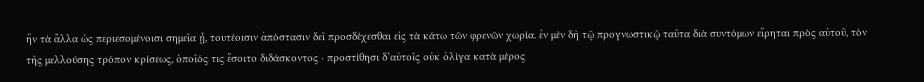ἢν τὰ ἄλλα ὡς περιεσομένοισι σημεῖα ᾗ, τουτέοισιν ἀπόστασιν δεῖ προσδέχεσθαι εἰς τὰ κάτω τῶν φρενῶν χωρία. ἐν μὲν δὴ τῷ προγνωστικῷ ταῦτα διὰ συντόμων εἴρηται πρὸς αὐτοῦ, τὸν τῆς μελλούσης τρόπον κρίσεως, ὁποῖός τις ἔσοιτο διδάσκοντος · προστίθησι δ’αὐτοῖς οὐκ ὀλίγα κατὰ μέρος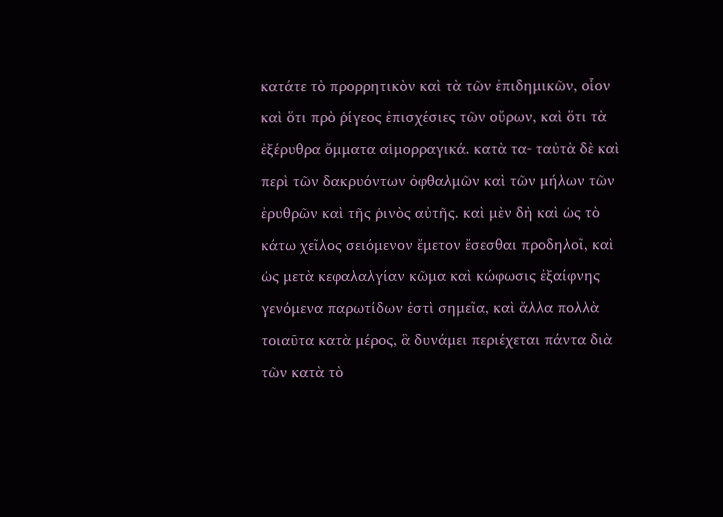κατάτε τὸ προρρητικὸν καὶ τὰ τῶν ἐπιδημικῶν, οἷον καὶ ὅτι πρὸ ῥίγεος ἐπισχέσιες τῶν οὔρων, καὶ ὅτι τὰ ἐξέρυθρα ὄμματα αἱμορραγικά. κατὰ τα- ταὐτὰ δὲ καὶ περὶ τῶν δακρυόντων ὀφθαλμῶν καὶ τῶν μήλων τῶν ἐρυθρῶν καὶ τῆς ῥινὸς αὐτῆς. καὶ μὲν δὴ καὶ ὡς τὸ κάτω χεῖλος σειόμενον ἔμετον ἔσεσθαι προδηλοῖ, καὶ ὡς μετὰ κεφαλαλγίαν κῶμα καὶ κώφωσις ἐξαίφνης γενόμενα παρωτίδων ἐστὶ σημεῖα, καὶ ἄλλα πολλὰ τοιαῦτα κατὰ μέρος, ἃ δυνάμει περιέχεται πάντα διὰ τῶν κατὰ τὸ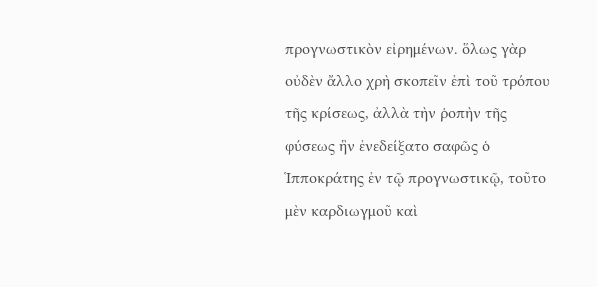προγνωστικὸν εἰρημένων. ὅλως γὰρ οὐδὲν ἄλλο χρὴ σκοπεῖν ἐπὶ τοῦ τρόπου τῆς κρίσεως, ἀλλὰ τὴν ῥοπὴν τῆς φύσεως ἣν ἐνεδείξατο σαφῶς ὁ Ἱπποκράτης ἐν τῷ προγνωστικῷ, τοῦτο μὲν καρδιωγμοῦ καὶ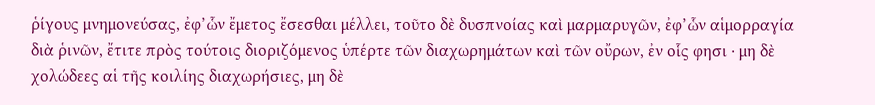ῥίγους μνημονεύσας, ἐφ’ὧν ἔμετος ἔσεσθαι μέλλει, τοῦτο δὲ δυσπνοίας καὶ μαρμαρυγῶν, ἐφ’ὧν αἱμορραγία διὰ ῥινῶν, ἔτιτε πρὸς τούτοις διοριζόμενος ὑπέρτε τῶν διαχωρημάτων καὶ τῶν οὔρων, ἐν οἷς φησι · μη δὲ χολώδεες αἱ τῆς κοιλίης διαχωρήσιες, μη δὲ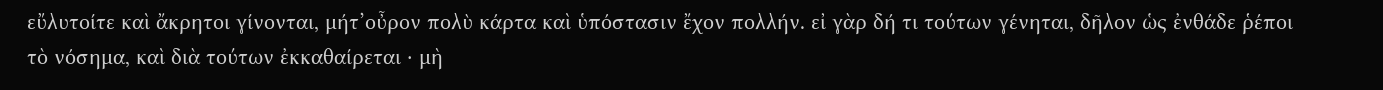εὔλυτοίτε καὶ ἄκρητοι γίνονται, μήτ’οὖρον πολὺ κάρτα καὶ ὑπόστασιν ἔχον πολλήν. εἰ γὰρ δή τι τούτων γένηται, δῆλον ὡς ἐνθάδε ῥέποι τὸ νόσημα, καὶ διὰ τούτων ἐκκαθαίρεται · μὴ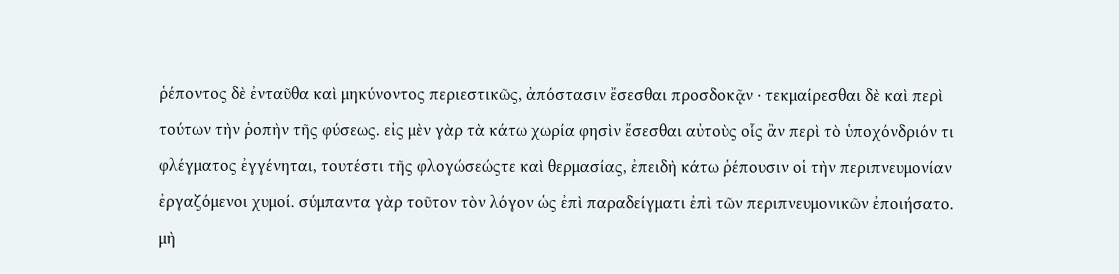ῥέποντος δὲ ἐνταῦθα καὶ μηκύνοντος περιεστικῶς, ἀπόστασιν ἔσεσθαι προσδοκᾷν · τεκμαίρεσθαι δὲ καὶ περὶ τούτων τὴν ῥοπὴν τῆς φύσεως. εἰς μὲν γὰρ τὰ κάτω χωρία φησὶν ἔσεσθαι αὐτοὺς οἷς ἂν περὶ τὸ ὑποχόνδριόν τι φλέγματος ἐγγένηται, τουτέστι τῆς φλογώσεώςτε καὶ θερμασίας, ἐπειδὴ κάτω ῥέπουσιν οἱ τὴν περιπνευμονίαν ἐργαζόμενοι χυμοί. σύμπαντα γὰρ τοῦτον τὸν λόγον ὡς ἐπὶ παραδείγματι ἐπὶ τῶν περιπνευμονικῶν ἐποιήσατο. μὴ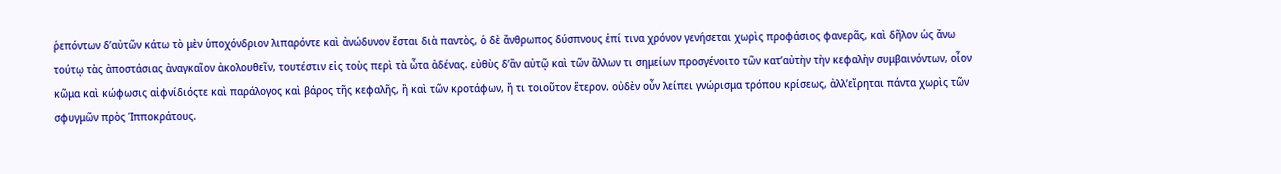ῥεπόντων δ’αὐτῶν κάτω τὸ μὲν ὑποχόνδριον λιπαρόντε καὶ ἀνώδυνον ἔσται διὰ παντὸς, ὁ δὲ ἄνθρωπος δύσπνους ἐπί τινα χρόνον γενήσεται χωρὶς προφάσιος φανερᾶς, καὶ δῆλον ὡς ἄνω τούτῳ τὰς ἀποστάσιας ἀναγκαῖον ἀκολουθεῖν, τουτέστιν εἰς τοὺς περὶ τὰ ὦτα ἀδένας. εὐθὺς δ’ἂν αὐτῷ καὶ τῶν ἄλλων τι σημείων προσγένοιτο τῶν κατ’αὐτὴν τὴν κεφαλὴν συμβαινόντων, οἷον κῶμα καὶ κώφωσις αἰφνίδιόςτε καὶ παράλογος καὶ βάρος τῆς κεφαλῆς, ἢ καὶ τῶν κροτάφων, ἤ τι τοιοῦτον ἕτερον. οὐδὲν οὖν λείπει γνώρισμα τρόπου κρίσεως, ἀλλ’εἴρηται πάντα χωρὶς τῶν σφυγμῶν πρὸς Ἱπποκράτους.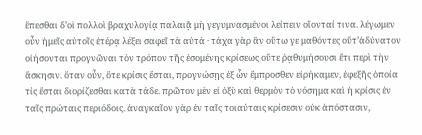ἕπεσθαι δ’οἱ πολλοὶ βραχυλογίᾳ παλαιᾷ μὴ γεγυμνασμένοι λείπειν οἴονταί τινα. λέγωμεν οὖν ἡμεῖς αὐτοῖς ἑτέρᾳ λέξει σαφεῖ τὰ αὐτά · τάχα γὰρ ἂν οὕτω γε μαθόντες οὔτ’ἀδύνατον οἰήσονται προγνῶναι τὸν τρόπον τῆς ἐσομένης κρίσεως οὔτε ῥᾳθυμήσουσι ἔτι περὶ τὴν ἄσκησιν. ὅταν οὖν, ὅτε κρίσις ἔσται, προγνώσῃς ἐξ ὧν ἔμπροσθεν εἰρήκαμεν, ἐφεξῆς ὁποία τίς ἔσται διορίζεσθαι κατὰ τάδε. πρῶτον μὲν εἰ ὀξὺ καὶ θερμὸν τὸ νόσημα καὶ ἡ κρίσις ἐν ταῖς πρώταις περιόδοις. ἀναγκαῖον γὰρ ἐν ταῖς τοιαύταις κρίσεσιν οὐκ ἀπόστασιν,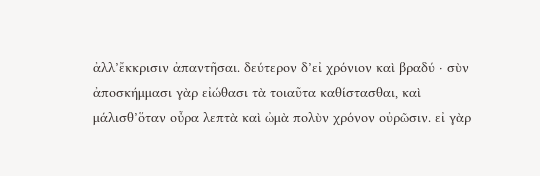ἀλλ’ἔκκρισιν ἀπαντῆσαι. δεύτερον δ’εἰ χρόνιον καὶ βραδύ · σὺν ἀποσκήμμασι γὰρ εἰώθασι τὰ τοιαῦτα καθίστασθαι, καὶ μάλισθ’ὅταν οὖρα λεπτὰ καὶ ὠμὰ πολὺν χρόνον οὐρῶσιν. εἰ γὰρ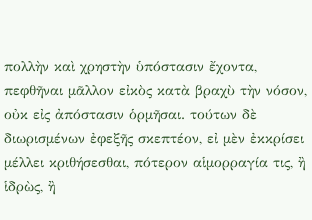πολλὴν καὶ χρηστὴν ὑπόστασιν ἔχοντα, πεφθῆναι μᾶλλον εἰκὸς κατὰ βραχὺ τὴν νόσον, οὐκ εἰς ἀπόστασιν ὁρμῆσαι. τούτων δὲ διωρισμένων ἐφεξῆς σκεπτέον, εἰ μὲν ἐκκρίσει μέλλει κριθήσεσθαι, πότερον αἱμορραγία τις, ἢ ἱδρὼς, ἢ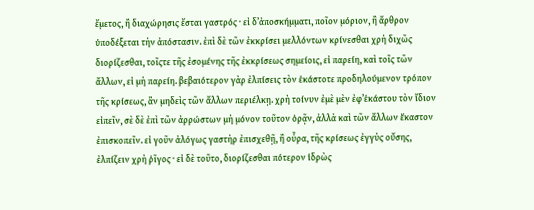ἔμετος, ἢ διαχώρησις ἔσται γαστρός · εἰ δ’ἀποσκήμματι, ποῖον μόριον, ἢ ἄρθρον ὑποδέξεται τὴν ἀπόστασιν. ἐπὶ δὲ τῶν ἐκκρίσει μελλόντων κρίνεσθαι χρὴ διχῶς διορίζεσθαι, τοῖςτε τῆς ἐσομένης τῆς ἐκκρίσεως σημείοις, εἰ παρείη, καὶ τοῖς τῶν ἄλλων, εἰ μὴ παρείη. βεβαιότερον γὰρ ἐλπίσεις τὸν ἑκάστοτε προδηλούμενον τρόπον τῆς κρίσεως, ἂν μηδεὶς τῶν ἄλλων περιέλκῃ. χρὴ τοίνυν ἐμὲ μὲν ἐφ’ἑκάστου τὸν ἴδιον εἰπεῖν, σὲ δὲ ἐπὶ τῶν ἀρρώστων μὴ μόνον τοῦτον ὁρᾷν, ἀλλὰ καὶ τῶν ἄλλων ἕκαστον ἐπισκοπεῖν. εἰ γοῦν ἀλόγως γαστὴρ ἐπισχεθῇ, ἢ οὖρα, τῆς κρίσεως ἐγγὺς οὔσης, ἐλπίζειν χρὴ ῥῖγος · εἰ δὲ τοῦτο, διορίζεσθαι πότερον ἱδρὼς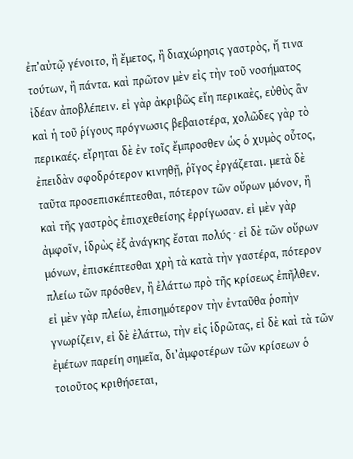ἐπ’αὐτῷ γένοιτο, ἢ ἔμετος, ἢ διαχώρησις γαστρὸς, ἤ τινα τούτων, ἢ πάντα. καὶ πρῶτον μὲν εἰς τὴν τοῦ νοσήματος ἰδέαν ἀποβλέπειν. εἰ γὰρ ἀκριβῶς εἴη περικαὲς, εὐθὺς ἂν καὶ ἡ τοῦ ῥίγους πρόγνωσις βεβαιοτέρα, χολῶδες γὰρ τὸ περικαές. εἴρηται δὲ ἐν τοῖς ἔμπροσθεν ὡς ὁ χυμὸς οὗτος, ἐπειδὰν σφοδρότερον κινηθῇ, ῥῖγος ἐργάζεται. μετὰ δὲ ταῦτα προσεπισκέπτεσθαι, πότερον τῶν οὔρων μόνον, ἢ καὶ τῆς γαστρὸς ἐπισχεθείσης ἐρρίγωσαν. εἰ μὲν γὰρ ἀμφοῖν, ἱδρὼς ἐξ ἀνάγκης ἔσται πολύς · εἰ δὲ τῶν οὔρων μόνων, ἐπισκέπτεσθαι χρὴ τὰ κατὰ τὴν γαστέρα, πότερον πλείω τῶν πρόσθεν, ἢ ἐλάττω πρὸ τῆς κρίσεως ἐπῆλθεν. εἰ μὲν γὰρ πλείω, ἐπισημότερον τὴν ἐνταῦθα ῥοπὴν γνωρίζειν, εἰ δὲ ἐλάττω, τὴν εἰς ἱδρῶτας, εἰ δὲ καὶ τὰ τῶν ἐμέτων παρείη σημεῖα, δι’ἀμφοτέρων τῶν κρίσεων ὁ τοιοῦτος κριθήσεται,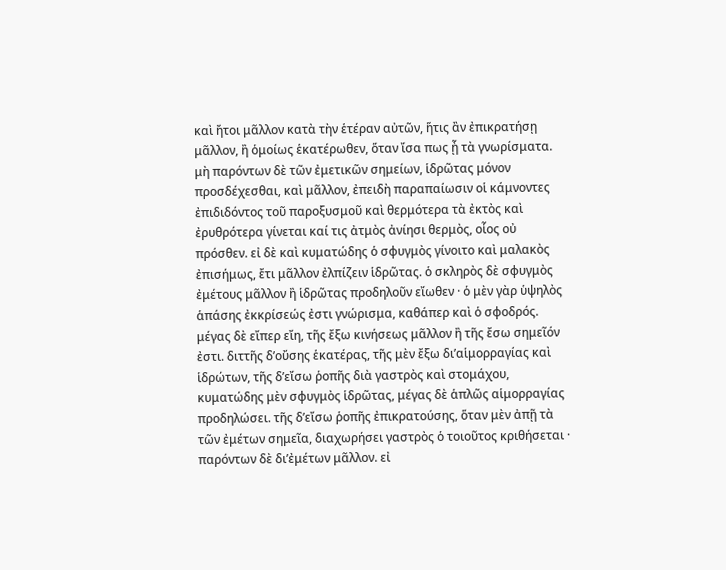καὶ ἤτοι μᾶλλον κατὰ τὴν ἑτέραν αὐτῶν, ἥτις ἂν ἐπικρατήσῃ μᾶλλον, ἢ ὁμοίως ἑκατέρωθεν, ὅταν ἴσα πως ᾖ τὰ γνωρίσματα. μὴ παρόντων δὲ τῶν ἐμετικῶν σημείων, ἱδρῶτας μόνον προσδέχεσθαι, καὶ μᾶλλον, ἐπειδὴ παραπαίωσιν οἱ κάμνοντες ἐπιδιδόντος τοῦ παροξυσμοῦ καὶ θερμότερα τὰ ἐκτὸς καὶ ἐρυθρότερα γίνεται καί τις ἀτμὸς ἀνίησι θερμὸς, οἷος οὐ πρόσθεν. εἰ δὲ καὶ κυματώδης ὁ σφυγμὸς γίνοιτο καὶ μαλακὸς ἐπισήμως, ἔτι μᾶλλον ἐλπίζειν ἱδρῶτας. ὁ σκληρὸς δὲ σφυγμὸς ἐμέτους μᾶλλον ἢ ἱδρῶτας προδηλοῦν εἴωθεν · ὁ μὲν γὰρ ὑψηλὸς ἁπάσης ἐκκρίσεώς ἐστι γνώρισμα, καθάπερ καὶ ὁ σφοδρός. μέγας δὲ εἴπερ εἴη, τῆς ἔξω κινήσεως μᾶλλον ἢ τῆς ἔσω σημεῖόν ἐστι. διττῆς δ’οὔσης ἑκατέρας, τῆς μὲν ἔξω δι’αἱμορραγίας καὶ ἱδρώτων, τῆς δ’εἴσω ῥοπῆς διὰ γαστρὸς καὶ στομάχου, κυματώδης μὲν σφυγμὸς ἱδρῶτας, μέγας δὲ ἁπλῶς αἱμορραγίας προδηλώσει. τῆς δ’εἴσω ῥοπῆς ἐπικρατούσης, ὅταν μὲν ἀπῇ τὰ τῶν ἐμέτων σημεῖα, διαχωρήσει γαστρὸς ὁ τοιοῦτος κριθήσεται · παρόντων δὲ δι’ἐμέτων μᾶλλον. εἰ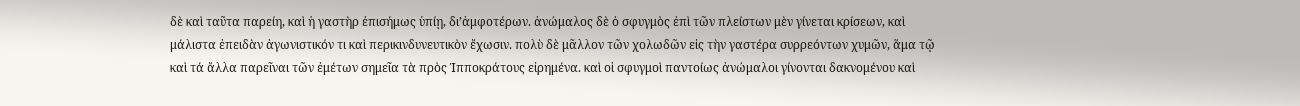δὲ καὶ ταῦτα παρείη, καὶ ἡ γαστὴρ ἐπισήμως ὑπίῃ, δι’ἀμφοτέρων. ἀνώμαλος δὲ ὁ σφυγμὸς ἐπὶ τῶν πλείστων μὲν γίνεται κρίσεων, καὶ μάλιστα ἐπειδὰν ἀγωνιστικόν τι καὶ περικινδυνευτικὸν ἔχωσιν. πολὺ δὲ μᾶλλον τῶν χολωδῶν εἰς τὴν γαστέρα συρρεόντων χυμῶν, ἅμα τῷ καὶ τά ἄλλα παρεῖναι τῶν ἐμέτων σημεῖα τὰ πρὸς Ἱπποκράτους εἰρημένα. καὶ οἱ σφυγμοὶ παντοίως ἀνώμαλοι γίνονται δακνομένου καὶ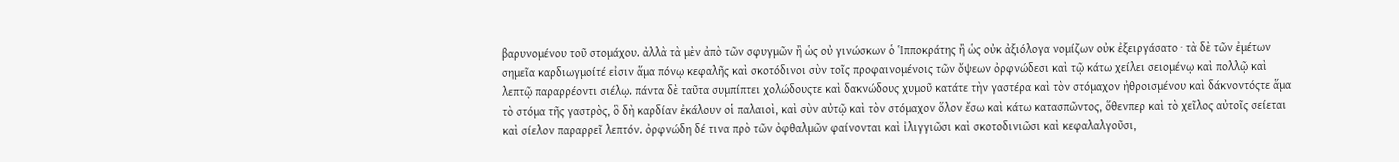βαρυνομένου τοῦ στομάχου. ἀλλὰ τὰ μὲν ἀπὸ τῶν σφυγμῶν ἢ ὡς οὐ γινώσκων ὁ Ἱπποκράτης ἢ ὡς οὐκ ἀξιόλογα νομίζων οὐκ ἐξειργάσατο · τὰ δὲ τῶν ἐμέτων σημεῖα καρδιωγμοίτέ εἰσιν ἅμα πόνῳ κεφαλῆς καὶ σκοτόδινοι σὺν τοῖς προφαινομένοις τῶν ὄψεων ὀρφνώδεσι καὶ τῷ κάτω χείλει σειομένῳ καὶ πολλῷ καὶ λεπτῷ παραρρέοντι σιέλῳ. πάντα δὲ ταῦτα συμπίπτει χολώδουςτε καὶ δακνώδους χυμοῦ κατάτε τὴν γαστέρα καὶ τὸν στόμαχον ἠθροισμένου καὶ δάκνοντόςτε ἅμα τὸ στόμα τῆς γαστρὸς, ὃ δὴ καρδίαν ἐκάλουν οἱ παλαιοὶ, καὶ σὺν αὐτῷ καὶ τὸν στόμαχον ὅλον ἔσω καὶ κάτω κατασπῶντος, ὅθενπερ καὶ τὸ χεῖλος αὐτοῖς σείεται καὶ σίελον παραρρεῖ λεπτόν. ὀρφνώδη δέ τινα πρὸ τῶν ὀφθαλμῶν φαίνονται καὶ ἰλιγγιῶσι καὶ σκοτοδινιῶσι καὶ κεφαλαλγοῦσι,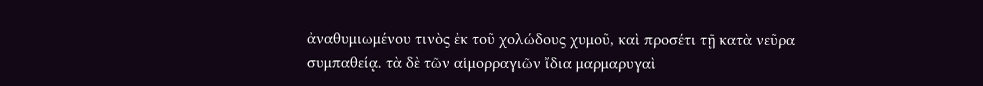ἀναθυμιωμένου τινὸς ἐκ τοῦ χολώδους χυμοῦ, καὶ προσέτι τῇ κατὰ νεῦρα συμπαθείᾳ. τὰ δὲ τῶν αἱμορραγιῶν ἴδια μαρμαρυγαὶ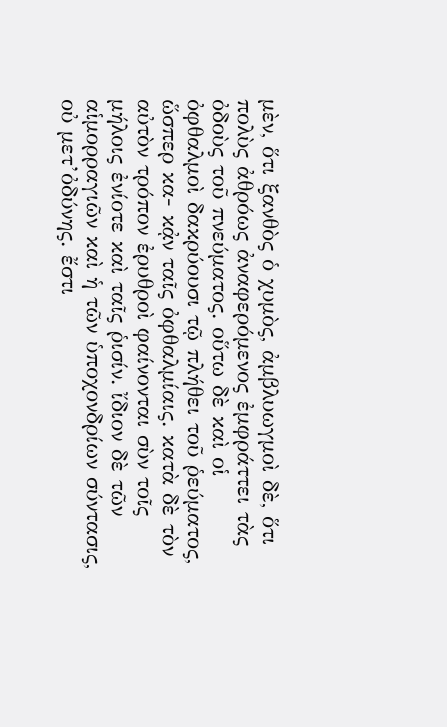μὲν, ὅτι ξανθὸς ὁ χυμὸς, ἀμβλυωγμοὶ δὲ, ὅτι πολὺς ἀθρόως ἀναφερόμενος ἐμφράττει τὰς ὀδοὺς τοῦ πνεύματος. οὕτω δὲ καὶ οἱ ὀφθαλμοὶ δακρύουσι τῷ πλήθει τοῦ ῥεύματος, ὥσπερ κα- κᾀν ταῖς ὀφθαλμίαις. κατὰ δὲ τὸν αὐτὸν τρόπον ἐρυθροὶ φαίνονται σὺν τοῖς μήλοις ἐνίοτε καὶ ταῖς ῥισίν. ἴδιον δὲ τῶν αἱμορραγιῶν καὶ ἡ τῶν ὑποχονδρίων σύντασις, οὐ μετ’ὀδύνης. ἔστι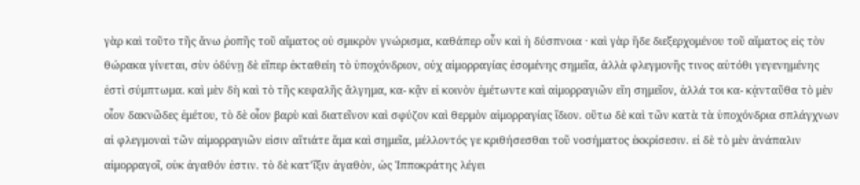γὰρ καὶ τοῦτο τῆς ἄνω ῥοπῆς τοῦ αἵματος οὐ σμικρὸν γνώρισμα, καθάπερ οὖν καὶ ἡ δύσπνοια · καὶ γὰρ ἥδε διεξερχομένου τοῦ αἵματος εἰς τὸν θώρακα γίνεται, σὺν ὀδύνῃ δὲ εἴπερ ἐκταθείη τὸ ὑποχόνδριον, οὐχ αἱμορραγίας ἐσομένης σημεῖα, ἀλλὰ φλεγμονῆς τινος αὐτόθι γεγενημένης ἐστὶ σύμπτωμα. καὶ μὲν δὴ καὶ τὸ τῆς κεφαλῆς ἄλγημα, κα- κᾂν εἰ κοινὸν ἐμέτωντε καὶ αἱμορραγιῶν εἴη σημεῖον, ἀλλά τοι κα- κᾀνταῦθα τὸ μὲν οἷον δακνῶδες ἐμέτου, τὸ δὲ οἷον βαρὺ καὶ διατεῖνον καὶ σφύζον καὶ θερμὸν αἱμορραγίας ἴδιον. οὕτω δὲ καὶ τῶν κατὰ τὰ ὑποχόνδρια σπλάγχνων αἱ φλεγμοναὶ τῶν αἱμορραγιῶν εἰσιν αἴτιάτε ἅμα καὶ σημεῖα, μέλλοντός γε κριθήσεσθαι τοῦ νοσήματος ἐκκρίσεσιν. εἰ δὲ τὸ μὲν ἀνάπαλιν αἱμορραγοῖ, οὐκ ἀγαθόν ἐστιν. τὸ δὲ κατ’ἴξιν ἀγαθὸν, ὡς Ἱπποκράτης λέγει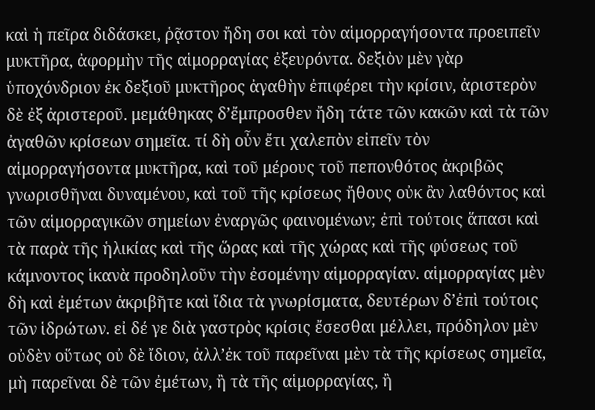καὶ ἡ πεῖρα διδάσκει, ῥᾷστον ἤδη σοι καὶ τὸν αἱμορραγήσοντα προειπεῖν μυκτῆρα, ἀφορμὴν τῆς αἱμορραγίας ἐξευρόντα. δεξιὸν μὲν γὰρ ὑποχόνδριον ἐκ δεξιοῦ μυκτῆρος ἀγαθὴν ἐπιφέρει τὴν κρίσιν, ἀριστερὸν δὲ ἐξ ἀριστεροῦ. μεμάθηκας δ’ἔμπροσθεν ἤδη τάτε τῶν κακῶν καὶ τὰ τῶν ἀγαθῶν κρίσεων σημεῖα. τί δὴ οὖν ἔτι χαλεπὸν εἰπεῖν τὸν αἱμορραγήσοντα μυκτῆρα, καὶ τοῦ μέρους τοῦ πεπονθότος ἀκριβῶς γνωρισθῆναι δυναμένου, καὶ τοῦ τῆς κρίσεως ἤθους οὐκ ἂν λαθόντος καὶ τῶν αἱμορραγικῶν σημείων ἐναργῶς φαινομένων; ἐπὶ τούτοις ἅπασι καὶ τὰ παρὰ τῆς ἡλικίας καὶ τῆς ὥρας καὶ τῆς χώρας καὶ τῆς φύσεως τοῦ κάμνοντος ἱκανὰ προδηλοῦν τὴν ἐσομένην αἱμορραγίαν. αἱμορραγίας μὲν δὴ καὶ ἐμέτων ἀκριβῆτε καὶ ἴδια τὰ γνωρίσματα, δευτέρων δ’ἐπὶ τούτοις τῶν ἱδρώτων. εἰ δέ γε διὰ γαστρὸς κρίσις ἔσεσθαι μέλλει, πρόδηλον μὲν οὐδὲν οὕτως οὐ δὲ ἴδιον, ἀλλ’ἐκ τοῦ παρεῖναι μὲν τὰ τῆς κρίσεως σημεῖα, μὴ παρεῖναι δὲ τῶν ἐμέτων, ἢ τὰ τῆς αἱμορραγίας, ἢ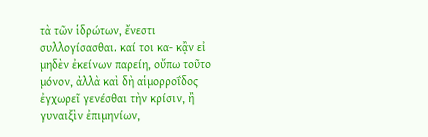τὰ τῶν ἱδρώτων, ἔνεστι συλλογίσασθαι. καί τοι κα- κᾂν εἰ μηδὲν ἐκείνων παρείη, οὔπω τοῦτο μόνον, ἀλλὰ καὶ δὴ αἱμορροΐδος ἐγχωρεῖ γενέσθαι τὴν κρίσιν, ἢ γυναιξὶν ἐπιμηνίων,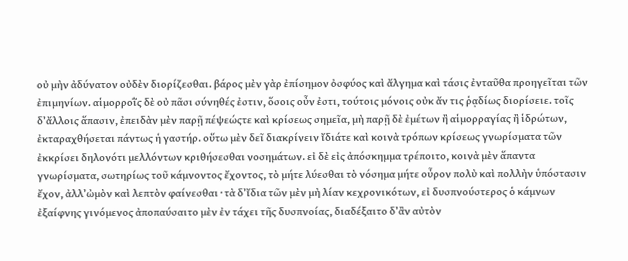οὐ μὴν ἀδύνατον οὐδὲν διορίζεσθαι. βάρος μὲν γὰρ ἐπίσημον ὀσφύος καὶ ἄλγημα καὶ τάσις ἐνταῦθα προηγεῖται τῶν ἐπιμηνίων. αἱμορροῒς δὲ οὐ πᾶσι σύνηθές ἐστιν, ὅσοις οὖν ἐστι, τούτοις μόνοις οὐκ ἄν τις ῥᾳδίως διορίσειε. τοῖς δ’ἄλλοις ἅπασιν, ἐπειδὰν μὲν παρῇ πέψεώςτε καὶ κρίσεως σημεῖα, μὴ παρῇ δὲ ἐμέτων ἢ αἱμορραγίας ἢ ἱδρώτων, ἐκταραχθήσεται πάντως ἡ γαστήρ. οὕτω μὲν δεῖ διακρίνειν ἴδιάτε καὶ κοινὰ τρόπων κρίσεως γνωρίσματα τῶν ἐκκρίσει δηλονότι μελλόντων κριθήσεσθαι νοσημάτων. εἰ δὲ εἰς ἀπόσκημμα τρέποιτο, κοινὰ μὲν ἅπαντα γνωρίσματα, σωτηρίως τοῦ κάμνοντος ἔχοντος, τὸ μήτε λύεσθαι τὸ νόσημα μήτε οὖρον πολὺ καὶ πολλὴν ὑπόστασιν ἔχον, ἀλλ’ὠμὸν καὶ λεπτὸν φαίνεσθαι · τὰ δ’ἴδια τῶν μὲν μὴ λίαν κεχρονικότων, εἰ δυσπνούστερος ὁ κάμνων ἐξαίφνης γινόμενος ἀποπαύσαιτο μὲν ἐν τάχει τῆς δυσπνοίας, διαδέξαιτο δ’ἂν αὐτὸν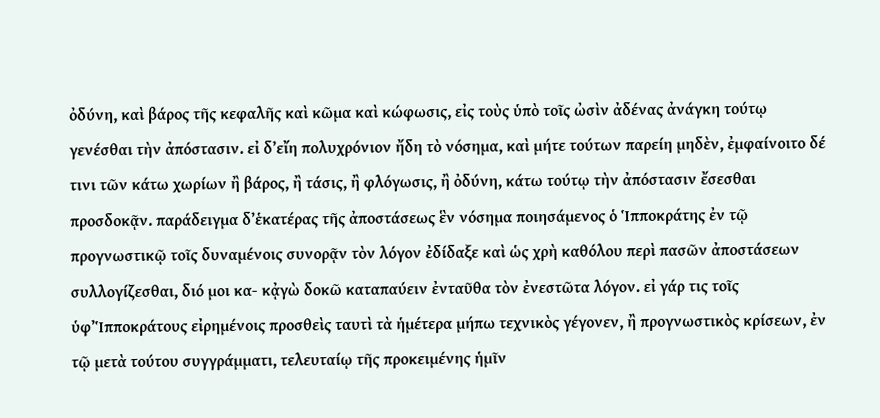ὀδύνη, καὶ βάρος τῆς κεφαλῆς καὶ κῶμα καὶ κώφωσις, εἰς τοὺς ὑπὸ τοῖς ὠσὶν ἀδένας ἀνάγκη τούτῳ γενέσθαι τὴν ἀπόστασιν. εἰ δ’εἴη πολυχρόνιον ἤδη τὸ νόσημα, καὶ μήτε τούτων παρείη μηδὲν, ἐμφαίνοιτο δέ τινι τῶν κάτω χωρίων ἢ βάρος, ἢ τάσις, ἢ φλόγωσις, ἢ ὀδύνη, κάτω τούτῳ τὴν ἀπόστασιν ἔσεσθαι προσδοκᾷν. παράδειγμα δ’ἑκατέρας τῆς ἀποστάσεως ἓν νόσημα ποιησάμενος ὁ Ἱπποκράτης ἐν τῷ προγνωστικῷ τοῖς δυναμένοις συνορᾷν τὸν λόγον ἐδίδαξε καὶ ὡς χρὴ καθόλου περὶ πασῶν ἀποστάσεων συλλογίζεσθαι, διό μοι κα- κᾀγὼ δοκῶ καταπαύειν ἐνταῦθα τὸν ἐνεστῶτα λόγον. εἰ γάρ τις τοῖς ὑφ’Ἱπποκράτους εἰρημένοις προσθεὶς ταυτὶ τὰ ἡμέτερα μήπω τεχνικὸς γέγονεν, ἢ προγνωστικὸς κρίσεων, ἐν τῷ μετὰ τούτου συγγράμματι, τελευταίῳ τῆς προκειμένης ἡμῖν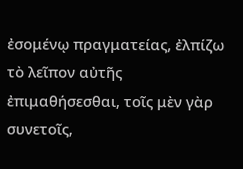ἐσομένῳ πραγματείας, ἐλπίζω τὸ λεῖπον αὐτῆς ἐπιμαθήσεσθαι, τοῖς μὲν γὰρ συνετοῖς,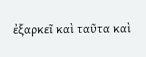ἐξαρκεῖ καὶ ταῦτα καὶ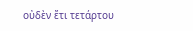οὐδὲν ἔτι τετάρτου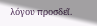λόγου προσδεῖ.